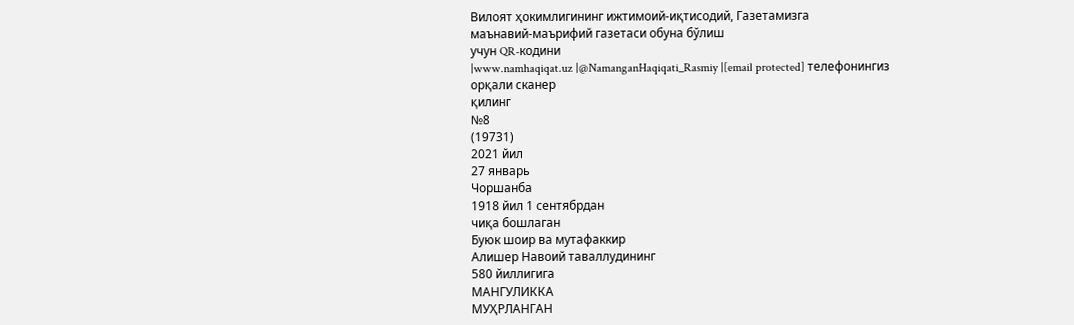Вилоят ҳокимлигининг ижтимоий-иқтисодий, Газетамизга
маънавий-маърифий газетаси обуна бўлиш
учун QR-кодини
|www.namhaqiqat.uz |@NamanganHaqiqati_Rasmiy |[email protected] телефонингиз
орқали сканер
қилинг
№8
(19731)
2021 йил
27 январь
Чоршанба
1918 йил 1 сентябрдан
чиқа бошлаган
Буюк шоир ва мутафаккир
Алишер Навоий таваллудининг
580 йиллигига
МАНГУЛИККА
МУҲРЛАНГАН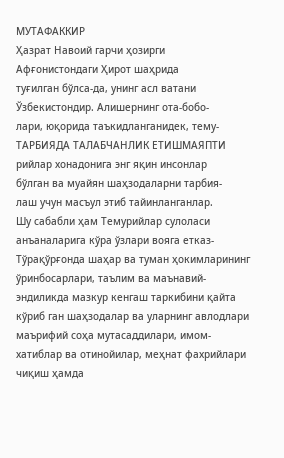МУТАФАККИР
Ҳазрат Навоий гарчи ҳозирги
Афғонистондаги Ҳирот шаҳрида
туғилган бўлса-да, унинг асл ватани
Ўзбекистондир. Алишернинг ота-бобо-
лари, юқорида таъкидланганидек, тему-
ТАРБИЯДА ТАЛАБЧАНЛИК ЕТИШМАЯПТИ рийлар хонадонига энг яқин инсонлар
бўлган ва муайян шаҳзодаларни тарбия-
лаш учун масъул этиб тайинланганлар.
Шу сабабли ҳам Темурийлар сулоласи
анъаналарига кўра ўзлари вояга етказ-
Тўрақўрғонда шаҳар ва туман ҳокимларининг ўринбосарлари, таълим ва маънавий- эндиликда мазкур кенгаш таркибини қайта кўриб ган шаҳзодалар ва уларнинг авлодлари
маърифий соҳа мутасаддилари, имом-хатиблар ва отинойилар, меҳнат фахрийлари чиқиш ҳамда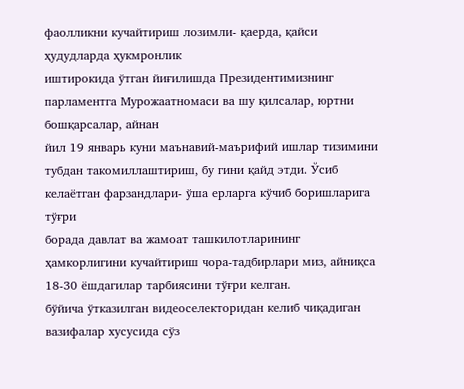фаолликни кучайтириш лозимли- қаерда, қайси ҳудудларда ҳукмронлик
иштирокида ўтган йиғилишда Президентимизнинг парламентга Мурожаатномаси ва шу қилсалар, юртни бошқарсалар, айнан
йил 19 январь куни маънавий-маърифий ишлар тизимини тубдан такомиллаштириш, бу гини қайд этди. Ўсиб келаётган фарзандлари- ўша ерларга кўчиб боришларига тўғри
борада давлат ва жамоат ташкилотларининг ҳамкорлигини кучайтириш чора-тадбирлари миз, айниқса 18-30 ёшдагилар тарбиясини тўғри келган.
бўйича ўтказилган видеоселекторидан келиб чиқадиган вазифалар хусусида сўз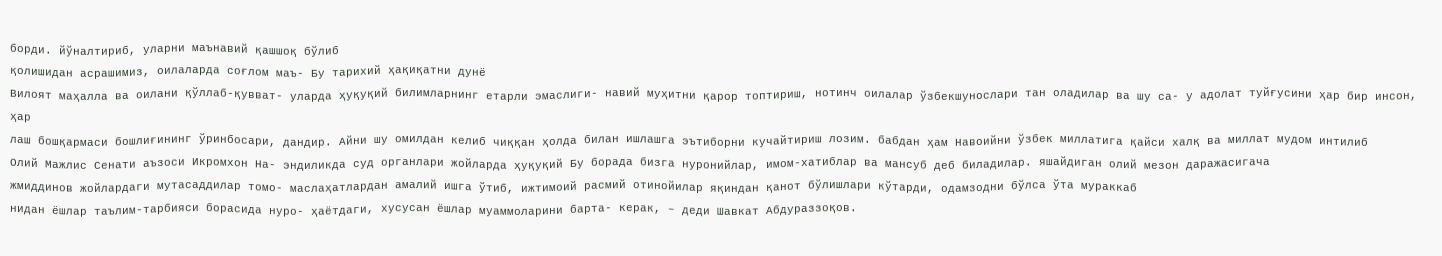борди. йўналтириб, уларни маънавий қашшоқ бўлиб
қолишидан асрашимиз, оилаларда соғлом маъ- Бу тарихий ҳақиқатни дунё
Вилоят маҳалла ва оилани қўллаб-қувват- уларда ҳуқуқий билимларнинг етарли эмаслиги- навий муҳитни қарор топтириш, нотинч оилалар ўзбекшунослари тан оладилар ва шу са- у адолат туйғусини ҳар бир инсон, ҳар
лаш бошқармаси бошлиғининг ўринбосари, дандир. Айни шу омилдан келиб чиққан ҳолда билан ишлашга эътиборни кучайтириш лозим. бабдан ҳам Навоийни ўзбек миллатига қайси халқ ва миллат мудом интилиб
Олий Мажлис Сенати аъзоси Икромхон На- эндиликда суд органлари жойларда ҳуқуқий Бу борада бизга нуронийлар, имом-хатиблар ва мансуб деб биладилар. яшайдиган олий мезон даражасигача
жмиддинов жойлардаги мутасаддилар томо- маслаҳатлардан амалий ишга ўтиб, ижтимоий расмий отинойилар яқиндан қанот бўлишлари кўтарди, одамзодни бўлса ўта мураккаб
нидан ёшлар таълим-тарбияси борасида нуро- ҳаётдаги, хусусан ёшлар муаммоларини барта- керак, – деди Шавкат Абдураззоқов.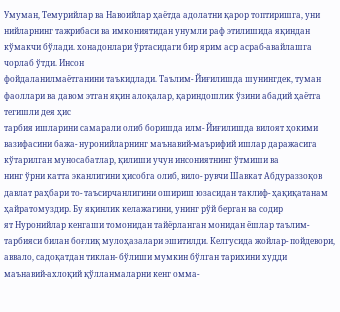Умуман, Темурийлар ва Навоийлар ҳаётда адолатни қарор топтиришга, уни
нийларнинг тажрибаси ва имкониятидан унумли раф этилишида яқиндан кўмакчи бўлади. хонадонлари ўртасидаги бир ярим аср асраб-авайлашга чорлаб ўтди. Инсон
фойдаланилмаётганини таъкидлади. Таълим- Йиғилишда шунингдек, туман фаоллари ва давом этган яқин алоқалар, қариндошлик ўзини абадий ҳаётга тегишли дея ҳис
тарбия ишларини самарали олиб боришда илм- Йиғилишда вилоят ҳокими вазифасини бажа- нуронийларнинг маънавий-маърифий ишлар даражасига кўтарилган муносабатлар, қилиши учун инсониятнинг ўтмиши ва
нинг ўрни катта эканлигини ҳисобга олиб, вило- рувчи Шавкат Абдураззоқов давлат раҳбари то- таъсирчанлигини ошириш юзасидан таклиф- ҳақиқатанам ҳайратомуздир. Бу яқинлик келажагини, унинг рўй берган ва содир
ят Нуронийлар кенгаши томонидан тайёрланган монидан ёшлар таълим-тарбияси билан боғлиқ мулоҳазалари эшитилди. Келгусида жойлар- пойдевори, аввало, садоқатдан тиклан- бўлиши мумкин бўлган тарихини худди
маънавий-ахлоқий қўлланмаларни кенг омма-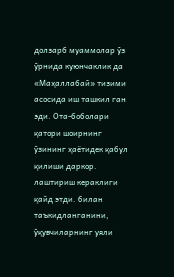долзарб муаммолар ўз ўрнида куюнчаклик да «Маҳаллабай» тизими асосида иш ташкил ган эди. Ота-боболари қатори шоирнинг ўзининг ҳаётидек қабул қилиши даркор.
лаштириш кераклиги қайд этди. билан таъкидланганини, ўқувчиларнинг уяли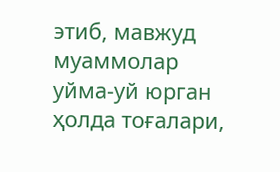этиб, мавжуд муаммолар уйма-уй юрган ҳолда тоғалари,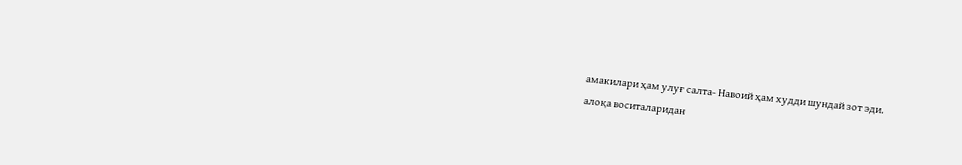амакилари ҳам улуғ салта- Навоий ҳам худди шундай зот эди.
алоқа воситаларидан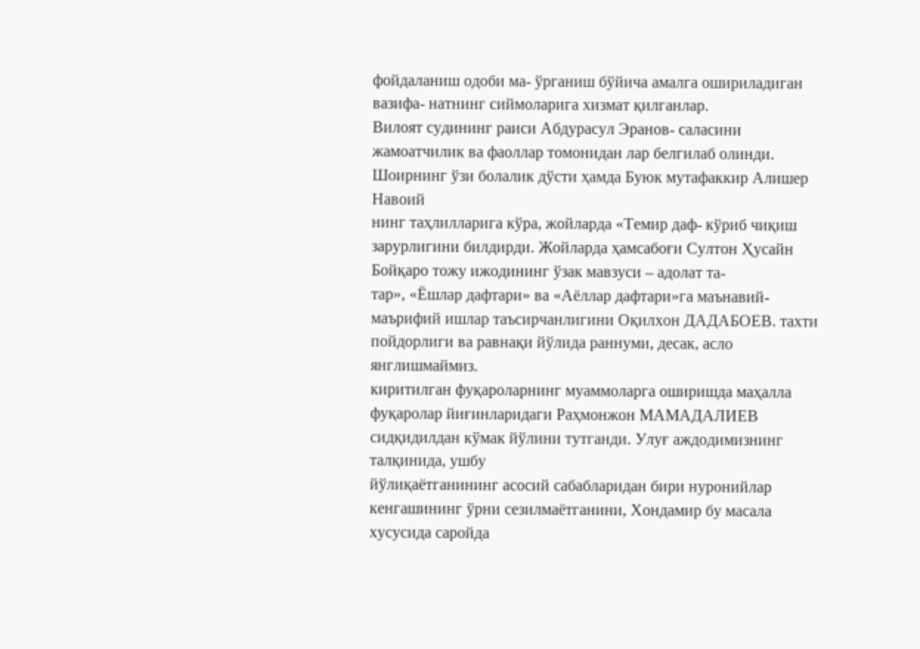фойдаланиш одоби ма- ўрганиш бўйича амалга ошириладиган вазифа- натнинг сиймоларига хизмат қилганлар.
Вилоят судининг раиси Абдурасул Эранов- саласини жамоатчилик ва фаоллар томонидан лар белгилаб олинди. Шоирнинг ўзи болалик дўсти ҳамда Буюк мутафаккир Алишер Навоий
нинг таҳлилларига кўра, жойларда «Темир даф- кўриб чиқиш зарурлигини билдирди. Жойларда ҳамсабоғи Султон Ҳусайн Бойқаро тожу ижодининг ўзак мавзуси – адолат та-
тар», «Ёшлар дафтари» ва «Аёллар дафтари»га маънавий-маърифий ишлар таъсирчанлигини Оқилхон ДАДАБОЕВ. тахти пойдорлиги ва равнақи йўлида раннуми, десак, асло янглишмаймиз.
киритилган фуқароларнинг муаммоларга оширишда маҳалла фуқаролар йиғинларидаги Раҳмонжон МАМАДАЛИЕВ сидқидилдан кўмак йўлини тутганди. Улуғ аждодимизнинг талқинида, ушбу
йўлиқаётганининг асосий сабабларидан бири нуронийлар кенгашининг ўрни сезилмаётганини, Хондамир бу масала хусусида саройда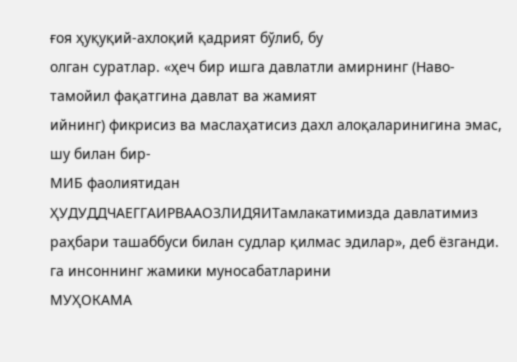ғоя ҳуқуқий-ахлоқий қадрият бўлиб, бу
олган суратлар. «ҳеч бир ишга давлатли амирнинг (Наво- тамойил фақатгина давлат ва жамият
ийнинг) фикрисиз ва маслаҳатисиз дахл алоқаларинигина эмас, шу билан бир-
МИБ фаолиятидан ҲУДУДДЧАЕГГАИРВААОЗЛИДЯИТамлакатимизда давлатимиз раҳбари ташаббуси билан судлар қилмас эдилар», деб ёзганди. га инсоннинг жамики муносабатларини
МУҲОКАМА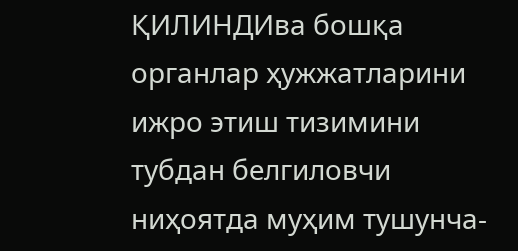ҚИЛИНДИва бошқа органлар ҳужжатларини ижро этиш тизимини тубдан белгиловчи ниҳоятда муҳим тушунча-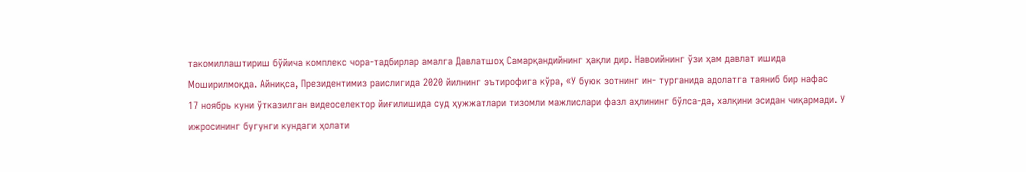такомиллаштириш бўйича комплекс чора-тадбирлар амалга Давлатшоҳ Самарқандийнинг ҳақли дир. Навоийнинг ўзи ҳам давлат ишида
Моширилмоқда. Айниқса, Президентимиз раислигида 2020 йилнинг эътирофига кўра, «У буюк зотнинг ин- турганида адолатга таяниб бир нафас
17 ноябрь куни ўтказилган видеоселектор йиғилишида суд ҳужжатлари тизомли мажлислари фазл аҳлининг бўлса-да, халқини эсидан чиқармади. У
ижросининг бугунги кундаги ҳолати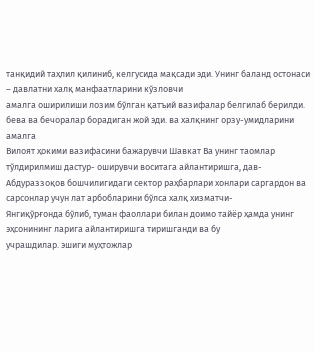танқидий таҳлил қилиниб, келгусида мақсади эди. Унинг баланд остонаси – давлатни халқ манфаатларини кўзловчи
амалга оширилиши лозим бўлган қатъий вазифалар белгилаб берилди. бева ва бечоралар борадиган жой эди. ва халқнинг орзу-умидларини амалга
Вилоят ҳокими вазифасини бажарувчи Шавкат Ва унинг таомлар тўлдирилмиш дастур- оширувчи воситага айлантиришга, дав-
Абдураззоқов бошчилигидаги сектор раҳбарлари хонлари саргардон ва сарсонлар учун лат арбобларини бўлса халқ хизматчи-
Янгиқўрғонда бўлиб, туман фаоллари билан доимо тайёр ҳамда унинг эҳсонининг ларига айлантиришга тиришганди ва бу
учрашдилар. эшиги муҳтожлар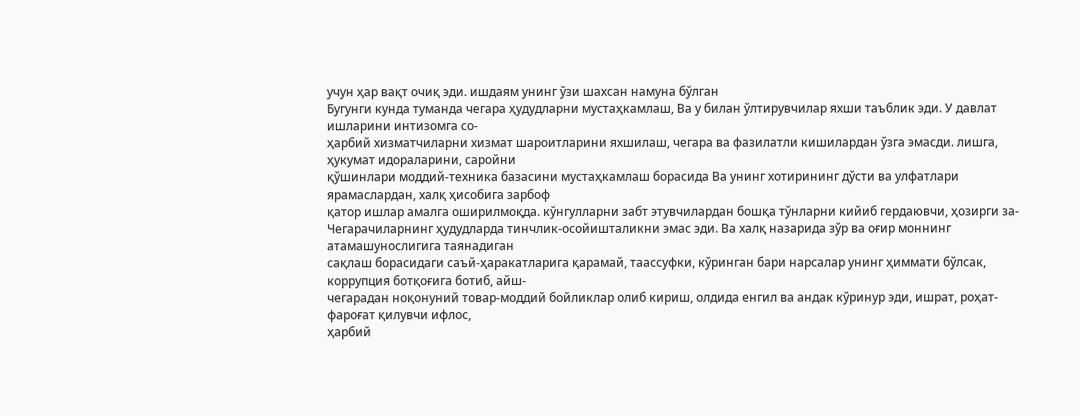учун ҳар вақт очиқ эди. ишдаям унинг ўзи шахсан намуна бўлган
Бугунги кунда туманда чегара ҳудудларни мустаҳкамлаш, Ва у билан ўлтирувчилар яхши таъблик эди. У давлат ишларини интизомга со-
ҳарбий хизматчиларни хизмат шароитларини яхшилаш, чегара ва фазилатли кишилардан ўзга эмасди. лишга, ҳукумат идораларини, саройни
қўшинлари моддий-техника базасини мустаҳкамлаш борасида Ва унинг хотирининг дўсти ва улфатлари ярамаслардан, халқ ҳисобига зарбоф
қатор ишлар амалга оширилмоқда. кўнгулларни забт этувчилардан бошқа тўнларни кийиб гердаювчи, ҳозирги за-
Чегарачиларнинг ҳудудларда тинчлик-осойишталикни эмас эди. Ва халқ назарида зўр ва оғир моннинг атамашунослигига таянадиган
сақлаш борасидаги саъй-ҳаракатларига қарамай, таассуфки, кўринган бари нарсалар унинг ҳиммати бўлсак, коррупция ботқоғига ботиб, айш-
чегарадан ноқонуний товар-моддий бойликлар олиб кириш, олдида енгил ва андак кўринур эди, ишрат, роҳат-фароғат қилувчи ифлос,
ҳарбий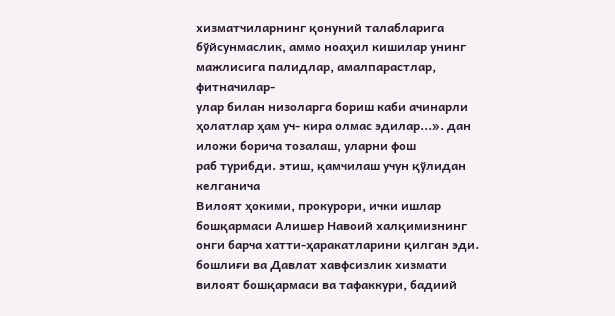хизматчиларнинг қонуний талабларига бўйсунмаслик, аммо ноаҳил кишилар унинг мажлисига палидлар, амалпарастлар, фитначилар-
улар билан низоларга бориш каби ачинарли ҳолатлар ҳам уч- кира олмас эдилар...». дан иложи борича тозалаш, уларни фош
раб турибди. этиш, қамчилаш учун қўлидан келганича
Вилоят ҳокими, прокурори, ички ишлар бошқармаси Алишер Навоий халқимизнинг онги барча хатти-ҳаракатларини қилган эди.
бошлиғи ва Давлат хавфсизлик хизмати вилоят бошқармаси ва тафаккури, бадиий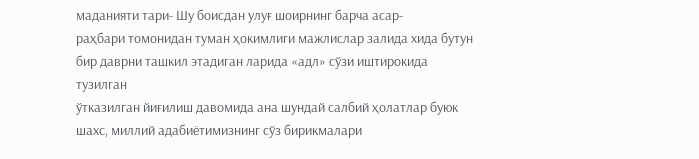маданияти тари- Шу боисдан улуғ шоирнинг барча асар-
раҳбари томонидан туман ҳокимлиги мажлислар залида хида бутун бир даврни ташкил этадиган ларида «адл» сўзи иштирокида тузилган
ўтказилган йиғилиш давомида ана шундай салбий ҳолатлар буюк шахс, миллий адабиётимизнинг сўз бирикмалари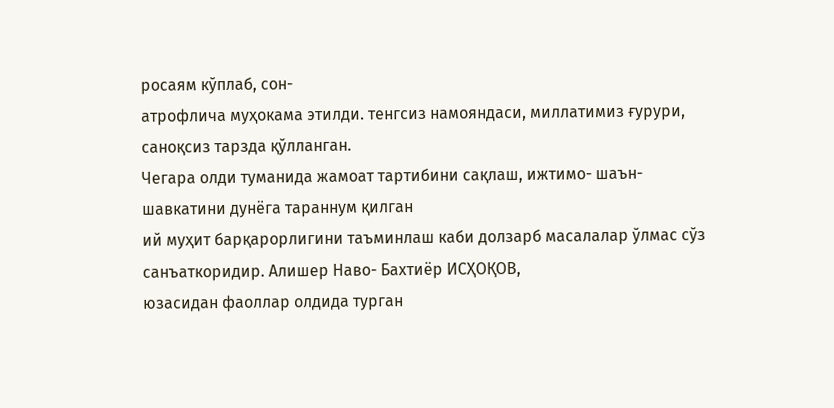росаям кўплаб, сон-
атрофлича муҳокама этилди. тенгсиз намояндаси, миллатимиз ғурури, саноқсиз тарзда қўлланган.
Чегара олди туманида жамоат тартибини сақлаш, ижтимо- шаън-шавкатини дунёга тараннум қилган
ий муҳит барқарорлигини таъминлаш каби долзарб масалалар ўлмас сўз санъаткоридир. Алишер Наво- Бахтиёр ИСҲОҚОВ,
юзасидан фаоллар олдида турган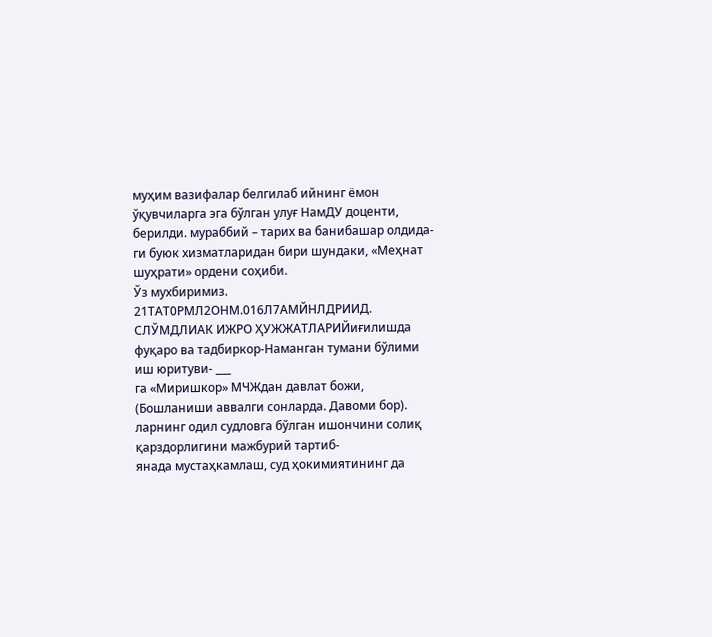муҳим вазифалар белгилаб ийнинг ёмон ўқувчиларга эга бўлган улуғ НамДУ доценти,
берилди. мураббий – тарих ва банибашар олдида-
ги буюк хизматларидан бири шундаки, «Меҳнат шуҳрати» ордени соҳиби.
Ўз мухбиримиз.
21ТАТ0РМЛ2ОНМ.016Л7АМЙНЛДРИИД. СЛЎМДЛИАК ИЖРО ҲУЖЖАТЛАРИЙиғилишда фуқаро ва тадбиркор-Наманган тумани бўлими иш юритуви- ___
га «Миришкор» МЧЖдан давлат божи, (Бошланиши аввалги сонларда. Давоми бор).
ларнинг одил судловга бўлган ишончини солиқ қарздорлигини мажбурий тартиб-
янада мустаҳкамлаш, суд ҳокимиятининг да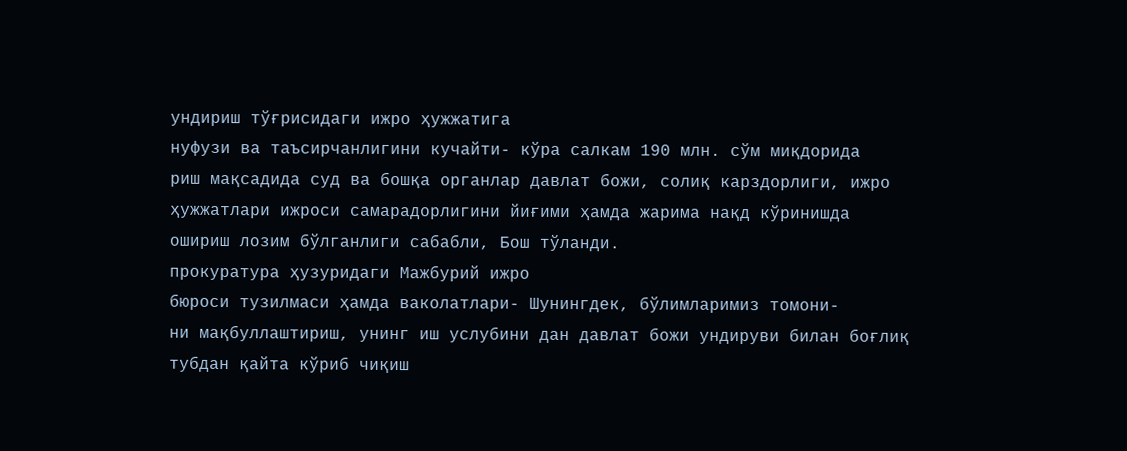ундириш тўғрисидаги ижро ҳужжатига
нуфузи ва таъсирчанлигини кучайти- кўра салкам 190 млн. сўм миқдорида
риш мақсадида суд ва бошқа органлар давлат божи, солиқ карздорлиги, ижро
ҳужжатлари ижроси самарадорлигини йиғими ҳамда жарима нақд кўринишда
ошириш лозим бўлганлиги сабабли, Бош тўланди.
прокуратура ҳузуридаги Мажбурий ижро
бюроси тузилмаси ҳамда ваколатлари- Шунингдек, бўлимларимиз томони-
ни мақбуллаштириш, унинг иш услубини дан давлат божи ундируви билан боғлиқ
тубдан қайта кўриб чиқиш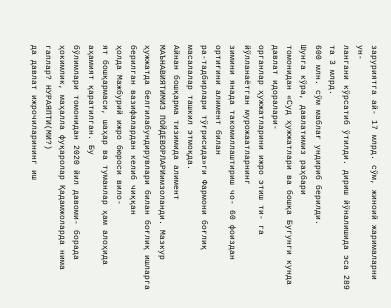заруриятга ай- 17 млрд. сўм, жиноий жарималарни ун-
лангани кўрсатиб ўтилди. дириш йўналишида эса 289 та 3 млрд.
600 млн. сўм маблағ ундириб берилди.
Шунга кўра, давлатимиз раҳбари
томонидан «Суд ҳужжатлари ва бошқа Бугунги кунда давлат идоралари-
органлар ҳужжатларини ижро этиш ти- га йўлланаётган мурожаатларнинг
зимини янада такомиллаштириш чо- 60 фоиздан ортиғини алимент билан
ра-тадбирлари тўғрисида»ги Фармони боғлиқ масалалар ташкил этмоқда.
Айнан бошқарма тизимида алимент
МАЪНАВИЯТИМИЗ ПОЙДЕВОРЛАРИимзоланди. Мазкур ҳужжатда белгилабундирувлари билан боғлиқ ишларга
берилган вазифалардан келиб чиққан
ҳолда Мажбурий ижро бюроси вило-
ят бошқармаси, шаҳар ва туманлар ҳам алоҳида аҳамият қаратилган. Бу
бўлимлари томонидан 2020 йил давоми- борада ҳокимлик, маҳалла фуқаролар Қадамжоларда нима гаплар? НУРАЯПТИ(МИ?)
да давлат ижрочиларининг иш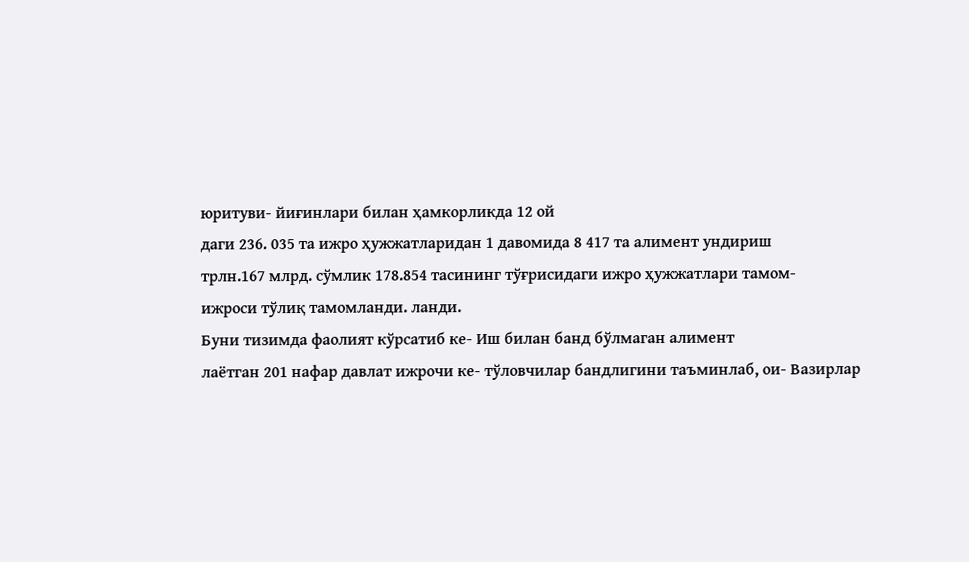юритуви- йиғинлари билан ҳамкорликда 12 ой
даги 236. 035 та ижро ҳужжатларидан 1 давомида 8 417 та алимент ундириш
трлн.167 млрд. сўмлик 178.854 тасининг тўғрисидаги ижро ҳужжатлари тамом-
ижроси тўлиқ тамомланди. ланди.
Буни тизимда фаолият кўрсатиб ке- Иш билан банд бўлмаган алимент
лаётган 201 нафар давлат ижрочи ке- тўловчилар бандлигини таъминлаб, ои- Вазирлар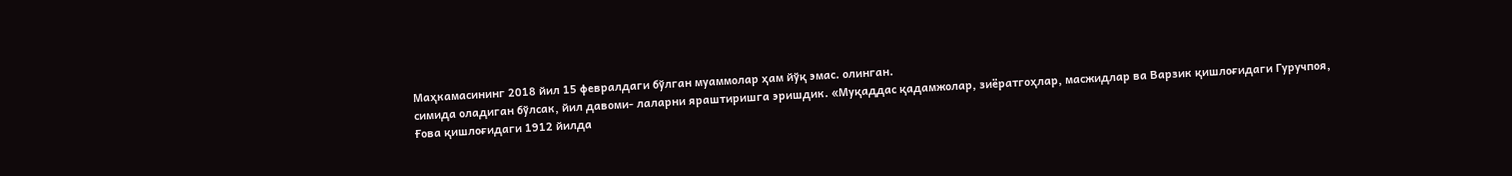Маҳкамасининг 2018 йил 15 февралдаги бўлган муаммолар ҳам йўқ эмас. олинган.
симида оладиган бўлсак, йил давоми- лаларни яраштиришга эришдик. «Муқаддас қадамжолар, зиёратгоҳлар, масжидлар ва Варзик қишлоғидаги Гуручпоя, Ғова қишлоғидаги 1912 йилда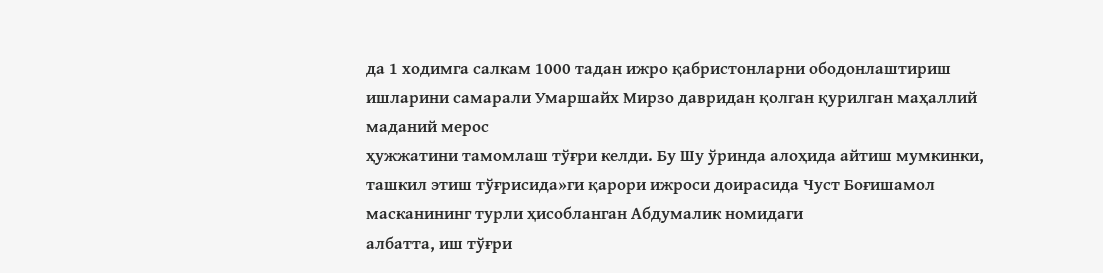да 1 ходимга салкам 1000 тадан ижро қабристонларни ободонлаштириш ишларини самарали Умаршайх Мирзо давридан қолган қурилган маҳаллий маданий мерос
ҳужжатини тамомлаш тўғри келди. Бу Шу ўринда алоҳида айтиш мумкинки, ташкил этиш тўғрисида»ги қарори ижроси доирасида Чуст Боғишамол масканининг турли ҳисобланган Абдумалик номидаги
албатта, иш тўғри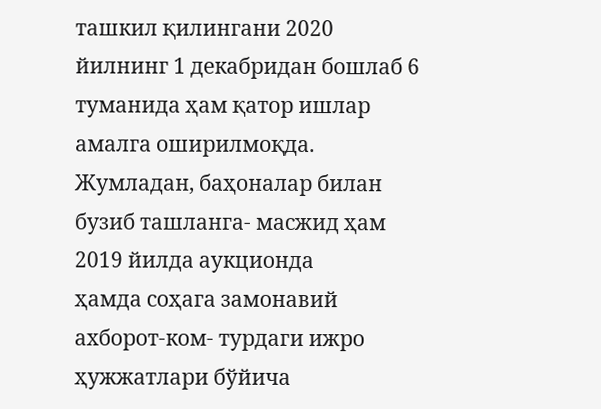ташкил қилингани 2020 йилнинг 1 декабридан бошлаб 6 туманида ҳам қатор ишлар амалга оширилмоқда. Жумладан, баҳоналар билан бузиб ташланга- масжид ҳам 2019 йилда аукционда
ҳамда соҳага замонавий ахборот-ком- турдаги ижро ҳужжатлари бўйича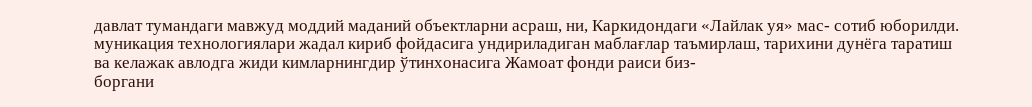давлат тумандаги мавжуд моддий маданий объектларни асраш, ни, Каркидондаги «Лайлак уя» мас- сотиб юборилди.
муникация технологиялари жадал кириб фойдасига ундириладиган маблағлар таъмирлаш, тарихини дунёга таратиш ва келажак авлодга жиди кимларнингдир ўтинхонасига Жамоат фонди раиси биз-
боргани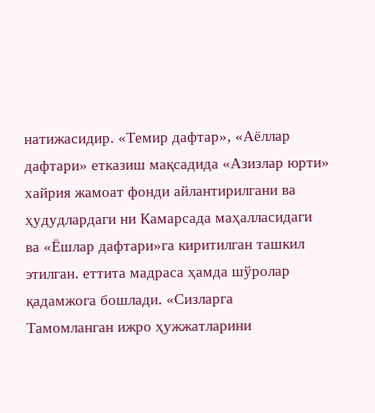натижасидир. «Темир дафтар», «Аёллар дафтари» етказиш мақсадида «Азизлар юрти» хайрия жамоат фонди айлантирилгани ва ҳудудлардаги ни Камарсада маҳалласидаги
ва «Ёшлар дафтари»га киритилган ташкил этилган. еттита мадраса ҳамда шўролар қадамжога бошлади. «Сизларга
Тамомланган ижро ҳужжатларини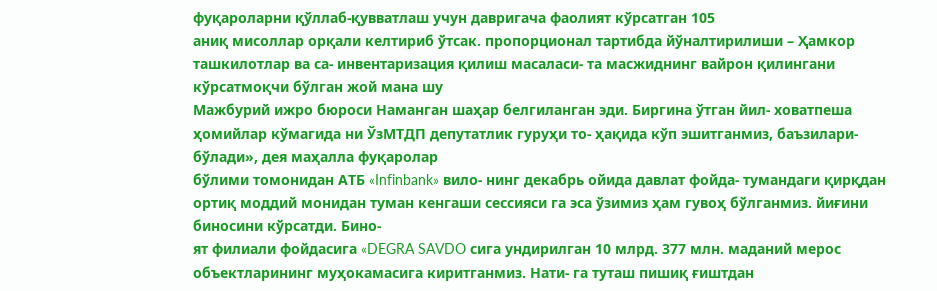фуқароларни қўллаб-қувватлаш учун давригача фаолият кўрсатган 105
аниқ мисоллар орқали келтириб ўтсак. пропорционал тартибда йўналтирилиши – Ҳамкор ташкилотлар ва са- инвентаризация қилиш масаласи- та масжиднинг вайрон қилингани кўрсатмоқчи бўлган жой мана шу
Мажбурий ижро бюроси Наманган шаҳар белгиланган эди. Биргина ўтган йил- ховатпеша ҳомийлар кўмагида ни ЎзМТДП депутатлик гуруҳи то- ҳақида кўп эшитганмиз, баъзилари- бўлади», дея маҳалла фуқаролар
бўлими томонидан АТБ «Infinbank» вило- нинг декабрь ойида давлат фойда- тумандаги қирқдан ортиқ моддий монидан туман кенгаши сессияси га эса ўзимиз ҳам гувоҳ бўлганмиз. йиғини биносини кўрсатди. Бино-
ят филиали фойдасига «DEGRA SAVDO сига ундирилган 10 млрд. 377 млн. маданий мерос объектларининг муҳокамасига киритганмиз. Нати- га туташ пишиқ ғиштдан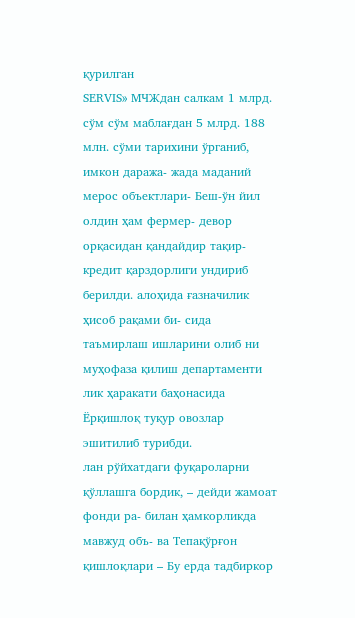қурилган
SERVIS» МЧЖдан салкам 1 млрд. сўм сўм маблағдан 5 млрд. 188 млн. сўми тарихини ўрганиб, имкон даража- жада маданий мерос объектлари- Беш-ўн йил олдин ҳам фермер- девор орқасидан қандайдир тақир-
кредит қарздорлиги ундириб берилди. алоҳида ғазначилик ҳисоб рақами би- сида таъмирлаш ишларини олиб ни муҳофаза қилиш департаменти лик ҳаракати баҳонасида Ёрқишлоқ туқур овозлар эшитилиб турибди.
лан рўйхатдаги фуқароларни қўллашга бордик, – дейди жамоат фонди ра- билан ҳамкорликда мавжуд объ- ва Тепақўрғон қишлоқлари – Бу ерда тадбиркор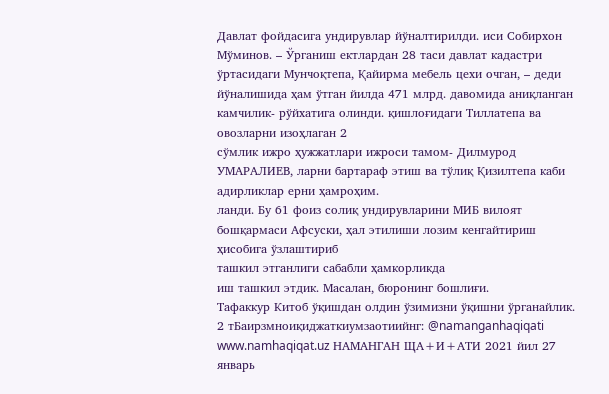Давлат фойдасига ундирувлар йўналтирилди. иси Собирхон Мўминов. – Ўрганиш ектлардан 28 таси давлат кадастри ўртасидаги Мунчоқтепа, Қайирма мебель цехи очган, – деди
йўналишида ҳам ўтган йилда 471 млрд. давомида аниқланган камчилик- рўйхатига олинди. қишлоғидаги Тиллатепа ва овозларни изоҳлаган 2
сўмлик ижро ҳужжатлари ижроси тамом- Дилмурод УМАРАЛИЕВ, ларни бартараф этиш ва тўлиқ Қизилтепа каби адирликлар ерни ҳамроҳим.
ланди. Бу 61 фоиз солиқ ундирувларини МИБ вилоят бошқармаси Афсуски, ҳал этилиши лозим кенгайтириш ҳисобига ўзлаштириб
ташкил этганлиги сабабли ҳамкорликда
иш ташкил этдик. Масалан, бюронинг бошлиғи.
Тафаккур Китоб ўқишдан олдин ўзимизни ўқишни ўрганайлик.
2 тБаирзмноиқиджаткиумзаотиийнг: @namanganhaqiqati www.namhaqiqat.uz НАМАНГАН ЩА+И+АТИ 2021 йил 27 январь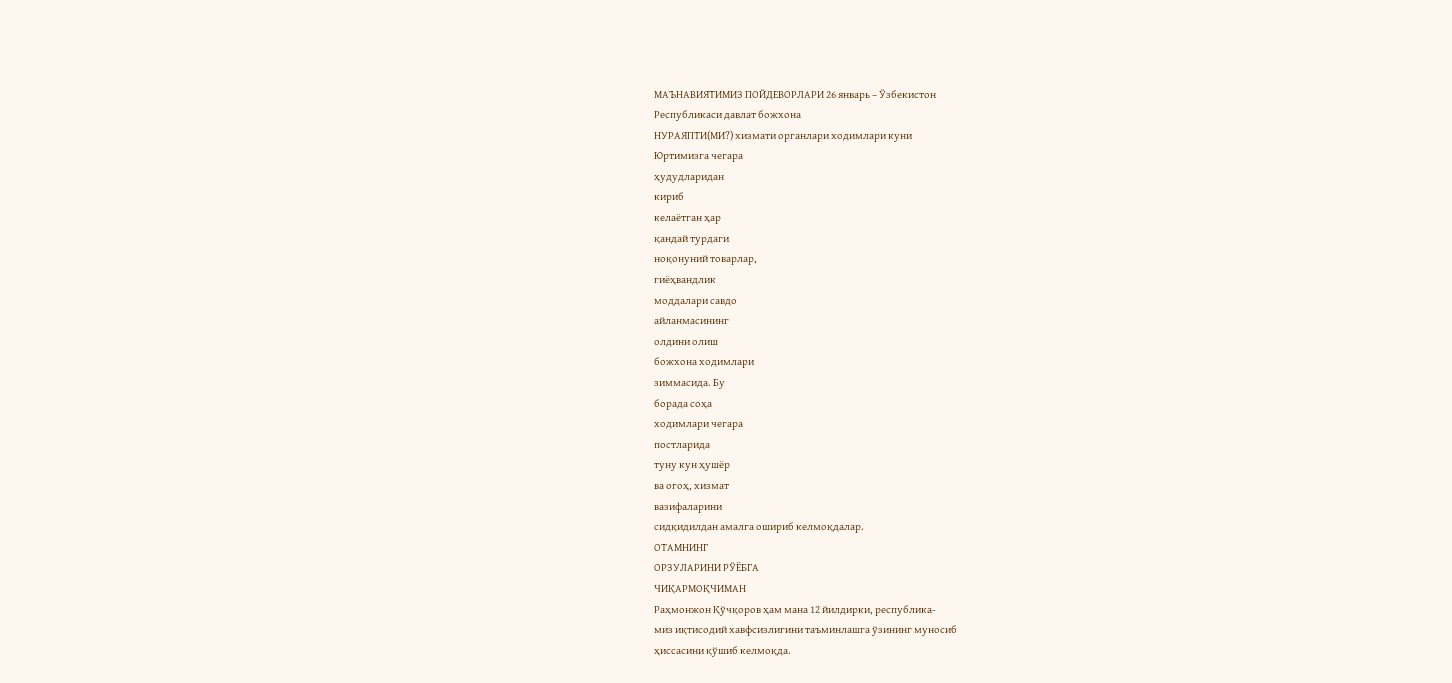МАЪНАВИЯТИМИЗ ПОЙДЕВОРЛАРИ 26 январь – Ўзбекистон
Республикаси давлат божхона
НУРАЯПТИ(МИ?) хизмати органлари ходимлари куни
Юртимизга чегара
ҳудудларидан
кириб
келаётган ҳар
қандай турдаги
ноқонуний товарлар,
гиёҳвандлик
моддалари савдо
айланмасининг
олдини олиш
божхона ходимлари
зиммасида. Бу
борада соҳа
ходимлари чегара
постларида
туну кун ҳушёр
ва огоҳ, хизмат
вазифаларини
сидқидилдан амалга ошириб келмоқдалар.
ОТАМНИНГ
ОРЗУЛАРИНИ РЎЁБГА
ЧИҚАРМОҚЧИМАН
Раҳмонжон Қўчқоров ҳам мана 12 йилдирки, республика-
миз иқтисодий хавфсизлигини таъминлашга ўзининг муносиб
ҳиссасини қўшиб келмоқда.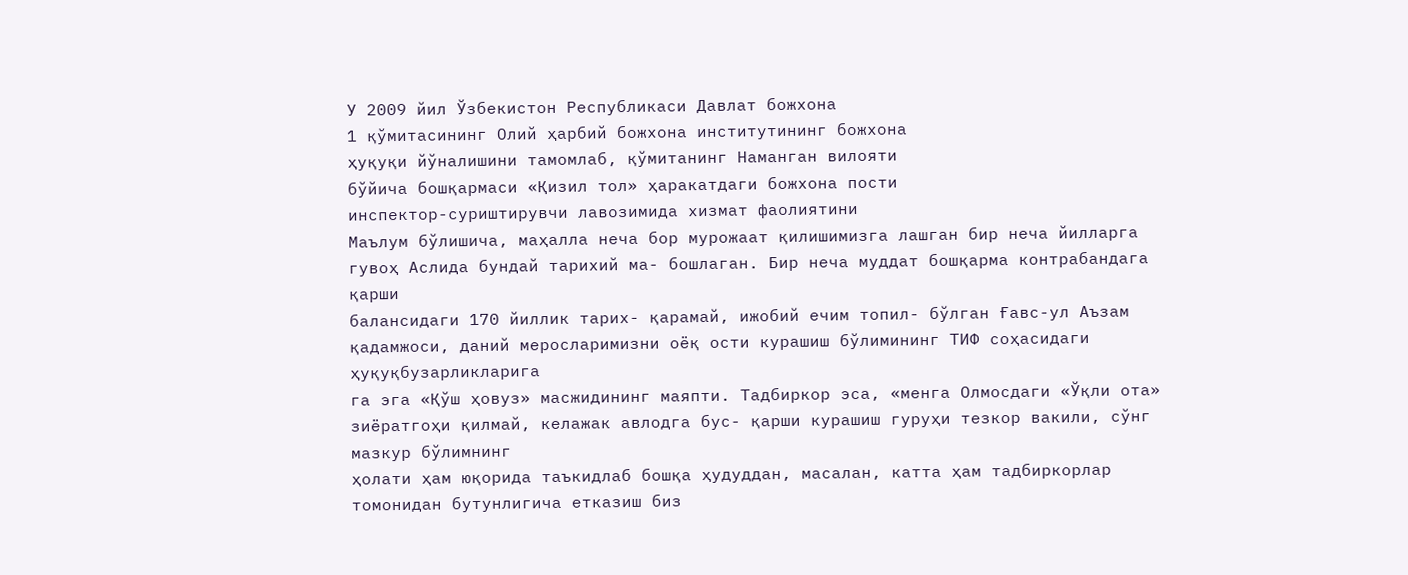У 2009 йил Ўзбекистон Республикаси Давлат божхона
1 қўмитасининг Олий ҳарбий божхона институтининг божхона
ҳуқуқи йўналишини тамомлаб, қўмитанинг Наманган вилояти
бўйича бошқармаси «Қизил тол» ҳаракатдаги божхона пости
инспектор-суриштирувчи лавозимида хизмат фаолиятини
Маълум бўлишича, маҳалла неча бор мурожаат қилишимизга лашган бир неча йилларга гувоҳ Аслида бундай тарихий ма- бошлаган. Бир неча муддат бошқарма контрабандага қарши
балансидаги 170 йиллик тарих- қарамай, ижобий ечим топил- бўлган Ғавс-ул Аъзам қадамжоси, даний меросларимизни оёқ ости курашиш бўлимининг ТИФ соҳасидаги ҳуқуқбузарликларига
га эга «Қўш ҳовуз» масжидининг маяпти. Тадбиркор эса, «менга Олмосдаги «Ўқли ота» зиёратгоҳи қилмай, келажак авлодга бус- қарши курашиш гуруҳи тезкор вакили, сўнг мазкур бўлимнинг
ҳолати ҳам юқорида таъкидлаб бошқа ҳудуддан, масалан, катта ҳам тадбиркорлар томонидан бутунлигича етказиш биз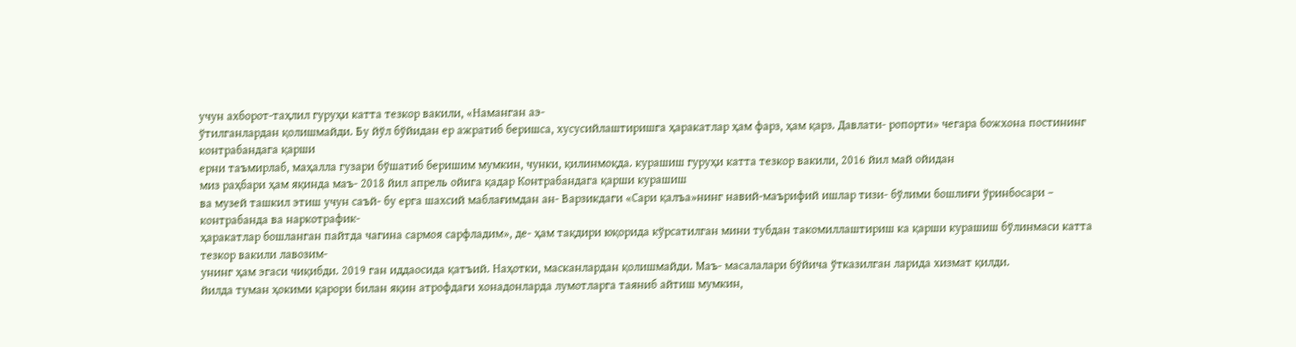учун ахборот-таҳлил гуруҳи катта тезкор вакили, «Наманган аэ-
ўтилганлардан қолишмайди. Бу йўл бўйидан ер ажратиб беришса, хусусийлаштиришга ҳаракатлар ҳам фарз, ҳам қарз. Давлати- ропорти» чегара божхона постининг контрабандага қарши
ерни таъмирлаб, маҳалла гузари бўшатиб беришим мумкин, чунки, қилинмоқда. курашиш гуруҳи катта тезкор вакили, 2016 йил май ойидан
миз раҳбари ҳам яқинда маъ- 2018 йил апрель ойига қадар Контрабандага қарши курашиш
ва музей ташкил этиш учун саъй- бу ерга шахсий маблағимдан ан- Варзикдаги «Сари қалъа»нинг навий-маърифий ишлар тизи- бўлими бошлиғи ўринбосари – контрабанда ва наркотрафик-
ҳаракатлар бошланган пайтда чагина сармоя сарфладим», де- ҳам тақдири юқорида кўрсатилган мини тубдан такомиллаштириш ка қарши курашиш бўлинмаси катта тезкор вакили лавозим-
унинг ҳам эгаси чиқибди. 2019 ган иддаосида қатъий. Наҳотки, масканлардан қолишмайди. Маъ- масалалари бўйича ўтказилган ларида хизмат қилди.
йилда туман ҳокими қарори билан яқин атрофдаги хонадонларда лумотларга таяниб айтиш мумкин,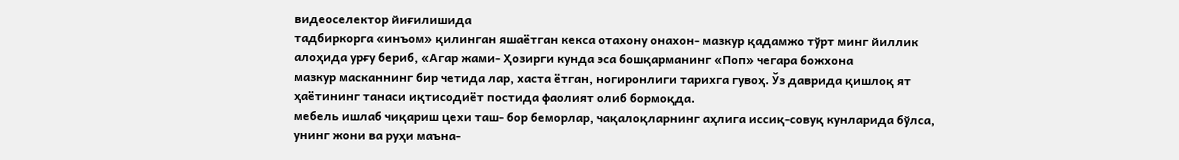видеоселектор йиғилишида
тадбиркорга «инъом» қилинган яшаётган кекса отахону онахон- мазкур қадамжо тўрт минг йиллик алоҳида урғу бериб, «Агар жами- Ҳозирги кунда эса бошқарманинг «Поп» чегара божхона
мазкур масканнинг бир четида лар, хаста ётган, ногиронлиги тарихга гувоҳ. Ўз даврида қишлоқ ят ҳаётининг танаси иқтисодиёт постида фаолият олиб бормоқда.
мебель ишлаб чиқариш цехи таш- бор беморлар, чақалоқларнинг аҳлига иссиқ-совуқ кунларида бўлса, унинг жони ва руҳи маъна-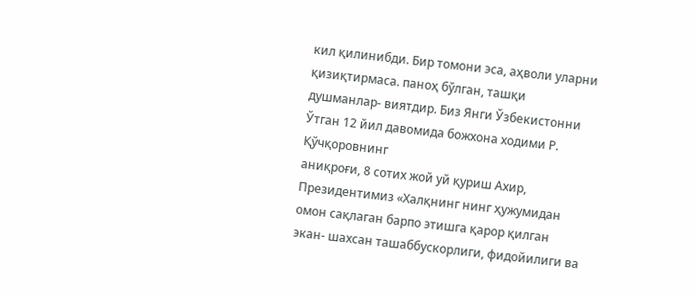кил қилинибди. Бир томони эса, аҳволи уларни қизиқтирмаса. паноҳ бўлган, ташқи душманлар- виятдир. Биз Янги Ўзбекистонни Ўтган 12 йил давомида божхона ходими Р. Қўчқоровнинг
аниқроғи, 8 сотих жой уй қуриш Ахир, Президентимиз «Халқнинг нинг ҳужумидан омон сақлаган барпо этишга қарор қилган экан- шахсан ташаббускорлиги, фидойилиги ва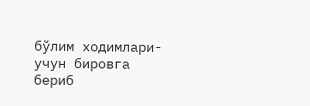бўлим ходимлари-
учун бировга бериб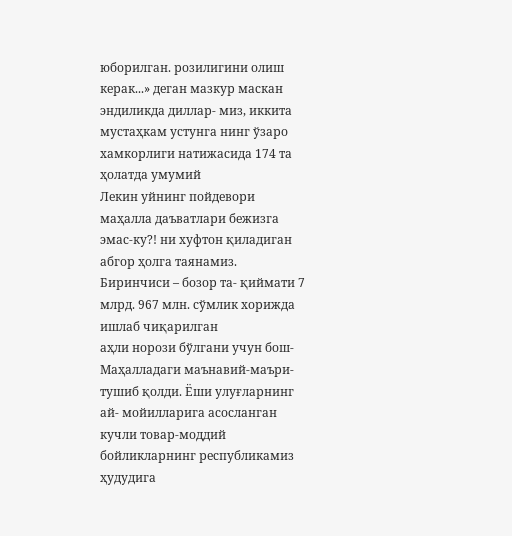юборилган. розилигини олиш керак...» деган мазкур маскан эндиликда диллар- миз, иккита мустаҳкам устунга нинг ўзаро хамкорлиги натижасида 174 та ҳолатда умумий
Лекин уйнинг пойдевори маҳалла даъватлари бежизга эмас-ку?! ни хуфтон қиладиган абгор ҳолга таянамиз. Биринчиси – бозор та- қиймати 7 млрд. 967 млн. сўмлик хорижда ишлаб чиқарилган
аҳли норози бўлгани учун бош- Маҳалладаги маънавий-маъри- тушиб қолди. Ёши улуғларнинг ай- мойилларига асосланган кучли товар-моддий бойликларнинг республикамиз ҳудудига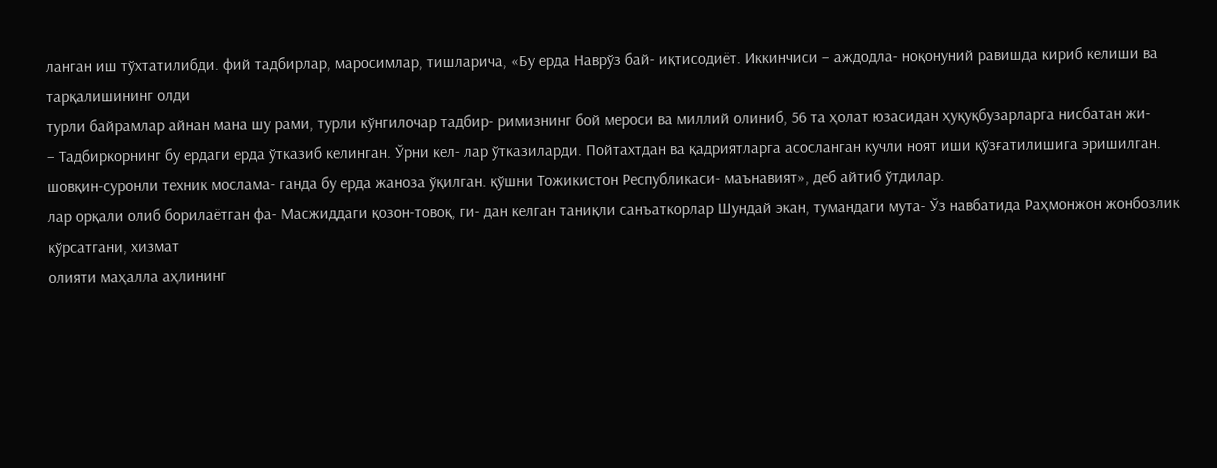ланган иш тўхтатилибди. фий тадбирлар, маросимлар, тишларича, «Бу ерда Наврўз бай- иқтисодиёт. Иккинчиси – аждодла- ноқонуний равишда кириб келиши ва тарқалишининг олди
турли байрамлар айнан мана шу рами, турли кўнгилочар тадбир- римизнинг бой мероси ва миллий олиниб, 56 та ҳолат юзасидан ҳуқуқбузарларга нисбатан жи-
– Тадбиркорнинг бу ердаги ерда ўтказиб келинган. Ўрни кел- лар ўтказиларди. Пойтахтдан ва қадриятларга асосланган кучли ноят иши қўзғатилишига эришилган.
шовқин-суронли техник мослама- ганда бу ерда жаноза ўқилган. қўшни Тожикистон Республикаси- маънавият», деб айтиб ўтдилар.
лар орқали олиб борилаётган фа- Масжиддаги қозон-товоқ, ги- дан келган таниқли санъаткорлар Шундай экан, тумандаги мута- Ўз навбатида Раҳмонжон жонбозлик кўрсатгани, хизмат
олияти маҳалла аҳлининг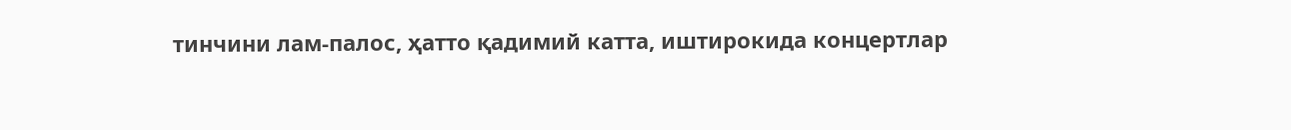тинчини лам-палос, ҳатто қадимий катта, иштирокида концертлар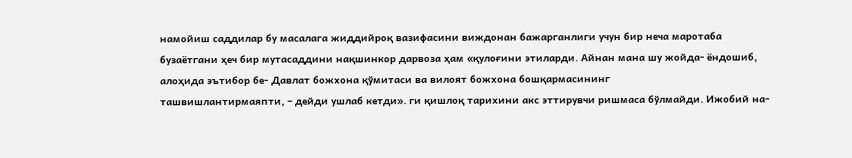намойиш саддилар бу масалага жиддийроқ вазифасини виждонан бажарганлиги учун бир неча маротаба
бузаётгани ҳеч бир мутасаддини нақшинкор дарвоза ҳам «қулоғини этиларди. Айнан мана шу жойда- ёндошиб, алоҳида эътибор бе- Давлат божхона қўмитаси ва вилоят божхона бошқармасининг
ташвишлантирмаяпти, – дейди ушлаб кетди». ги қишлоқ тарихини акс эттирувчи ришмаса бўлмайди. Ижобий на-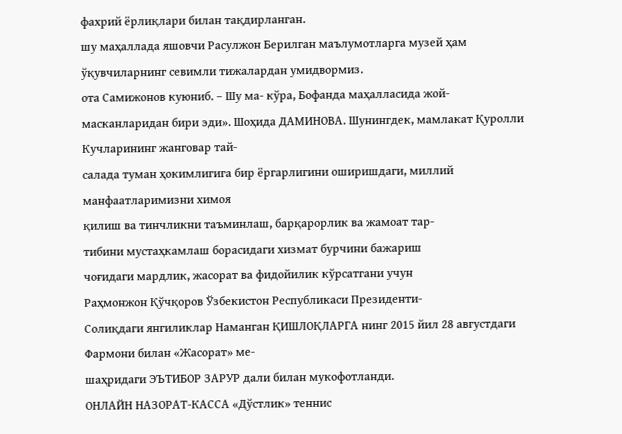фахрий ёрлиқлари билан тақдирланган.
шу маҳаллада яшовчи Расулжон Берилган маълумотларга музей ҳам ўқувчиларнинг севимли тижалардан умидвормиз.
ота Самижонов куюниб. – Шу ма- кўра, Бофанда маҳалласида жой- масканларидан бири эди». Шоҳида ДАМИНОВА. Шунингдек, мамлакат Қуролли Кучларининг жанговар тай-
салада туман ҳокимлигига бир ёргарлигини оширишдаги, миллий манфаатларимизни химоя
қилиш ва тинчликни таъминлаш, барқарорлик ва жамоат тар-
тибини мустаҳкамлаш борасидаги хизмат бурчини бажариш
чоғидаги мардлик, жасорат ва фидойилик кўрсатгани учун
Раҳмонжон Қўчқоров Ўзбекистон Республикаси Президенти-
Солиқдаги янгиликлар Наманган ҚИШЛОҚЛАРГА нинг 2015 йил 28 августдаги Фармони билан «Жасорат» ме-
шаҳридаги ЭЪТИБОР ЗАРУР дали билан мукофотланди.
ОНЛАЙН НАЗОРАТ-КАССА «Дўстлик» теннис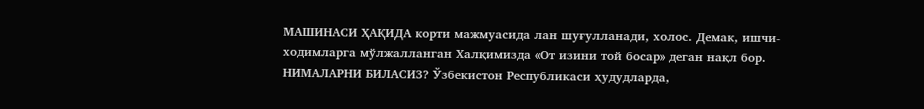МАШИНАСИ ҲАҚИДА корти мажмуасида лан шуғулланади, холос. Демак, ишчи-ходимларга мўлжалланган Халқимизда «От изини той босар» деган нақл бор.
НИМАЛАРНИ БИЛАСИЗ? Ўзбекистон Республикаси ҳудудларда,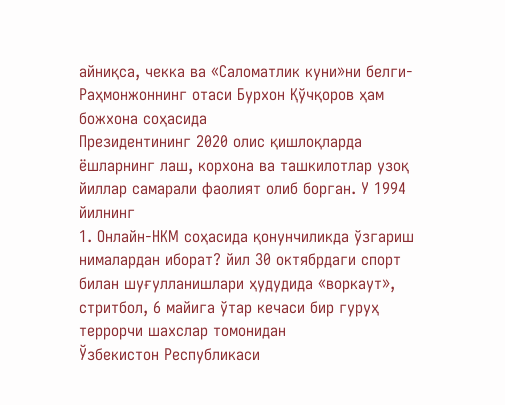айниқса, чекка ва «Саломатлик куни»ни белги- Раҳмонжоннинг отаси Бурхон Қўчқоров ҳам божхона соҳасида
Президентининг 2020 олис қишлоқларда ёшларнинг лаш, корхона ва ташкилотлар узоқ йиллар самарали фаолият олиб борган. У 1994 йилнинг
1. Онлайн-НКМ соҳасида қонунчиликда ўзгариш нималардан иборат? йил 30 октябрдаги спорт билан шуғулланишлари ҳудудида «воркаут», стритбол, 6 майига ўтар кечаси бир гуруҳ террорчи шахслар томонидан
Ўзбекистон Республикаси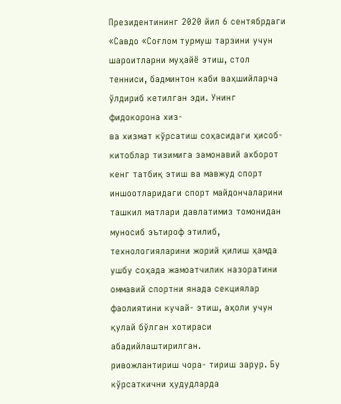Президентининг 2020 йил 6 сентябрдаги «Савдо «Соғлом турмуш тарзини учун шароитларни муҳайё этиш, стол тенниси, бадминтон каби ваҳшийларча ўлдириб кетилган эди. Унинг фидокорона хиз-
ва хизмат кўрсатиш соҳасидаги ҳисоб-китоблар тизимига замонавий ахборот кенг татбиқ этиш ва мавжуд спорт иншоотларидаги спорт майдончаларини ташкил матлари давлатимиз томонидан муносиб эътироф этилиб,
технологияларини жорий қилиш ҳамда ушбу соҳада жамоатчилик назоратини оммавий спортни янада секциялар фаолиятини кучай- этиш, аҳоли учун қулай бўлган хотираси абадийлаштирилган.
ривожлантириш чора- тириш зарур. Бу кўрсаткични ҳудудларда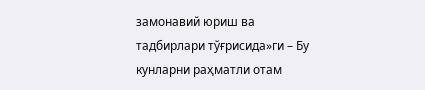замонавий юриш ва
тадбирлари тўғрисида»ги – Бу кунларни раҳматли отам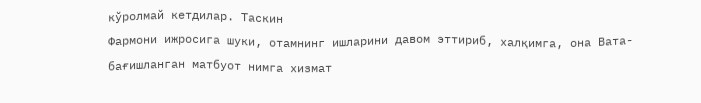кўролмай кетдилар. Таскин
Фармони ижросига шуки, отамнинг ишларини давом эттириб, халқимга, она Вата-
бағишланган матбуот нимга хизмат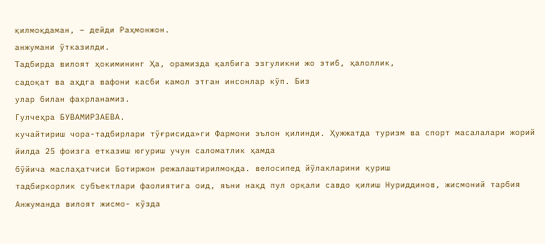қилмоқдаман, – дейди Раҳмонжон.
анжумани ўтказилди.
Тадбирда вилоят ҳокимининг Ҳа, орамизда қалбига эзгуликни жо этиб, ҳалоллик,
садоқат ва аҳдга вафони касби камол этган инсонлар кўп. Биз
улар билан фахрланамиз.
Гулчеҳра БУВАМИРЗАЕВА.
кучайтириш чора-тадбирлари тўғрисида»ги Фармони эълон қилинди. Ҳужжатда туризм ва спорт масалалари жорий йилда 25 фоизга етказиш югуриш учун саломатлик ҳамда
бўйича маслаҳатчиси Ботиржон режалаштирилмоқда. велосипед йўлакларини қуриш
тадбиркорлик субъектлари фаолиятига оид, яъни нақд пул орқали савдо қилиш Нуриддинов, жисмоний тарбия Анжуманда вилоят жисмо- кўзда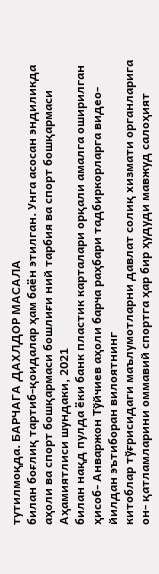тутилмоқда. БАРЧАГА ДАХЛДОР МАСАЛА
билан боғлиқ тартиб-қоидалар ҳам баён этилган. Унга асосан эндиликда аҳоли ва спорт бошқармаси бошлиғи ний тарбия ва спорт бошқармаси Аҳамиятлиси шундаки, 2021
билан нақд пулда ёки банк пластик карталари орқали амалга оширилган ҳисоб- Анваржон Тўйчиев аҳоли барча раҳбари тадбиркорларга видео- йилдан эътиборан вилоятнинг
китоблар тўғрисидаги маълумотларни давлат солиқ хизмати органларига он- қатламларини оммавий спортга ҳар бир ҳудуди мавжуд салоҳият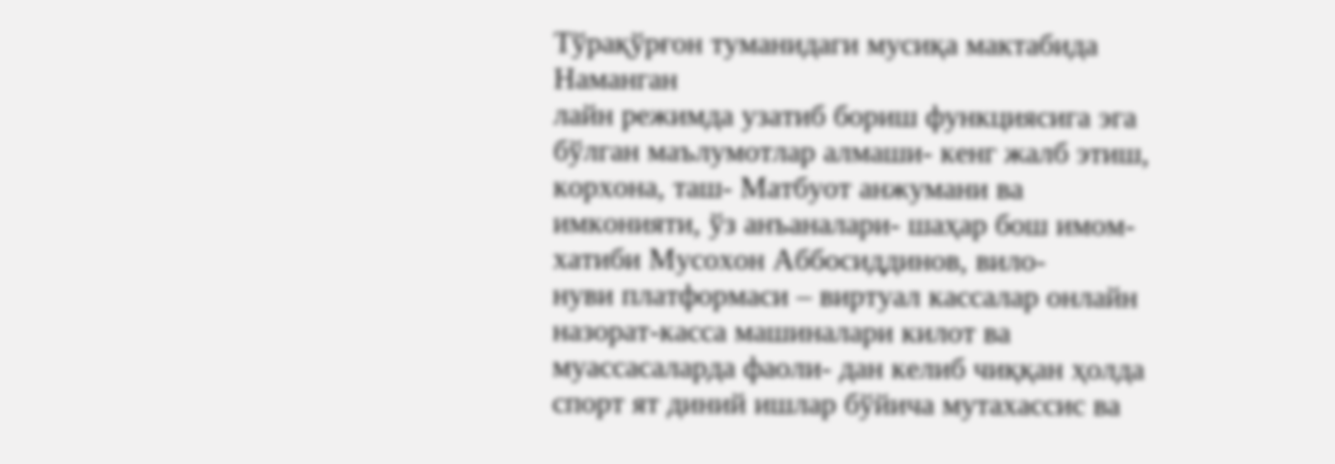Тўрақўрғон туманидаги мусиқа мактабида Наманган
лайн режимда узатиб бориш функциясига эга бўлган маълумотлар алмаши- кенг жалб этиш, корхона, таш- Матбуот анжумани ва имконияти, ўз анъаналари- шаҳар бош имом-хатиби Мусохон Aббосиддинов, вило-
нуви платформаси – виртуал кассалар онлайн назорат-касса машиналари килот ва муассасаларда фаоли- дан келиб чиққан ҳолда спорт ят диний ишлар бўйича мутахассис ва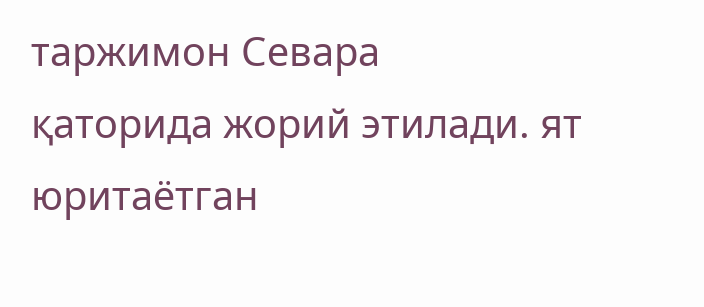таржимон Севара
қаторида жорий этилади. ят юритаётган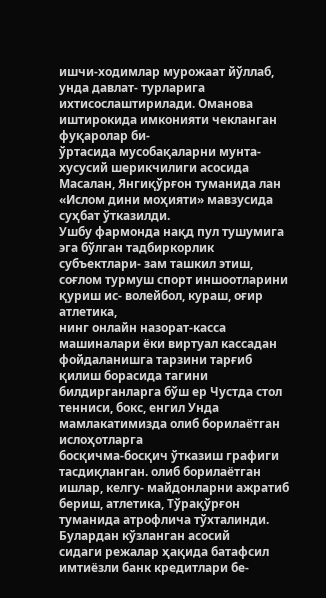ишчи-ходимлар мурожаат йўллаб, унда давлат- турларига ихтисослаштирилади. Оманова иштирокида имконияти чекланган фуқаролар би-
ўртасида мусобақаларни мунта- хусусий шерикчилиги асосида Масалан, Янгиқўрғон туманида лан «Ислом дини моҳияти» мавзусида суҳбат ўтказилди.
Ушбу фармонда нақд пул тушумига эга бўлган тадбиркорлик субъектлари- зам ташкил этиш, соғлом турмуш спорт иншоотларини қуриш ис- волейбол, кураш, оғир атлетика,
нинг онлайн назорат-касса машиналари ёки виртуал кассадан фойдаланишга тарзини тарғиб қилиш борасида тагини билдирганларга бўш ер Чустда стол тенниси, бокс, енгил Унда мамлакатимизда олиб борилаётган ислоҳотларга
босқичма-босқич ўтказиш графиги тасдиқланган. олиб борилаётган ишлар, келгу- майдонларни ажратиб бериш, атлетика, Тўрақўрғон туманида атрофлича тўхталинди. Булардан кўзланган асосий
сидаги режалар ҳақида батафсил имтиёзли банк кредитлари бе-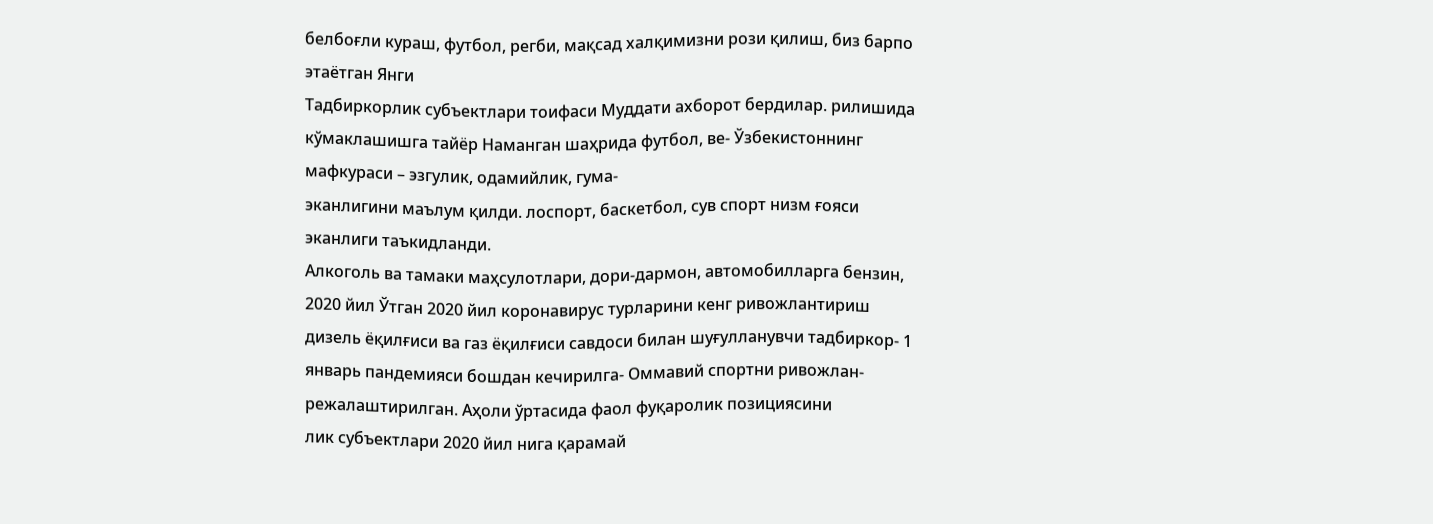белбоғли кураш, футбол, регби, мақсад халқимизни рози қилиш, биз барпо этаётган Янги
Тадбиркорлик субъектлари тоифаси Муддати ахборот бердилар. рилишида кўмаклашишга тайёр Наманган шаҳрида футбол, ве- Ўзбекистоннинг мафкураси – эзгулик, одамийлик, гума-
эканлигини маълум қилди. лоспорт, баскетбол, сув спорт низм ғояси эканлиги таъкидланди.
Алкоголь ва тамаки маҳсулотлари, дори-дармон, автомобилларга бензин, 2020 йил Ўтган 2020 йил коронавирус турларини кенг ривожлантириш
дизель ёқилғиси ва газ ёқилғиси савдоси билан шуғулланувчи тадбиркор- 1 январь пандемияси бошдан кечирилга- Оммавий спортни ривожлан- режалаштирилган. Аҳоли ўртасида фаол фуқаролик позициясини
лик субъектлари 2020 йил нига қарамай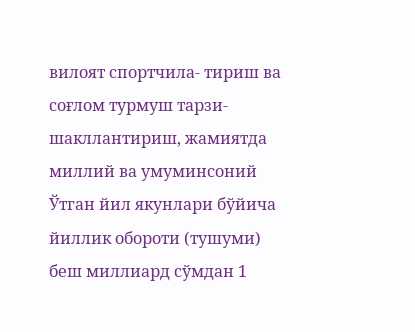вилоят спортчила- тириш ва соғлом турмуш тарзи- шакллантириш, жамиятда миллий ва умуминсоний
Ўтган йил якунлари бўйича йиллик обороти (тушуми) беш миллиард сўмдан 1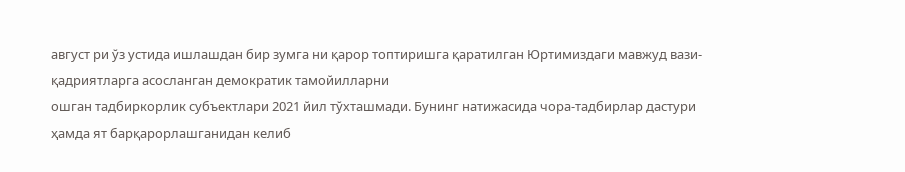август ри ўз устида ишлашдан бир зумга ни қарор топтиришга қаратилган Юртимиздаги мавжуд вази- қадриятларга асосланган демократик тамойилларни
ошган тадбиркорлик субъектлари 2021 йил тўхташмади. Бунинг натижасида чора-тадбирлар дастури ҳамда ят барқарорлашганидан келиб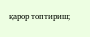қарор топтириш;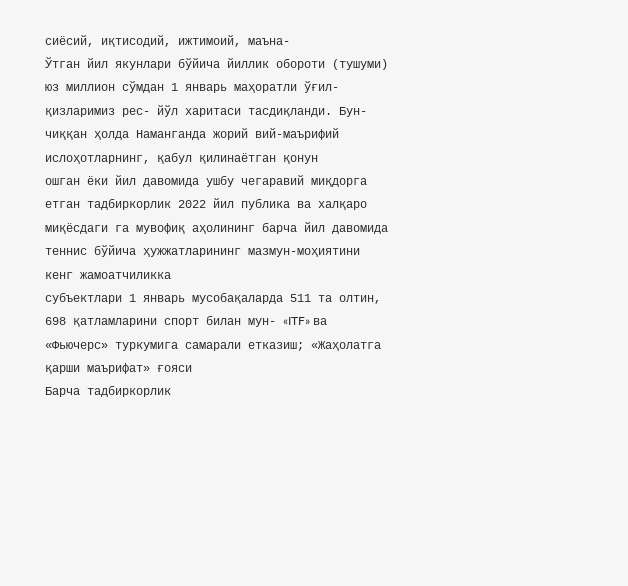сиёсий, иқтисодий, ижтимоий, маъна-
Ўтган йил якунлари бўйича йиллик обороти (тушуми) юз миллион сўмдан 1 январь маҳоратли ўғил-қизларимиз рес- йўл харитаси тасдиқланди. Бун- чиққан ҳолда Наманганда жорий вий-маърифий ислоҳотларнинг, қабул қилинаётган қонун
ошган ёки йил давомида ушбу чегаравий миқдорга етган тадбиркорлик 2022 йил публика ва халқаро миқёсдаги га мувофиқ аҳолининг барча йил давомида теннис бўйича ҳужжатларининг мазмун-моҳиятини кенг жамоатчиликка
субъектлари 1 январь мусобақаларда 511 та олтин, 698 қатламларини спорт билан мун- «ITF» ва «Фьючерс» туркумига самарали етказиш; «Жаҳолатга қарши маърифат» ғояси
Барча тадбиркорлик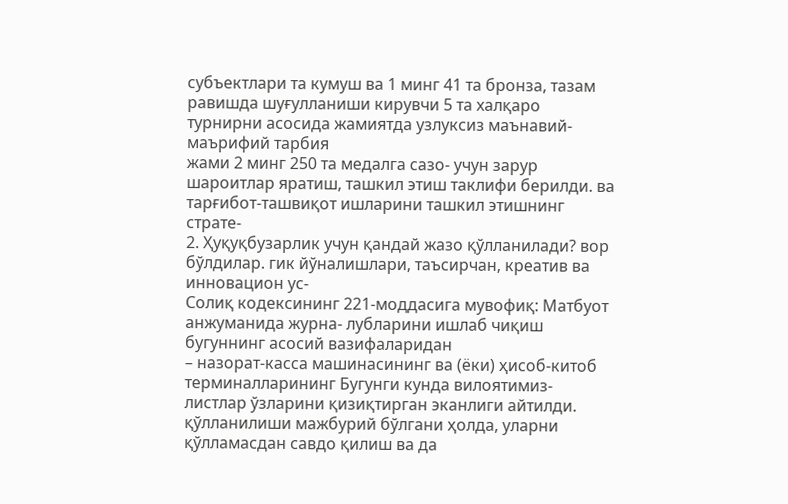субъектлари та кумуш ва 1 минг 41 та бронза, тазам равишда шуғулланиши кирувчи 5 та халқаро турнирни асосида жамиятда узлуксиз маънавий-маърифий тарбия
жами 2 минг 250 та медалга сазо- учун зарур шароитлар яратиш, ташкил этиш таклифи берилди. ва тарғибот-ташвиқот ишларини ташкил этишнинг страте-
2. Ҳуқуқбузарлик учун қандай жазо қўлланилади? вор бўлдилар. гик йўналишлари, таъсирчан, креатив ва инновацион ус-
Солиқ кодексининг 221-моддасига мувофиқ: Матбуот анжуманида журна- лубларини ишлаб чиқиш бугуннинг асосий вазифаларидан
– назорат-касса машинасининг ва (ёки) ҳисоб-китоб терминалларининг Бугунги кунда вилоятимиз- листлар ўзларини қизиқтирган эканлиги айтилди.
қўлланилиши мажбурий бўлгани ҳолда, уларни қўлламасдан савдо қилиш ва да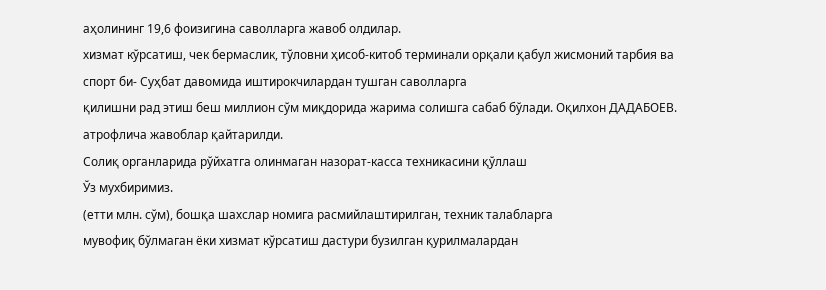аҳолининг 19,6 фоизигина саволларга жавоб олдилар.
хизмат кўрсатиш, чек бермаслик, тўловни ҳисоб-китоб терминали орқали қабул жисмоний тарбия ва спорт би- Суҳбат давомида иштирокчилардан тушган саволларга
қилишни рад этиш беш миллион сўм миқдорида жарима солишга сабаб бўлади. Оқилхон ДАДАБОЕВ. атрофлича жавоблар қайтарилди.
Солиқ органларида рўйхатга олинмаган назорат-касса техникасини қўллаш
Ўз мухбиримиз.
(етти млн. сўм), бошқа шахслар номига расмийлаштирилган, техник талабларга
мувофиқ бўлмаган ёки хизмат кўрсатиш дастури бузилган қурилмалардан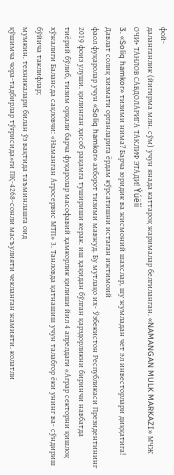фой-
даланганлик (йигирма млн. сўм) учун янада каттароқ жарималар белгиланган. «NAMANGAN MULK MARKAZI» МЧЖ ОЧИ+ ТАНЛОВ САВДОЛАРИГА ТАКЛИФ ЭТАДИ! Ýúëîí
3. «Soliq hamkor» тизими нима? Барча юридик ва жисмоний шахслар, шу жумладан чет эл инвесторлари диққатига!
Давлат солиқ хизмати органларига ёрдам кўрсатишни истаган ижтимоий
фаол фуқаролар учун «Soliq hamkor» ахборот тизими мавжуд. Бу мутлақо их- Ўзбекистон Республикаси Президентининг 2019 фоиз улуши. қилинган ҳисоб рақамга тушириши керак. иш ҳақидан бўлган қарздорликни биринчи навбатда
тиёрий бўлиб, тизим орқали барча фуқаролар масофавий ҳамкорлик қилиши йил 4 апрелдаги «Аграр секторни қишлоқ хўжалиги Балансда сақловчи: «Наманган Агросервис МТП» 3. Танловда қатнашиш учун талабгор ёки унинг ва- сўндириш бўйича таклифлар;
мумкин. техникалари билан ўз вақтида таъминлашга оид
қўшимча чора-тадбирлар тўғрисида»ги ПҚ-4268-сонли масъулияти чекланган жамияти. колатли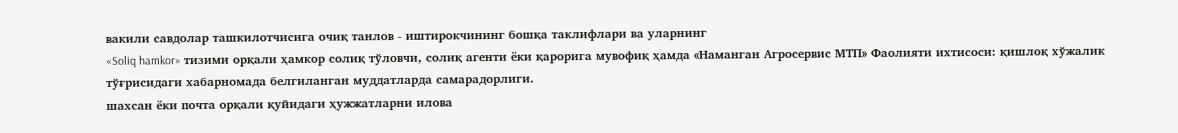вакили савдолар ташкилотчисига очиқ танлов - иштирокчининг бошқа таклифлари ва уларнинг
«Soliq hamkor» тизими орқали ҳамкор солиқ тўловчи, солиқ агенти ёки қарорига мувофиқ ҳамда «Наманган Агросервис МТП» Фаолияти ихтисоси: қишлоқ хўжалик тўғрисидаги хабарномада белгиланган муддатларда самарадорлиги.
шахсан ёки почта орқали қуйидаги ҳужжатларни илова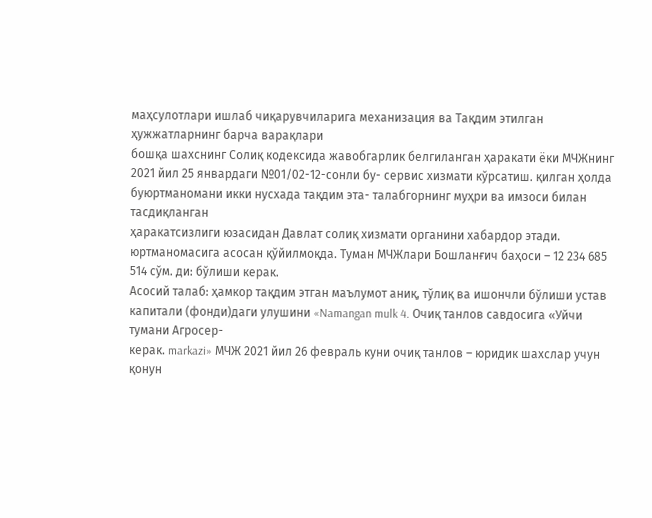маҳсулотлари ишлаб чиқарувчиларига механизация ва Тақдим этилган ҳужжатларнинг барча варақлари
бошқа шахснинг Солиқ кодексида жавобгарлик белгиланган ҳаракати ёки МЧЖнинг 2021 йил 25 январдаги №01/02-12-сонли бу- сервис хизмати кўрсатиш. қилган ҳолда буюртманомани икки нусхада тақдим эта- талабгорнинг муҳри ва имзоси билан тасдиқланган
ҳаракатсизлиги юзасидан Давлат солиқ хизмати органини хабардор этади. юртманомасига асосан қўйилмоқда. Туман МЧЖлари Бошланғич баҳоси – 12 234 685 514 сўм. ди: бўлиши керак.
Асосий талаб: ҳамкор тақдим этган маълумот аниқ, тўлиқ ва ишончли бўлиши устав капитали (фонди)даги улушини «Namangan mulk 4. Очиқ танлов савдосига «Уйчи тумани Агросер-
керак. markazi» МЧЖ 2021 йил 26 февраль куни очиқ танлов – юридик шахслар учун қонун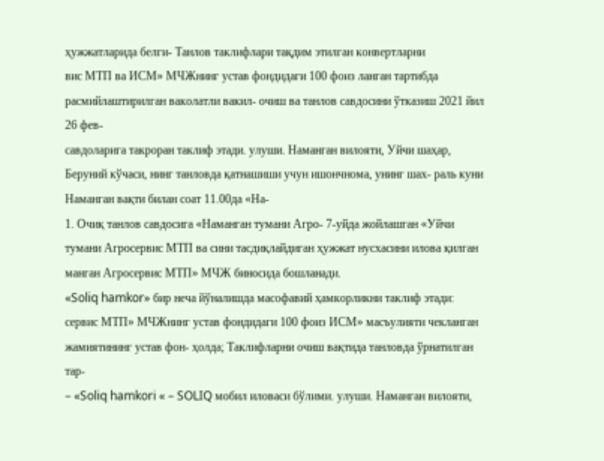ҳужжатларида белги- Танлов таклифлари тақдим этилган конвертларни
вис МТП ва ИСМ» МЧЖнинг устав фондидаги 100 фоиз ланган тартибда расмийлаштирилган ваколатли вакил- очиш ва танлов савдосини ўтказиш 2021 йил 26 фев-
савдоларига такроран таклиф этади. улуши. Наманган вилояти, Уйчи шаҳар, Беруний кўчаси, нинг танловда қатнашиши учун ишончнома, унинг шах- раль куни Наманган вақти билан соат 11.00да «На-
1. Очиқ танлов савдосига «Наманган тумани Агро- 7-уйда жойлашган «Уйчи тумани Агросервис МТП ва сини тасдиқлайдиган ҳужжат нусхасини илова қилган манган Агросервис МТП» МЧЖ биносида бошланади.
«Soliq hamkor» бир неча йўналишда масофавий ҳамкорликни таклиф этади: сервис МТП» МЧЖнинг устав фондидаги 100 фоиз ИСМ» масъулияти чекланган жамиятининг устав фон- ҳолда; Таклифларни очиш вақтида танловда ўрнатилган тар-
– «Soliq hamkori « – SOLIQ мобил иловаси бўлими. улуши. Наманган вилояти,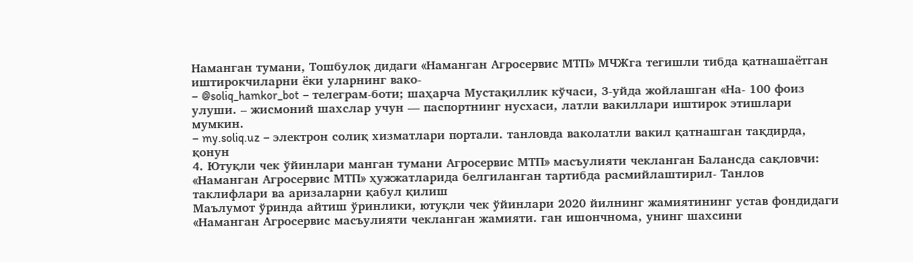Наманган тумани, Тошбулоқ дидаги «Наманган Агросервис МТП» МЧЖга тегишли тибда қатнашаётган иштирокчиларни ёки уларнинг вако-
– @soliq_hamkor_bot – телеграм-боти; шаҳарча Мустақиллик кўчаси, 3-уйда жойлашган «На- 100 фоиз улуши. – жисмоний шахслар учун — паспортнинг нусхаси, латли вакиллари иштирок этишлари мумкин.
– my.soliq.uz – электрон солиқ хизматлари портали. танловда ваколатли вакил қатнашган тақдирда, қонун
4. Ютуқли чек ўйинлари манган тумани Агросервис МТП» масъулияти чекланган Балансда сақловчи: «Наманган Агросервис МТП» ҳужжатларида белгиланган тартибда расмийлаштирил- Танлов таклифлари ва аризаларни қабул қилиш
Маълумот ўринда айтиш ўринлики, ютуқли чек ўйинлари 2020 йилнинг жамиятининг устав фондидаги «Наманган Агросервис масъулияти чекланган жамияти. ган ишончнома, унинг шахсини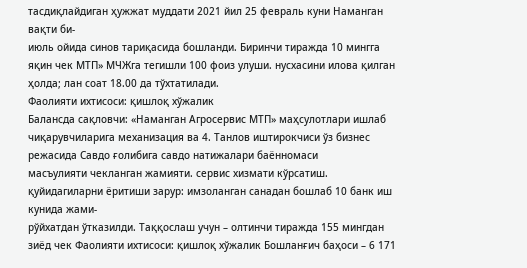тасдиқлайдиган ҳужжат муддати 2021 йил 25 февраль куни Наманган вақти би-
июль ойида синов тариқасида бошланди. Биринчи тиражда 10 мингга яқин чек МТП» МЧЖга тегишли 100 фоиз улуши. нусхасини илова қилган ҳолда; лан соат 18.00 да тўхтатилади.
Фаолияти ихтисоси: қишлоқ хўжалик
Балансда сақловчи: «Наманган Агросервис МТП» маҳсулотлари ишлаб чиқарувчиларига механизация ва 4. Танлов иштирокчиси ўз бизнес режасида Савдо ғолибига савдо натижалари баённомаси
масъулияти чекланган жамияти. сервис хизмати кўрсатиш. қуйидагиларни ёритиши зарур: имзоланган санадан бошлаб 10 банк иш кунида жами-
рўйхатдан ўтказилди. Таққослаш учун – олтинчи тиражда 155 мингдан зиёд чек Фаолияти ихтисоси: қишлоқ хўжалик Бошланғич баҳоси – 6 171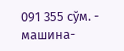091 355 сўм. - машина-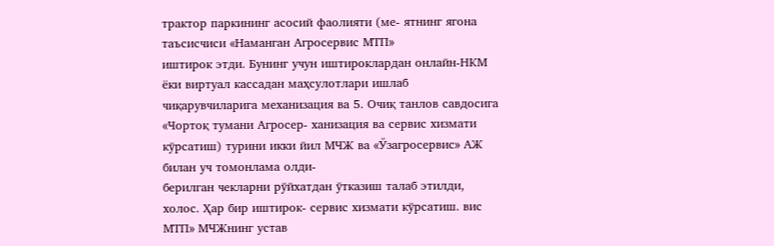трактор паркининг асосий фаолияти (ме- ятнинг ягона таъсисчиси «Наманган Агросервис МТП»
иштирок этди. Бунинг учун иштироклардан онлайн-НКМ ёки виртуал кассадан маҳсулотлари ишлаб чиқарувчиларига механизация ва 5. Очиқ танлов савдосига «Чортоқ тумани Агросер- ханизация ва сервис хизмати кўрсатиш) турини икки йил МЧЖ ва «Ўзагросервис» АЖ билан уч томонлама олди-
берилган чекларни рўйхатдан ўтказиш талаб этилди, холос. Ҳар бир иштирок- сервис хизмати кўрсатиш. вис МТП» МЧЖнинг устав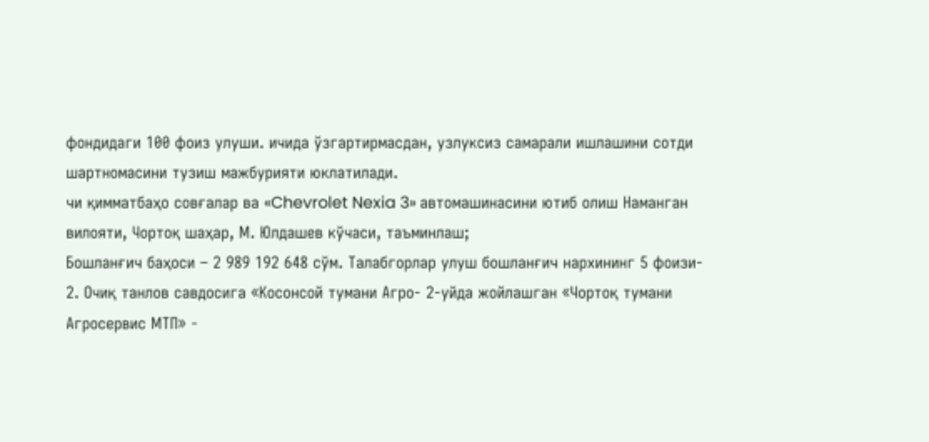фондидаги 100 фоиз улуши. ичида ўзгартирмасдан, узлуксиз самарали ишлашини сотди шартномасини тузиш мажбурияти юклатилади.
чи қимматбаҳо совғалар ва «Chevrolet Nexia 3» автомашинасини ютиб олиш Наманган вилояти, Чортоқ шаҳар, М. Юлдашев кўчаси, таъминлаш;
Бошланғич баҳоси – 2 989 192 648 сўм. Талабгорлар улуш бошланғич нархининг 5 фоизи-
2. Очиқ танлов савдосига «Косонсой тумани Агро- 2-уйда жойлашган «Чортоқ тумани Агросервис МТП» -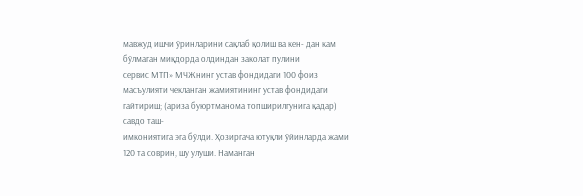мавжуд ишчи ўринларини сақлаб қолиш ва кен- дан кам бўлмаган миқдорда олдиндан заколат пулини
сервис МТП» МЧЖнинг устав фондидаги 100 фоиз масъулияти чекланган жамиятининг устав фондидаги гайтириш; (ариза буюртманома топширилгунига қадар) савдо таш-
имкониятига эга бўлди. Ҳозиргача ютуқли ўйинларда жами 120 та соврин, шу улуши. Наманган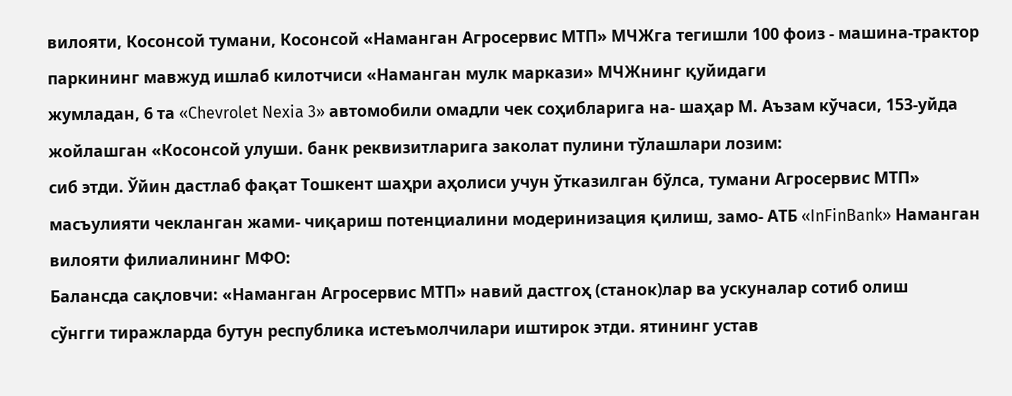вилояти, Косонсой тумани, Косонсой «Наманган Агросервис МТП» МЧЖга тегишли 100 фоиз - машина-трактор паркининг мавжуд ишлаб килотчиси «Наманган мулк маркази» МЧЖнинг қуйидаги
жумладан, 6 та «Chevrolet Nexia 3» автомобили омадли чек соҳибларига на- шаҳар М. Аъзам кўчаси, 153-уйда жойлашган «Косонсой улуши. банк реквизитларига заколат пулини тўлашлари лозим:
сиб этди. Ўйин дастлаб фақат Тошкент шаҳри аҳолиси учун ўтказилган бўлса, тумани Агросервис МТП» масъулияти чекланган жами- чиқариш потенциалини модеринизация қилиш, замо- АТБ «InFinBank» Наманган вилояти филиалининг МФО:
Балансда сақловчи: «Наманган Агросервис МТП» навий дастгоҳ (станок)лар ва ускуналар сотиб олиш
сўнгги тиражларда бутун республика истеъмолчилари иштирок этди. ятининг устав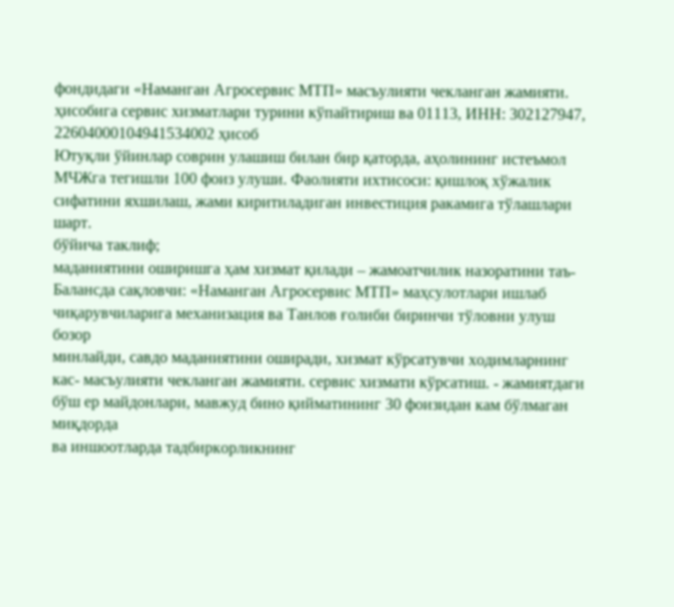фондидаги «Наманган Агросервис МТП» масъулияти чекланган жамияти. ҳисобига сервис хизматлари турини кўпайтириш ва 01113, ИНН: 302127947, 22604000104941534002 ҳисоб
Ютуқли ўйинлар соврин улашиш билан бир қаторда, аҳолининг истеъмол МЧЖга тегишли 100 фоиз улуши. Фаолияти ихтисоси: қишлоқ хўжалик сифатини яхшилаш, жами киритиладиган инвестиция ракамига тўлашлари шарт.
бўйича таклиф;
маданиятини оширишга ҳам хизмат қилади – жамоатчилик назоратини таъ- Балансда сақловчи: «Наманган Агросервис МТП» маҳсулотлари ишлаб чиқарувчиларига механизация ва Танлов ғолиби биринчи тўловни улуш бозор
минлайди, савдо маданиятини оширади, хизмат кўрсатувчи ходимларнинг кас- масъулияти чекланган жамияти. сервис хизмати кўрсатиш. - жамиятдаги бўш ер майдонлари, мавжуд бино қийматининг 30 фоизидан кам бўлмаган миқдорда
ва иншоотларда тадбиркорликнинг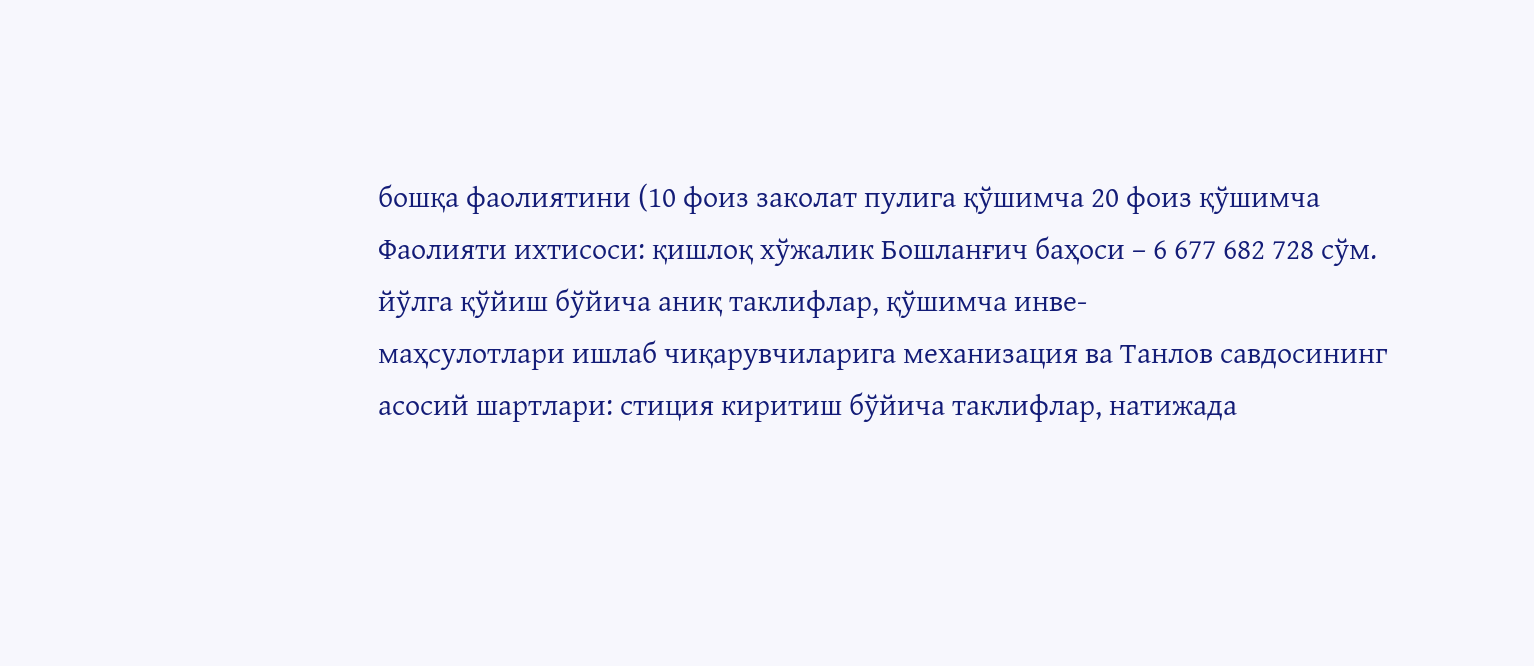бошқа фаолиятини (10 фоиз заколат пулига қўшимча 20 фоиз қўшимча
Фаолияти ихтисоси: қишлоқ хўжалик Бошланғич баҳоси – 6 677 682 728 сўм. йўлга қўйиш бўйича аниқ таклифлар, қўшимча инве-
маҳсулотлари ишлаб чиқарувчиларига механизация ва Танлов савдосининг асосий шартлари: стиция киритиш бўйича таклифлар, натижада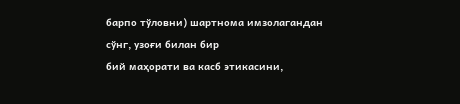барпо тўловни) шартнома имзолагандан сўнг, узоғи билан бир
бий маҳорати ва касб этикасини,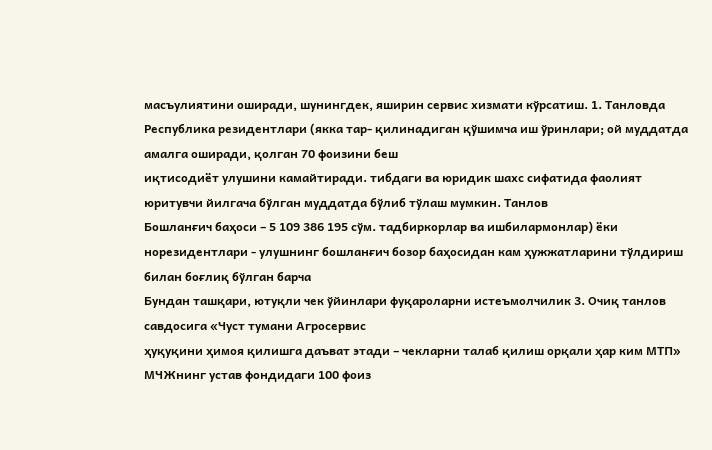масъулиятини оширади, шунингдек, яширин сервис хизмати кўрсатиш. 1. Танловда Республика резидентлари (якка тар- қилинадиган қўшимча иш ўринлари; ой муддатда амалга оширади, қолган 70 фоизини беш
иқтисодиёт улушини камайтиради. тибдаги ва юридик шахс сифатида фаолият юритувчи йилгача бўлган муддатда бўлиб тўлаш мумкин. Танлов
Бошланғич баҳоси – 5 109 386 195 сўм. тадбиркорлар ва ишбилармонлар) ёки норезидентлари - улушнинг бошланғич бозор баҳосидан кам ҳужжатларини тўлдириш билан боғлиқ бўлган барча
Бундан ташқари, ютуқли чек ўйинлари фуқароларни истеъмолчилик 3. Очиқ танлов савдосига «Чуст тумани Агросервис
ҳуқуқини ҳимоя қилишга даъват этади – чекларни талаб қилиш орқали ҳар ким МТП» МЧЖнинг устав фондидаги 100 фоиз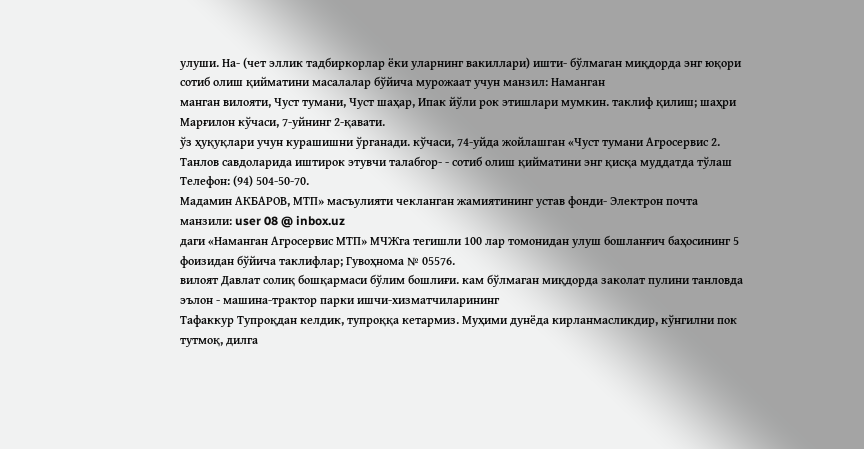улуши. На- (чет эллик тадбиркорлар ёки уларнинг вакиллари) ишти- бўлмаган миқдорда энг юқори сотиб олиш қийматини масалалар бўйича мурожаат учун манзил: Наманган
манган вилояти, Чуст тумани, Чуст шаҳар, Ипак йўли рок этишлари мумкин. таклиф қилиш; шаҳри Марғилон кўчаси, 7-уйнинг 2-қавати.
ўз ҳуқуқлари учун курашишни ўрганади. кўчаси, 74-уйда жойлашган «Чуст тумани Агросервис 2. Танлов савдоларида иштирок этувчи талабгор- - сотиб олиш қийматини энг қисқа муддатда тўлаш Телефон: (94) 504-50-70.
Мадамин АКБАРОВ, МТП» масъулияти чекланган жамиятининг устав фонди- Электрон почта манзили: user 08 @ inbox.uz
даги «Наманган Агросервис МТП» МЧЖга тегишли 100 лар томонидан улуш бошланғич баҳосининг 5 фоизидан бўйича таклифлар; Гувоҳнома № 05576.
вилоят Давлат солиқ бошқармаси бўлим бошлиғи. кам бўлмаган миқдорда заколат пулини танловда эълон - машина-трактор парки ишчи-хизматчиларининг
Тафаккур Тупроқдан келдик, тупроққа кетармиз. Муҳими дунёда кирланмасликдир, кўнгилни пок тутмоқ, дилга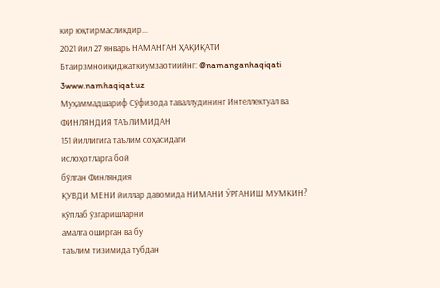кир юқтирмасликдир...
2021 йил 27 январь НАМАНГАН ҲАҚИҚАТИ Бтаирзмноиқиджаткиумзаотиийнг: @namanganhaqiqati 3www.namhaqiqat.uz
Муҳаммадшариф Сўфизода таваллудининг Интеллектуал ва ФИНЛЯНДИЯ ТАЪЛИМИДАН
151 йиллигига таълим соҳасидаги
ислоҳотларга бой
бўлган Финляндия
ҚУВДИ МЕНИ йиллар давомида НИМАНИ ЎРГАНИШ МУМКИН?
кўплаб ўзгаришларни
амалга оширган ва бу
таълим тизимида тубдан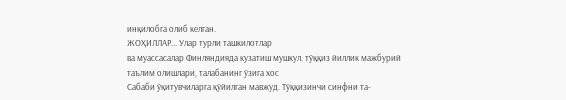инқилобга олиб келган.
ЖОҲИЛЛАР... Улар турли ташкилотлар
ва муассасалар Финляндияда кузатиш мушкул. тўққиз йиллик мажбурий таълим олишлари, талабанинг ўзига хос
Сабаби ўқитувчиларга қўйилган мавжуд. Тўққизинчи синфни та-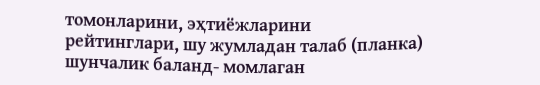томонларини, эҳтиёжларини
рейтинглари, шу жумладан талаб (планка) шунчалик баланд- момлаган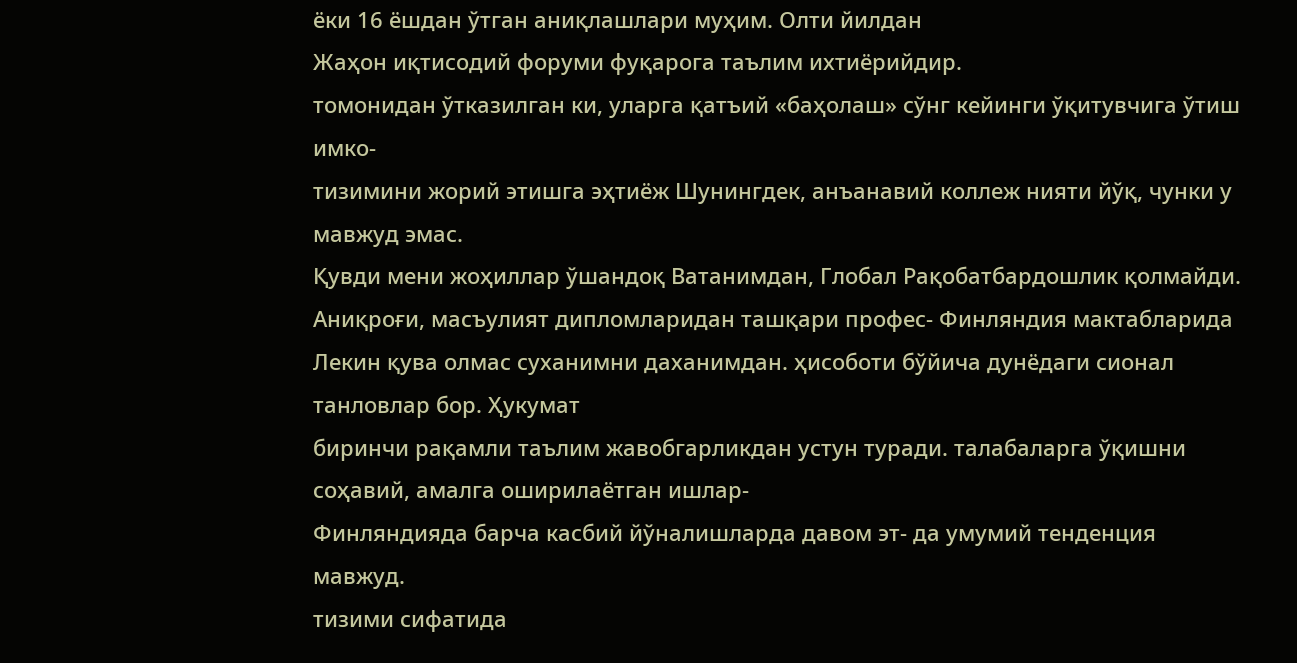ёки 16 ёшдан ўтган аниқлашлари муҳим. Олти йилдан
Жаҳон иқтисодий форуми фуқарога таълим ихтиёрийдир.
томонидан ўтказилган ки, уларга қатъий «баҳолаш» сўнг кейинги ўқитувчига ўтиш имко-
тизимини жорий этишга эҳтиёж Шунингдек, анъанавий коллеж нияти йўқ, чунки у мавжуд эмас.
Қувди мени жоҳиллар ўшандоқ Ватанимдан, Глобал Рақобатбардошлик қолмайди. Аниқроғи, масъулият дипломларидан ташқари профес- Финляндия мактабларида
Лекин қува олмас суханимни даханимдан. ҳисоботи бўйича дунёдаги сионал танловлар бор. Ҳукумат
биринчи рақамли таълим жавобгарликдан устун туради. талабаларга ўқишни соҳавий, амалга оширилаётган ишлар-
Финляндияда барча касбий йўналишларда давом эт- да умумий тенденция мавжуд.
тизими сифатида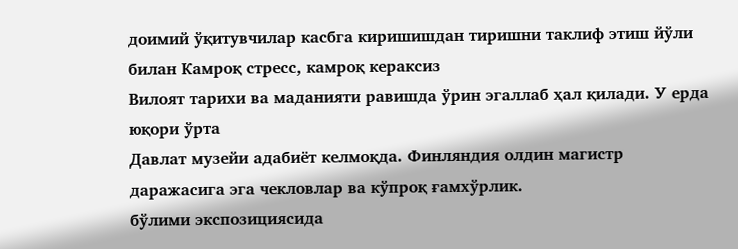доимий ўқитувчилар касбга киришишдан тиришни таклиф этиш йўли билан Камроқ стресс, камроқ кераксиз
Вилоят тарихи ва маданияти равишда ўрин эгаллаб ҳал қилади. У ерда юқори ўрта
Давлат музейи адабиёт келмоқда. Финляндия олдин магистр даражасига эга чекловлар ва кўпроқ ғамхўрлик.
бўлими экспозициясида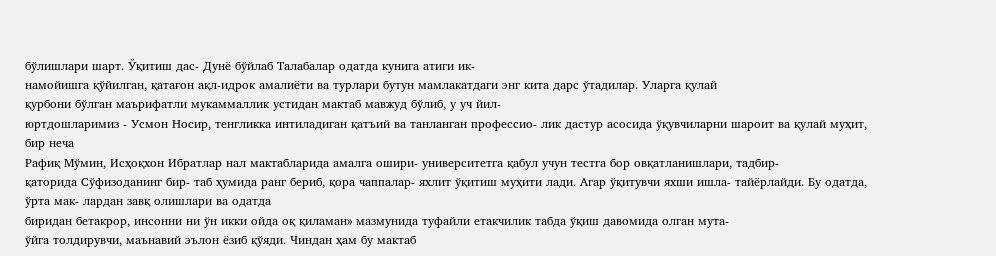бўлишлари шарт. Ўқитиш дас- Дунё бўйлаб Талабалар одатда кунига атиги ик-
намойишга қўйилган, қатағон ақл-идрок амалиёти ва турлари бутун мамлакатдаги энг кита дарс ўтадилар. Уларга қулай
қурбони бўлган маърифатли мукаммаллик устидан мактаб мавжуд бўлиб, у уч йил-
юртдошларимиз - Усмон Носир, тенгликка интиладиган қатъий ва танланган профессио- лик дастур асосида ўқувчиларни шароит ва қулай муҳит, бир неча
Рафиқ Мўмин, Исҳоқхон Ибратлар нал мактабларида амалга ошири- университетга қабул учун тестга бор овқатланишлари, тадбир-
қаторида Сўфизоданинг бир- таб ҳумида ранг бериб, қора чаппалар- яхлит ўқитиш муҳити лади. Агар ўқитувчи яхши ишла- тайёрлайди. Бу одатда, ўрта мак- лардан завқ олишлари ва одатда
биридан бетакрор, инсонни ни ўн икки ойда оқ қиламан» мазмунида туфайли етакчилик табда ўқиш давомида олган мута-
ўйга толдирувчи, маънавий эълон ёзиб қўяди. Чиндан ҳам бу мактаб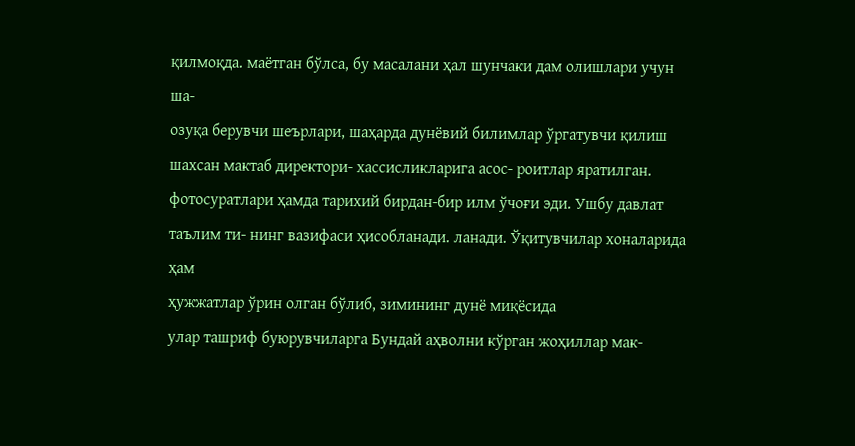қилмоқда. маётган бўлса, бу масалaни ҳал шунчаки дам олишлари учун ша-
озуқа берувчи шеърлари, шаҳарда дунёвий билимлар ўргатувчи қилиш шахсан мактаб директори- хассисликларига асос- роитлар яратилган.
фотосуратлари ҳамда тарихий бирдан-бир илм ўчоғи эди. Ушбу давлат таълим ти- нинг вазифаси ҳисобланади. ланади. Ўқитувчилар хоналарида ҳам
ҳужжатлар ўрин олган бўлиб, зимининг дунё миқёсида
улар ташриф буюрувчиларга Бундай аҳволни кўрган жоҳиллар мак-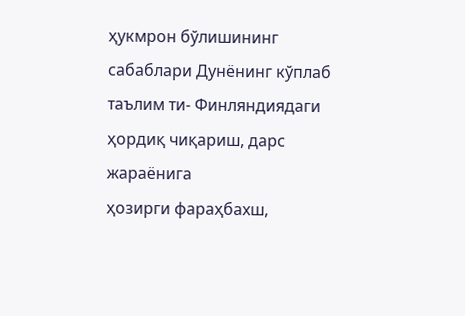ҳукмрон бўлишининг сабаблари Дунёнинг кўплаб таълим ти- Финляндиядаги ҳордиқ чиқариш, дарс жараёнига
ҳозирги фараҳбахш,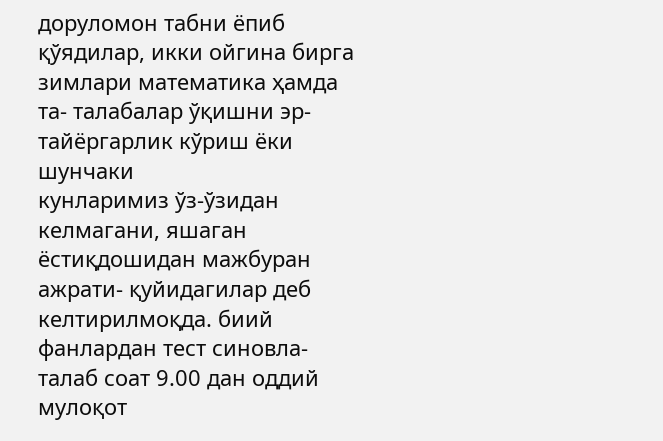доруломон табни ёпиб қўядилар, икки ойгина бирга зимлари математика ҳамда та- талабалар ўқишни эр- тайёргарлик кўриш ёки шунчаки
кунларимиз ўз-ўзидан келмагани, яшаган ёстиқдошидан мажбуран ажрати- қуйидагилар деб келтирилмоқда. биий фанлардан тест синовла- талаб соат 9.00 дан оддий мулоқот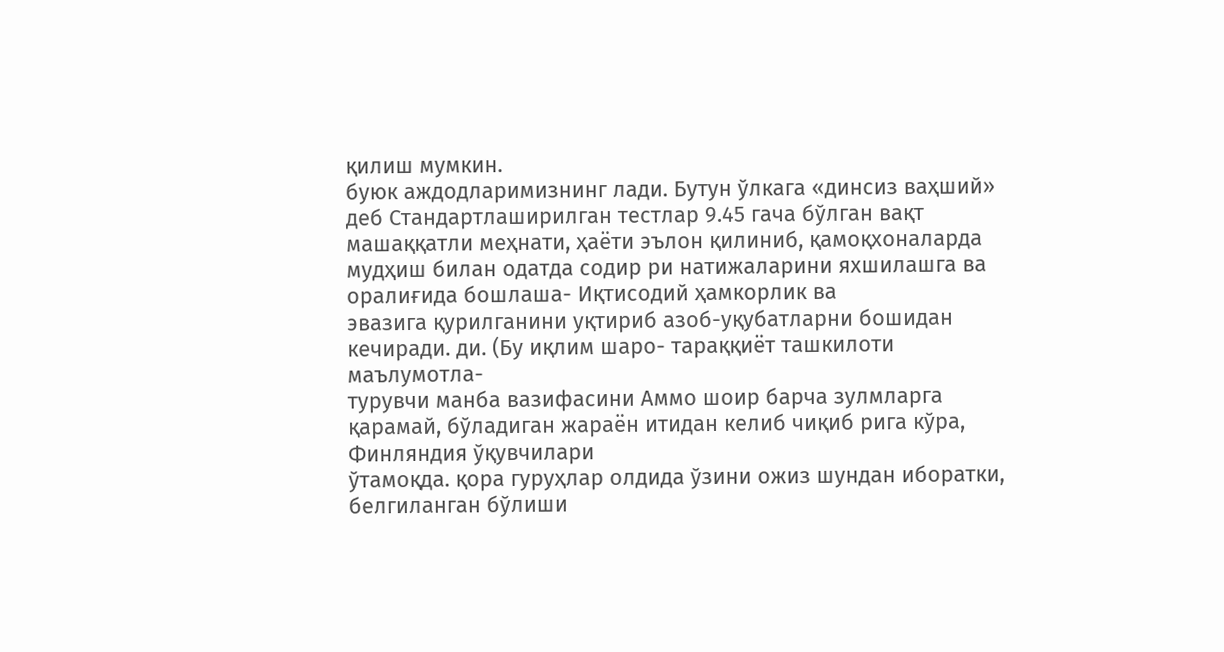қилиш мумкин.
буюк аждодларимизнинг лади. Бутун ўлкага «динсиз ваҳший» деб Стандартлаширилган тестлар 9.45 гача бўлган вақт
машаққатли меҳнати, ҳаёти эълон қилиниб, қамоқхоналарда мудҳиш билан одатда содир ри натижаларини яхшилашга ва оралиғида бошлаша- Иқтисодий ҳамкорлик ва
эвазига қурилганини уқтириб азоб-уқубатларни бошидан кечиради. ди. (Бу иқлим шаро- тараққиёт ташкилоти маълумотла-
турувчи манба вазифасини Аммо шоир барча зулмларга қарамай, бўладиган жараён итидан келиб чиқиб рига кўра, Финляндия ўқувчилари
ўтамоқда. қора гуруҳлар олдида ўзини ожиз шундан иборатки, белгиланган бўлиши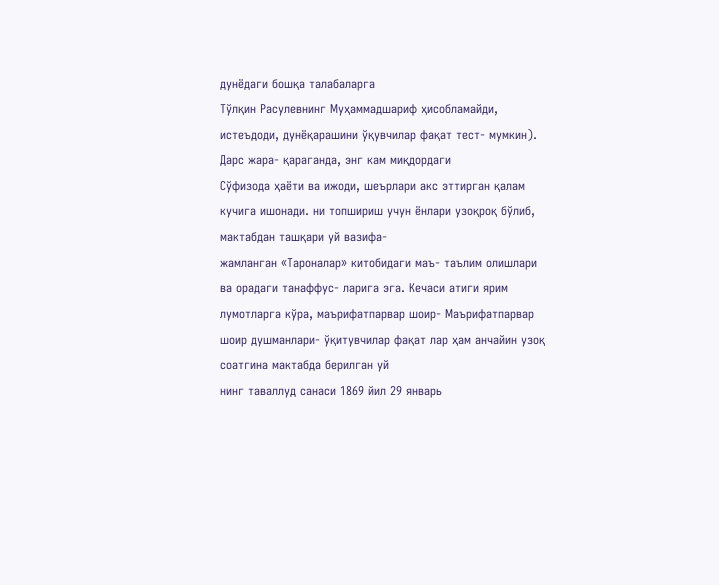дунёдаги бошқа талабаларга
Тўлқин Расулевнинг Муҳаммадшариф ҳисобламайди, истеъдоди, дунёқарашини ўқувчилар фақат тест- мумкин). Дарс жара- қараганда, энг кам миқдордаги
Сўфизода ҳаёти ва ижоди, шеърлари акс эттирган қалам кучига ишонади. ни топшириш учун ёнлари узоқроқ бўлиб, мактабдан ташқари уй вазифа-
жамланган «Тароналар» китобидаги маъ- таълим олишлари ва орадаги танаффус- ларига эга. Кечаси атиги ярим
лумотларга кўра, маърифатпарвар шоир- Маърифатпарвар шоир душманлари- ўқитувчилар фақат лар ҳам анчайин узоқ соатгина мактабда берилган уй
нинг таваллуд санаси 1869 йил 29 январь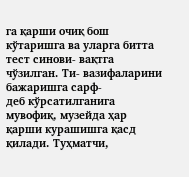га қарши очиқ бош кўтаришга ва уларга битта тест синови- вақтга чўзилган. Ти- вазифаларини бажаришга сарф-
деб кўрсатилганига мувофиқ, музейда ҳар қарши курашишга қасд қилади. Туҳматчи,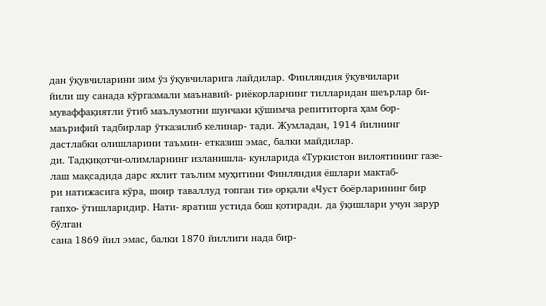дан ўқувчиларини зим ўз ўқувчиларига лайдилар. Финляндия ўқувчилари
йили шу санада кўргазмали маънавий- риёкорларнинг тилларидан шеърлар би- муваффақиятли ўтиб маълумотни шунчаки қўшимча репититорга ҳам бор-
маърифий тадбирлар ўтказилиб келинар- тади. Жумладан, 1914 йилнинг дастлабки олишларини таъмин- етказиш эмас, балки майдилар.
ди. Тадқиқотчи-олимларнинг изланишла- кунларида «Туркистон вилоятининг газе- лаш мақсадида дарс яхлит таълим муҳитини Финляндия ёшлари мактаб-
ри натижасига кўра, шоир таваллуд топган ти» орқали «Чуст боёрларининг бир гапхо- ўтишларидир. Нати- яратиш устида бош қотиради. да ўқишлари учун зарур бўлган
сана 1869 йил эмас, балки 1870 йиллиги нада бир-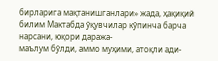бирларига мақтанишганлари» жада, ҳақиқий билим Мактабда ўқувчилар кўпинча барча нарсани, юқори даража-
маълум бўлди, аммо муҳими, атоқли ади-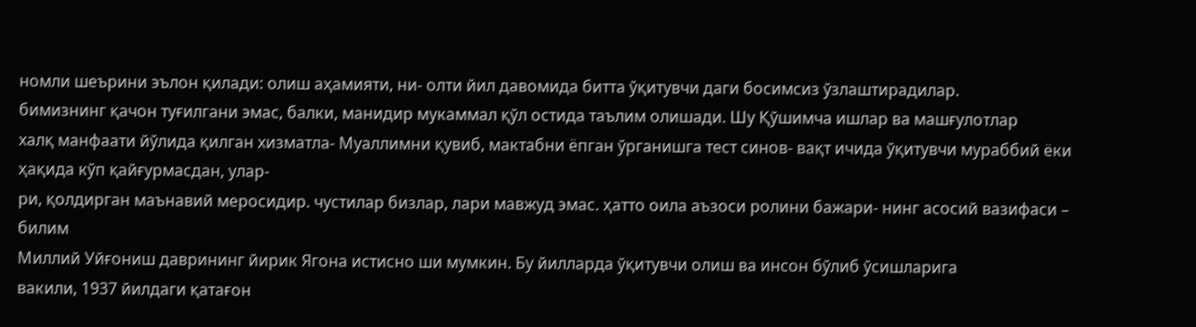номли шеърини эълон қилади: олиш аҳамияти, ни- олти йил давомида битта ўқитувчи даги босимсиз ўзлаштирадилар.
бимизнинг қачон туғилгани эмас, балки, манидир мукаммал қўл остида таълим олишади. Шу Қўшимча ишлар ва машғулотлар
халқ манфаати йўлида қилган хизматла- Муаллимни қувиб, мактабни ёпган ўрганишга тест синов- вақт ичида ўқитувчи мураббий ёки ҳақида кўп қайғурмасдан, улар-
ри, қолдирган маънавий меросидир. чустилар бизлар, лари мавжуд эмас. ҳатто оила аъзоси ролини бажари- нинг асосий вазифаси – билим
Миллий Уйғониш даврининг йирик Ягона истисно ши мумкин. Бу йилларда ўқитувчи олиш ва инсон бўлиб ўсишларига
вакили, 1937 йилдаги қатағон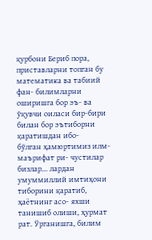қурбони Бериб пора, приставларни топган бу математика ва табиий фан- билимларни оширишга бор эъ- ва ўқувчи оиласи бир-бири билан бор эътиборни қаратишдан ибо-
бўлган ҳамюртимиз илм-маърифат ри- чустилар бизлар... лардан умуммиллий имтиҳони тиборини қаратиб, ҳаётнинг асо- яхши танишиб олиши, ҳурмат рат. Ўрганишга, билим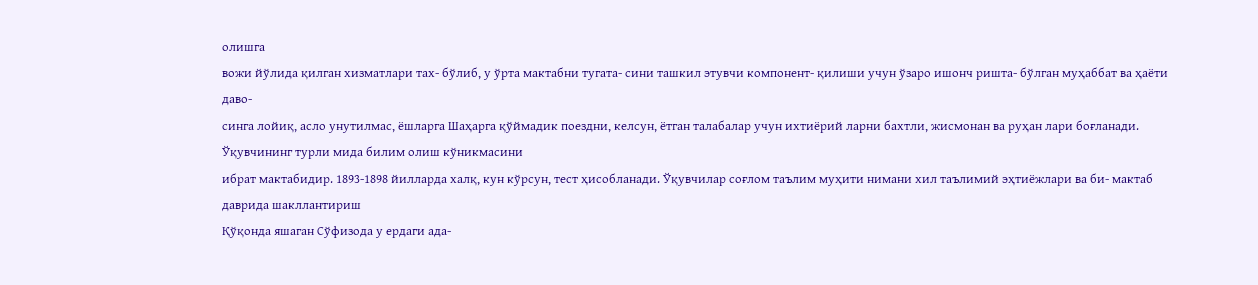олишга
вожи йўлида қилган хизматлари тах- бўлиб, у ўрта мактабни тугата- сини ташкил этувчи компонент- қилиши учун ўзаро ишонч ришта- бўлган муҳаббат ва ҳаёти даво-
синга лойиқ, асло унутилмас, ёшларга Шаҳарга қўймадик поездни, келсун, ётган талабалар учун ихтиёрий ларни бахтли, жисмонан ва руҳан лари боғланади. Ўқувчининг турли мида билим олиш кўникмасини
ибрат мактабидир. 1893-1898 йилларда халқ, кун кўрсун, тест ҳисобланади. Ўқувчилар соғлом таълим муҳити нимани хил таълимий эҳтиёжлари ва би- мактаб даврида шакллантириш
Қўқонда яшаган Сўфизода у ердаги ада-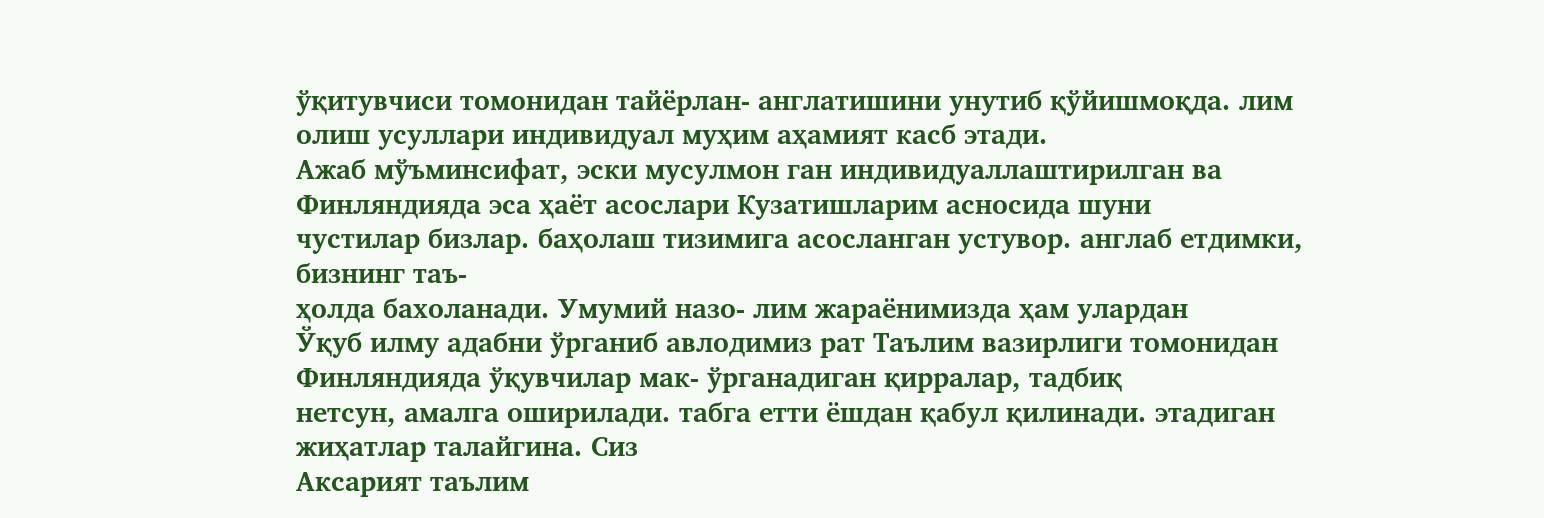ўқитувчиси томонидан тайёрлан- англатишини унутиб қўйишмоқда. лим олиш усуллари индивидуал муҳим аҳамият касб этади.
Ажаб мўъминсифат, эски мусулмон ган индивидуаллаштирилган ва Финляндияда эса ҳаёт асослари Кузатишларим асносида шуни
чустилар бизлар. баҳолаш тизимига асосланган устувор. англаб етдимки, бизнинг таъ-
ҳолда бахоланади. Умумий назо- лим жараёнимизда ҳам улардан
Ўқуб илму адабни ўрганиб авлодимиз рат Таълим вазирлиги томонидан Финляндияда ўқувчилар мак- ўрганадиган қирралар, тадбиқ
нетсун, амалга оширилади. табга етти ёшдан қабул қилинади. этадиган жиҳатлар талайгина. Сиз
Аксарият таълим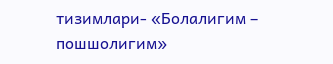тизимлари- «Болалигим – пошшолигим»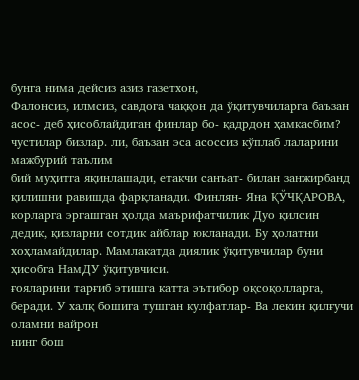бунга нима дейсиз азиз газетхон,
Фалонсиз, илмсиз, савдога чаққон да ўқитувчиларга баъзан асос- деб ҳисоблайдиган финлар бо- қадрдон ҳамкасбим?
чустилар бизлар. ли, баъзан эса асоссиз кўплаб лаларини мажбурий таълим
бий муҳитга яқинлашади, етакчи санъат- билан занжирбанд қилишни равишда фарқланади. Финлян- Яна ҚЎЧҚАРОВА,
корларга эргашган ҳолда маърифатчилик Дуо қилсин дедик, қизларни сотдик айблар юкланади. Бу ҳолатни хоҳламайдилар. Мамлакатда диялик ўқитувчилар буни ҳисобга НамДУ ўқитувчиси.
ғояларини тарғиб этишга катта эътибор оқсоқолларга,
беради. У халқ бошига тушган кулфатлар- Ва лекин қилғучи оламни вайрон
нинг бош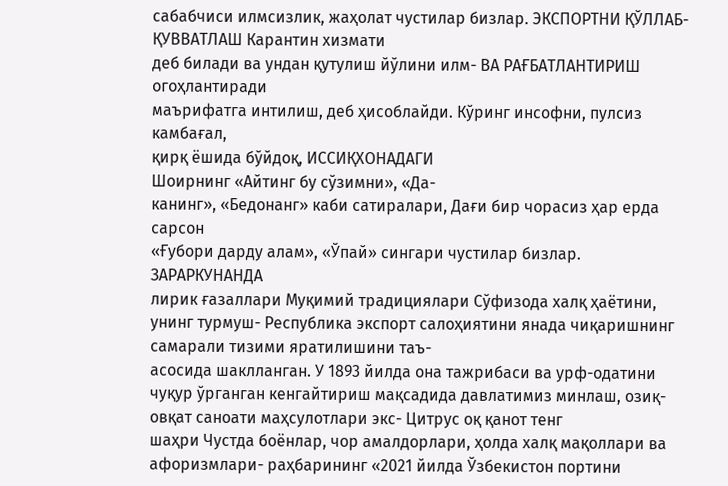сабабчиси илмсизлик, жаҳолат чустилар бизлар. ЭКСПОРТНИ ҚЎЛЛАБ-ҚУВВАТЛАШ Карантин хизмати
деб билади ва ундан қутулиш йўлини илм- ВА РАҒБАТЛАНТИРИШ огоҳлантиради
маърифатга интилиш, деб ҳисоблайди. Кўринг инсофни, пулсиз камбағал,
қирқ ёшида бўйдоқ, ИССИҚХОНАДАГИ
Шоирнинг «Айтинг бу сўзимни», «Да-
канинг», «Бедонанг» каби сатиралари, Дағи бир чорасиз ҳар ерда сарсон
«Ғубори дарду алам», «Ўпай» сингари чустилар бизлар. ЗАРАРКУНАНДА
лирик ғазаллари Муқимий традициялари Сўфизода халқ ҳаётини, унинг турмуш- Республика экспорт салоҳиятини янада чиқаришнинг самарали тизими яратилишини таъ-
асосида шаклланган. У 1893 йилда она тажрибаси ва урф-одатини чуқур ўрганган кенгайтириш мақсадида давлатимиз минлаш, озиқ-овқат саноати маҳсулотлари экс- Цитрус оқ қанот тенг
шаҳри Чустда боёнлар, чор амалдорлари, ҳолда халқ мақоллари ва афоризмлари- раҳбарининг «2021 йилда Ўзбекистон портини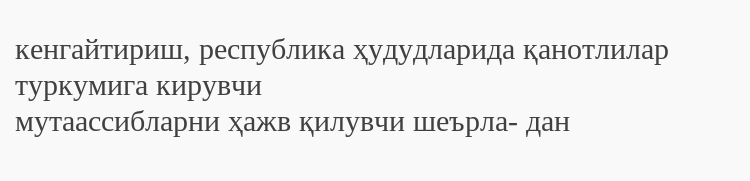кенгайтириш, республика ҳудудларида қанотлилар туркумига кирувчи
мутаассибларни ҳажв қилувчи шеърла- дан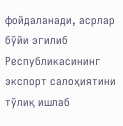фойдаланади, асрлар бўйи эгилиб Республикасининг экспорт салоҳиятини тўлиқ ишлаб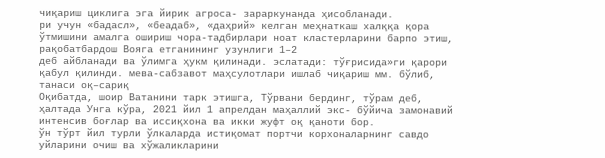чиқариш циклига эга йирик агроса- зараркунанда ҳисобланади.
ри учун «бадасл», «беадаб», «даҳрий» келган меҳнаткаш халққа қора ўтмишини амалга ошириш чора-тадбирлари ноат кластерларини барпо этиш, рақобатбардош Вояга етганининг узунлиги 1–2
деб айбланади ва ўлимга ҳукм қилинади. эслатади: тўғрисида»ги қарори қабул қилинди. мева-сабзавот маҳсулотлари ишлаб чиқариш мм. бўлиб, танаси оқ–сариқ
Оқибатда, шоир Ватанини тарк этишга, Тўрвани бердинг, тўрам деб, ҳалтада Унга кўра, 2021 йил 1 апрелдан маҳаллий экс- бўйича замонавий интенсив боғлар ва иссиқхона ва икки жуфт оқ қаноти бор.
ўн тўрт йил турли ўлкаларда истиқомат портчи корхоналарнинг савдо уйларини очиш ва хўжаликларини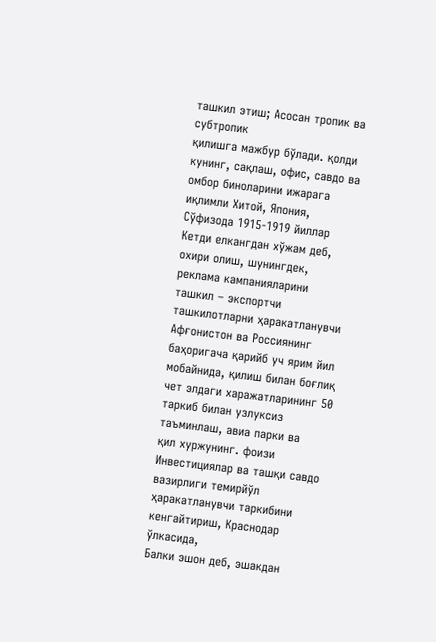ташкил этиш; Асосан тропик ва субтропик
қилишга мажбур бўлади. қолди кунинг, сақлаш, офис, савдо ва омбор биноларини ижарага иқлимли Хитой, Япония,
Сўфизода 1915-1919 йиллар Кетди елкангдан хўжам деб, охири олиш, шунингдек, реклама кампанияларини ташкил – экспортчи ташкилотларни ҳаракатланувчи Афғонистон ва Россиянинг
баҳоригача қарийб уч ярим йил мобайнида, қилиш билан боғлиқ чет элдаги харажатларининг 50 таркиб билан узлуксиз таъминлаш, авиа парки ва
қил хуржунинг. фоизи Инвестициялар ва ташқи савдо вазирлиги темирйўл ҳаракатланувчи таркибини кенгайтириш, Краснодар ўлкасида,
Балки эшон деб, эшакдан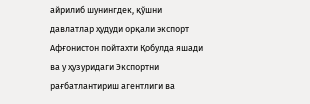айрилиб шунингдек, қўшни давлатлар ҳудуди орқали экспорт
Афғонистон пойтахти Қобулда яшади ва у ҳузуридаги Экспортни рағбатлантириш агентлиги ва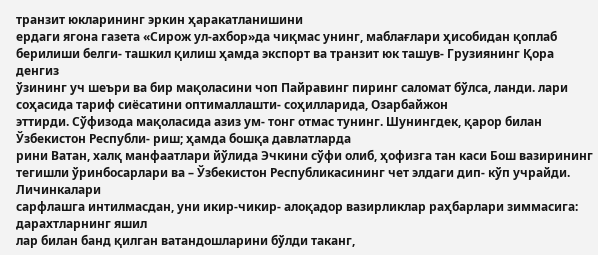транзит юкларининг эркин ҳаракатланишини
ердаги ягона газета «Сирож ул-ахбор»да чиқмас унинг, маблағлари ҳисобидан қоплаб берилиши белги- ташкил қилиш ҳамда экспорт ва транзит юк ташув- Грузиянинг Қора денгиз
ўзининг уч шеъри ва бир мақоласини чоп Пайравинг пиринг саломат бўлса, ланди. лари соҳасида тариф сиёсатини оптималлашти- соҳилларида, Озарбайжон
эттирди. Сўфизода мақоласида азиз ум- тонг отмас тунинг. Шунингдек, қарор билан Ўзбекистон Республи- риш; ҳамда бошқа давлатларда
рини Ватан, халқ манфаатлари йўлида Эчкини сўфи олиб, ҳофизга тан каси Бош вазирининг тегишли ўринбосарлари ва – Ўзбекистон Республикасининг чет элдаги дип- кўп учрайди. Личинкалари
сарфлашга интилмасдан, уни икир-чикир- алоқадор вазирликлар раҳбарлари зиммасига: дарахтларнинг яшил
лар билан банд қилган ватандошларини бўлди таканг,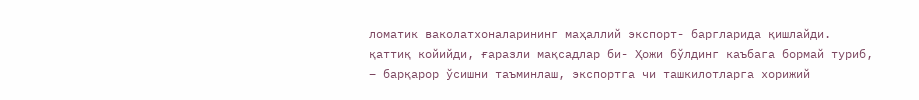ломатик ваколатхоналарининг маҳаллий экспорт- баргларида қишлайди.
қаттиқ койийди, ғаразли мақсадлар би- Ҳожи бўлдинг каъбага бормай туриб, – барқарор ўсишни таъминлаш, экспортга чи ташкилотларга хорижий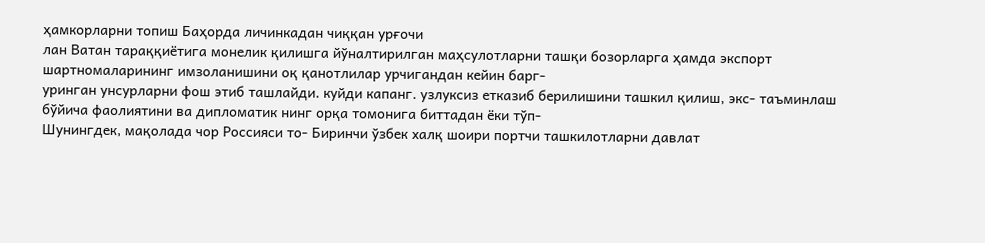ҳамкорларни топиш Баҳорда личинкадан чиққан урғочи
лан Ватан тараққиётига монелик қилишга йўналтирилган маҳсулотларни ташқи бозорларга ҳамда экспорт шартномаларининг имзоланишини оқ қанотлилар урчигандан кейин барг-
уринган унсурларни фош этиб ташлайди. куйди капанг. узлуксиз етказиб берилишини ташкил қилиш, экс- таъминлаш бўйича фаолиятини ва дипломатик нинг орқа томонига биттадан ёки тўп-
Шунингдек, мақолада чор Россияси то- Биринчи ўзбек халқ шоири портчи ташкилотларни давлат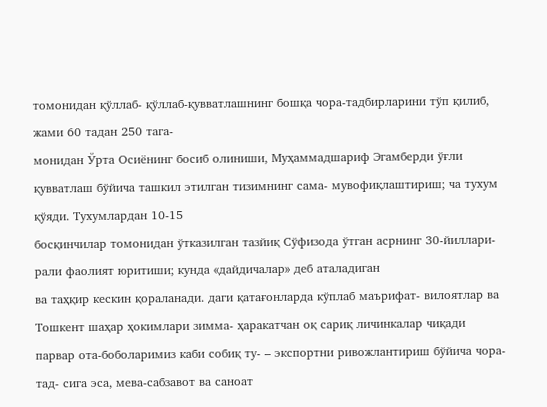томонидан қўллаб- қўллаб-қувватлашнинг бошқа чора-тадбирларини тўп қилиб, жами 60 тадан 250 тага-
монидан Ўрта Осиёнинг босиб олиниши, Муҳаммадшариф Эгамберди ўғли қувватлаш бўйича ташкил этилган тизимнинг сама- мувофиқлаштириш; ча тухум қўяди. Тухумлардан 10-15
босқинчилар томонидан ўтказилган тазйиқ Сўфизода ўтган асрнинг 30-йиллари- рали фаолият юритиши; кунда «дайдичалар» деб аталадиган
ва таҳқир кескин қораланади. даги қатағонларда кўплаб маърифат- вилоятлар ва Тошкент шаҳар ҳокимлари зимма- ҳаракатчан оқ сариқ личинкалар чиқади
парвар ота-боболаримиз каби собиқ ту- – экспортни ривожлантириш бўйича чора-тад- сига эса, мева-сабзавот ва саноат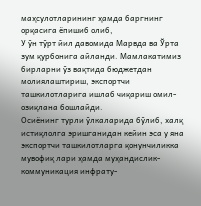маҳсулотларининг ҳамда баргнинг орқасига ёпишиб олиб,
У ўн тўрт йил давомида Марвда ва Ўрта зум қурбонига айланди. Мамлакатимиз бирларни ўз вақтида бюджетдан молиялаштириш, экспортчи ташкилотларига ишлаб чиқариш омил- озиқлана бошлайди.
Осиёнинг турли ўлкаларида бўлиб, халқ истиқлолга эришганидан кейин эса у яна экспортчи ташкилотларга қонунчиликка мувофиқ лари ҳамда муҳандислик-коммуникация инфрату-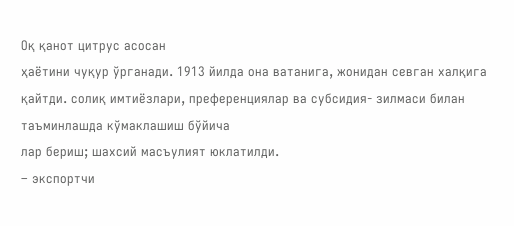Оқ қанот цитрус асосан
ҳаётини чуқур ўрганади. 1913 йилда она ватанига, жонидан севган халқига қайтди. солиқ имтиёзлари, преференциялар ва субсидия- зилмаси билан таъминлашда кўмаклашиш бўйича
лар бериш; шахсий масъулият юклатилди.
– экспортчи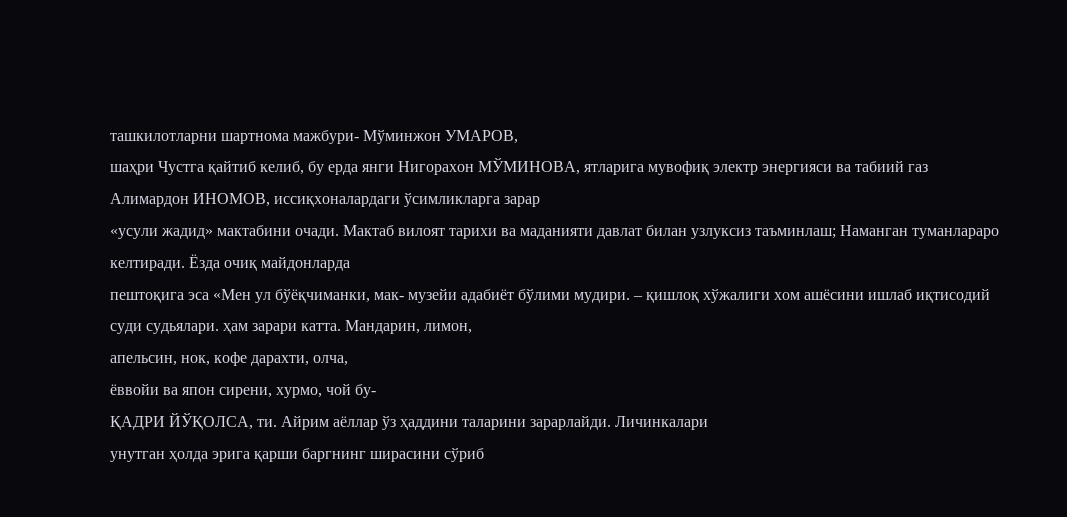ташкилотларни шартнома мажбури- Мўминжон УМАРОВ,
шаҳри Чустга қайтиб келиб, бу ерда янги Нигорахон МЎМИНОВА, ятларига мувофиқ электр энергияси ва табиий газ Алимардон ИНОМОВ, иссиқхоналардаги ўсимликларга зарар
«усули жадид» мактабини очади. Мактаб вилоят тарихи ва маданияти давлат билан узлуксиз таъминлаш; Наманган туманлараро келтиради. Ёзда очиқ майдонларда
пештоқига эса «Мен ул бўёқчиманки, мак- музейи адабиёт бўлими мудири. – қишлоқ хўжалиги хом ашёсини ишлаб иқтисодий суди судьялари. ҳам зарари катта. Мандарин, лимон,
апельсин, нок, кофе дарахти, олча,
ёввойи ва япон сирени, хурмо, чой бу-
ҚАДРИ ЙЎҚОЛСА, ти. Айрим аёллар ўз ҳаддини таларини зарарлайди. Личинкалари
унутган ҳолда эрига қарши баргнинг ширасини сўриб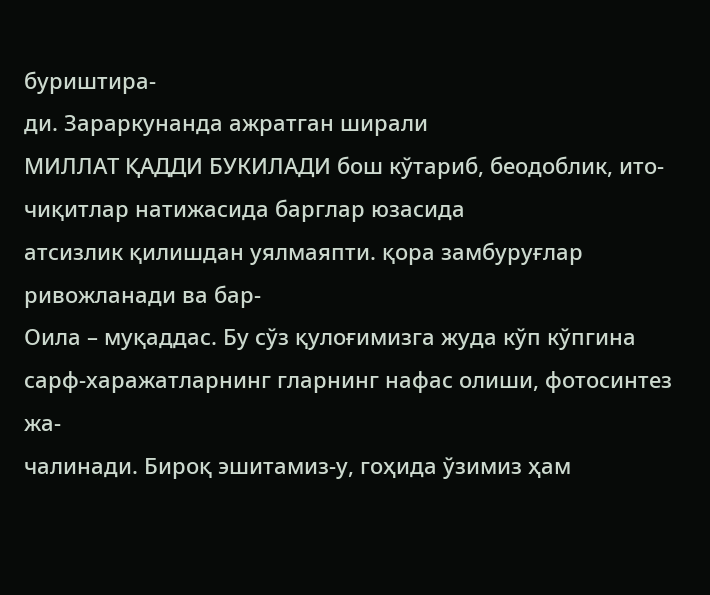буриштира-
ди. Зараркунанда ажратган ширали
МИЛЛАТ ҚАДДИ БУКИЛАДИ бош кўтариб, беодоблик, ито- чиқитлар натижасида барглар юзасида
атсизлик қилишдан уялмаяпти. қора замбуруғлар ривожланади ва бар-
Оила – муқаддас. Бу сўз қулоғимизга жуда кўп кўпгина сарф-харажатларнинг гларнинг нафас олиши, фотосинтез жа-
чалинади. Бироқ эшитамиз-у, гоҳида ўзимиз ҳам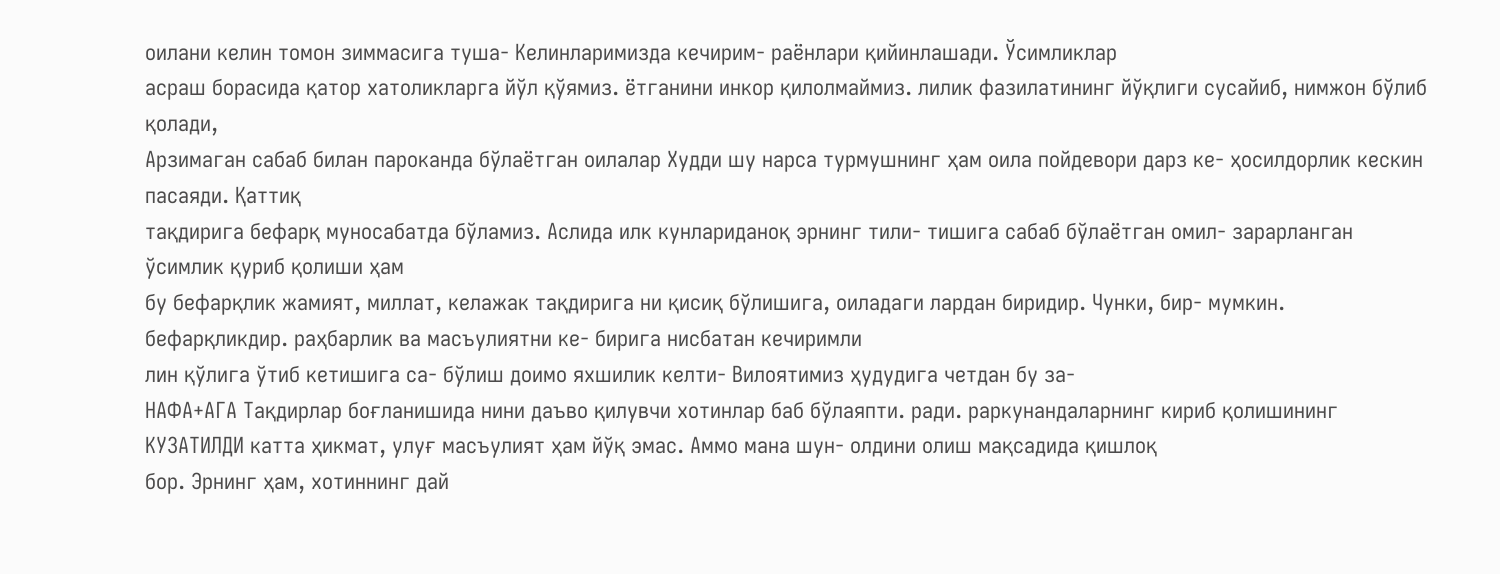оилани келин томон зиммасига туша- Келинларимизда кечирим- раёнлари қийинлашади. Ўсимликлар
асраш борасида қатор хатоликларга йўл қўямиз. ётганини инкор қилолмаймиз. лилик фазилатининг йўқлиги сусайиб, нимжон бўлиб қолади,
Арзимаган сабаб билан пароканда бўлаётган оилалар Худди шу нарса турмушнинг ҳам оила пойдевори дарз ке- ҳосилдорлик кескин пасаяди. Қаттиқ
тақдирига бефарқ муносабатда бўламиз. Аслида илк кунлариданоқ эрнинг тили- тишига сабаб бўлаётган омил- зарарланган ўсимлик қуриб қолиши ҳам
бу бефарқлик жамият, миллат, келажак тақдирига ни қисиқ бўлишига, оиладаги лардан биридир. Чунки, бир- мумкин.
бефарқликдир. раҳбарлик ва масъулиятни ке- бирига нисбатан кечиримли
лин қўлига ўтиб кетишига са- бўлиш доимо яхшилик келти- Вилоятимиз ҳудудига четдан бу за-
НАФА+АГА Тақдирлар боғланишида нини даъво қилувчи хотинлар баб бўлаяпти. ради. раркунандаларнинг кириб қолишининг
КУЗАТИЛДИ катта ҳикмат, улуғ масъулият ҳам йўқ эмас. Аммо мана шун- олдини олиш мақсадида қишлоқ
бор. Эрнинг ҳам, хотиннинг дай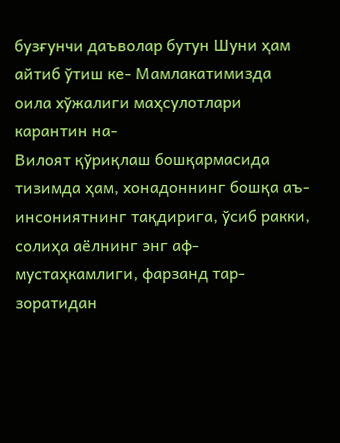бузғунчи даъволар бутун Шуни ҳам айтиб ўтиш ке- Мамлакатимизда оила хўжалиги маҳсулотлари карантин на-
Вилоят қўриқлаш бошқармасида тизимда ҳам, хонадоннинг бошқа аъ- инсониятнинг тақдирига, ўсиб ракки, солиҳа аёлнинг энг аф- мустаҳкамлиги, фарзанд тар- зоратидан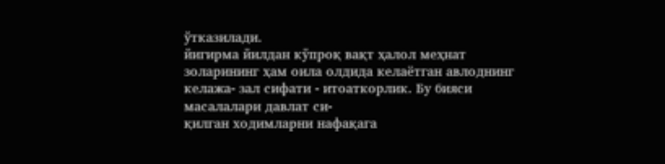ўтказилади.
йигирма йилдан кўпроқ вақт ҳалол меҳнат золарининг ҳам оила олдида келаётган авлоднинг келажа- зал сифати - итоаткорлик. Бу бияси масалалари давлат си-
қилган ходимларни нафақага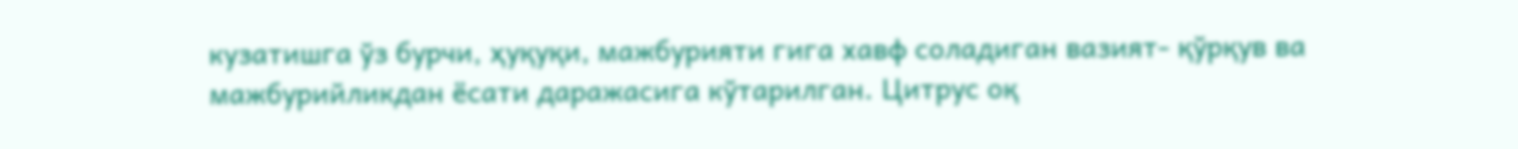кузатишга ўз бурчи, ҳуқуқи, мажбурияти гига хавф соладиган вазият- қўрқув ва мажбурийликдан ёсати даражасига кўтарилган. Цитрус оқ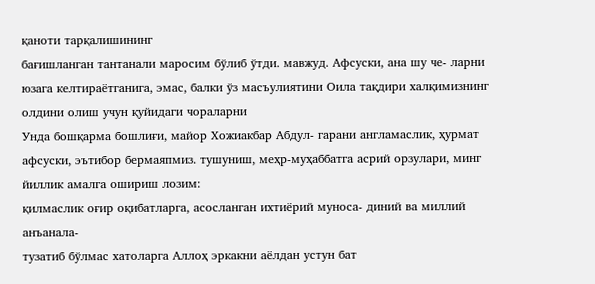қаноти тарқалишининг
бағишланган тантанали маросим бўлиб ўтди. мавжуд. Афсуски, ана шу че- ларни юзага келтираётганига, эмас, балки ўз масъулиятини Оила тақдири халқимизнинг олдини олиш учун қуйидаги чораларни
Унда бошқарма бошлиғи, майор Хожиакбар Абдул- гарани англамаслик, ҳурмат афсуски, эътибор бермаяпмиз. тушуниш, меҳр-муҳаббатга асрий орзулари, минг йиллик амалга ошириш лозим:
қилмаслик оғир оқибатларга, асосланган ихтиёрий муноса- диний ва миллий анъанала-
тузатиб бўлмас хатоларга Аллоҳ эркакни аёлдан устун бат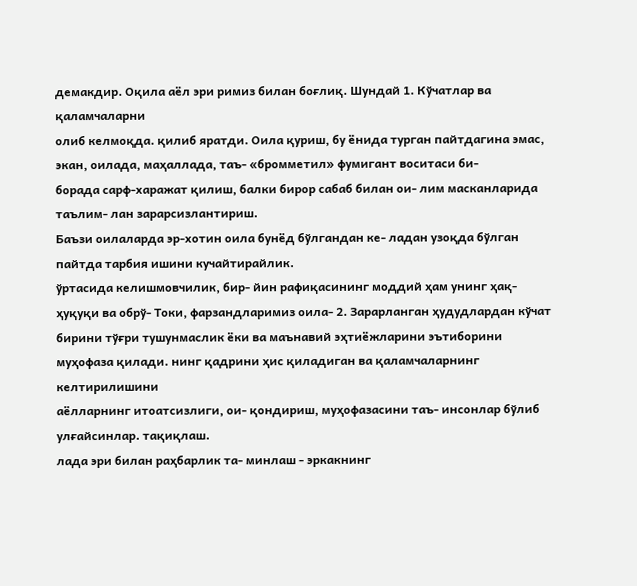демакдир. Оқила аёл эри римиз билан боғлиқ. Шундай 1. Кўчатлар ва қаламчаларни
олиб келмоқда. қилиб яратди. Оила қуриш, бу ёнида турган пайтдагина эмас, экан, оилада, маҳаллада, таъ- «бромметил» фумигант воситаси би-
борада сарф-харажат қилиш, балки бирор сабаб билан ои- лим масканларида таълим- лан зарарсизлантириш.
Баъзи оилаларда эр-хотин оила бунёд бўлгандан ке- ладан узоқда бўлган пайтда тарбия ишини кучайтирайлик.
ўртасида келишмовчилик, бир- йин рафиқасининг моддий ҳам унинг ҳақ-ҳуқуқи ва обрў- Токи, фарзандларимиз оила- 2. Зарарланган ҳудудлардан кўчат
бирини тўғри тушунмаслик ёки ва маънавий эҳтиёжларини эътиборини муҳофаза қилади. нинг қадрини ҳис қиладиган ва қаламчаларнинг келтирилишини
аёлларнинг итоатсизлиги, ои- қондириш, муҳофазасини таъ- инсонлар бўлиб улғайсинлар. тақиқлаш.
лада эри билан раҳбарлик та- минлаш - эркакнинг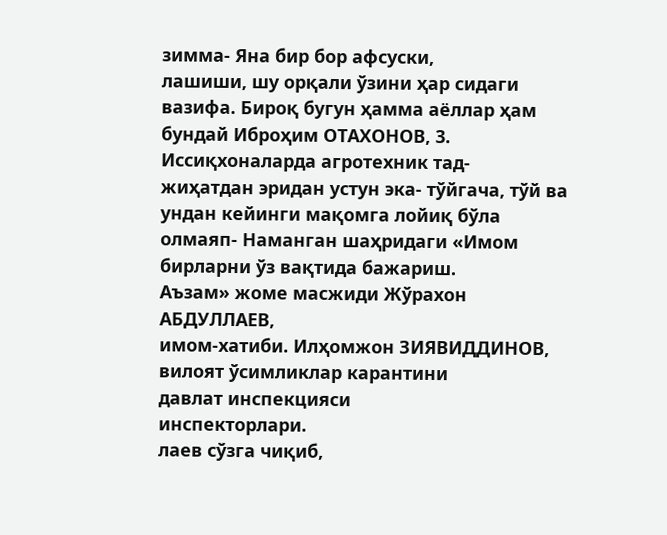зимма- Яна бир бор афсуски,
лашиши, шу орқали ўзини ҳар сидаги вазифа. Бироқ бугун ҳамма аёллар ҳам бундай Иброҳим ОТАХОНОВ, 3. Иссиқхоналарда агротехник тад-
жиҳатдан эридан устун эка- тўйгача, тўй ва ундан кейинги мақомга лойиқ бўла олмаяп- Наманган шаҳридаги «Имом бирларни ўз вақтида бажариш.
Аъзам» жоме масжиди Жўрахон АБДУЛЛАЕВ,
имом-хатиби. Илҳомжон ЗИЯВИДДИНОВ,
вилоят ўсимликлар карантини
давлат инспекцияси
инспекторлари.
лаев сўзга чиқиб,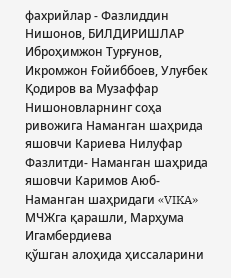фахрийлар - Фазлиддин Нишонов, БИЛДИРИШЛАР
Иброҳимжон Турғунов, Икромжон Ғойиббоев, Улуғбек
Қодиров ва Музаффар Нишоновларнинг соҳа ривожига Наманган шаҳрида яшовчи Кариева Нилуфар Фазлитди- Наманган шаҳрида яшовчи Каримов Аюб- Наманган шаҳридаги «VIKA» МЧЖга қарашли, Марҳума Игамбердиева
қўшган алоҳида ҳиссаларини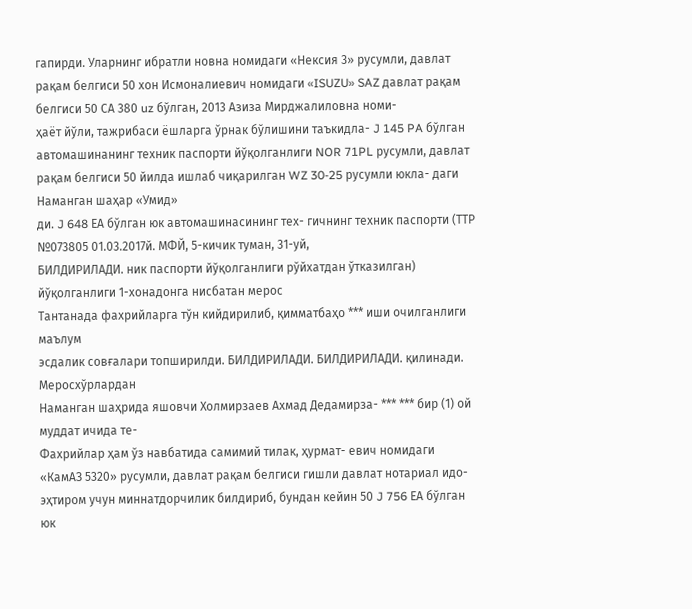гапирди. Уларнинг ибратли новна номидаги «Нексия 3» русумли, давлат рақам белгиси 50 хон Исмоналиевич номидаги «ISUZU» SAZ давлат рақам белгиси 50 СА 380 uz бўлган, 2013 Азиза Мирджалиловна номи-
ҳаёт йўли, тажрибаси ёшларга ўрнак бўлишини таъкидла- J 145 PA бўлган автомашинанинг техник паспорти йўқолганлиги NOR 71PL русумли, давлат рақам белгиси 50 йилда ишлаб чиқарилган WZ 30-25 русумли юкла- даги Наманган шаҳар «Умид»
ди. J 648 ЕА бўлган юк автомашинасининг тех- гичнинг техник паспорти (ТТР №073805 01.03.2017й. МФЙ, 5-кичик туман, 31-уй,
БИЛДИРИЛАДИ. ник паспорти йўқолганлиги рўйхатдан ўтказилган) йўқолганлиги 1-хонадонга нисбатан мерос
Тантанада фахрийларга тўн кийдирилиб, қимматбаҳо *** иши очилганлиги маълум
эсдалик совғалари топширилди. БИЛДИРИЛАДИ. БИЛДИРИЛАДИ. қилинади. Меросхўрлардан
Наманган шаҳрида яшовчи Холмирзаев Ахмад Дедамирза- *** *** бир (1) ой муддат ичида те-
Фахрийлар ҳам ўз навбатида самимий тилак, ҳурмат- евич номидаги «КамАЗ 5320» русумли, давлат рақам белгиси гишли давлат нотариал идо-
эҳтиром учун миннатдорчилик билдириб, бундан кейин 50 J 756 ЕА бўлган юк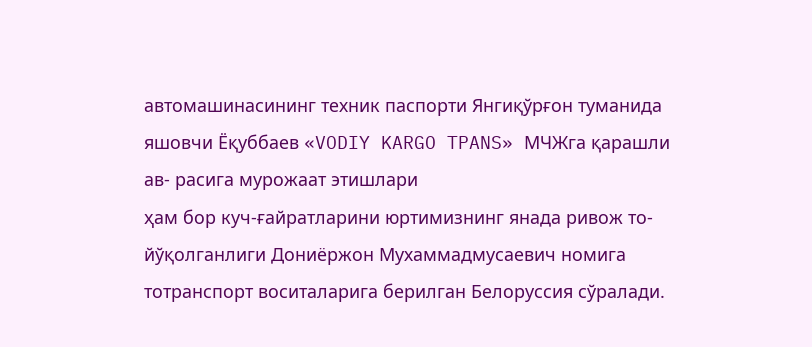автомашинасининг техник паспорти Янгиқўрғон туманида яшовчи Ёқуббаев «VODIY KARGO TPANS» МЧЖга қарашли ав- расига мурожаат этишлари
ҳам бор куч-ғайратларини юртимизнинг янада ривож то- йўқолганлиги Дониёржон Мухаммадмусаевич номига тотранспорт воситаларига берилган Белоруссия сўралади.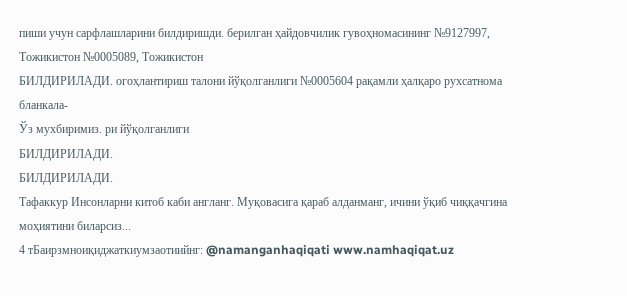пиши учун сарфлашларини билдиришди. берилган ҳайдовчилик гувоҳномасининг №9127997, Тожикистон №0005089, Тожикистон
БИЛДИРИЛАДИ. огоҳлантириш талони йўқолганлиги №0005604 рақамли ҳалқаро рухсатнома бланкала-
Ўз мухбиримиз. ри йўқолганлиги
БИЛДИРИЛАДИ.
БИЛДИРИЛАДИ.
Тафаккур Инсонларни китоб каби англанг. Муқовасига қараб алданманг, ичини ўқиб чиққачгина моҳиятини биларсиз...
4 тБаирзмноиқиджаткиумзаотиийнг: @namanganhaqiqati www.namhaqiqat.uz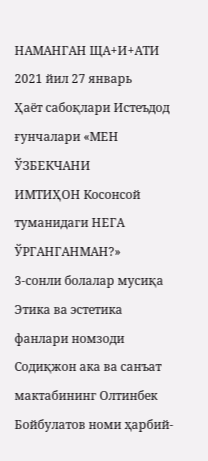НАМАНГАН ЩА+И+АТИ 2021 йил 27 январь
Ҳаёт сабоқлари Истеъдод ғунчалари «МЕН ЎЗБЕКЧАНИ
ИМТИҲОН Косонсой туманидаги НЕГА ЎРГАНГАНМАН?»
3-сонли болалар мусиқа
Этика ва эстетика фанлари номзоди Содиқжон ака ва санъат мактабининг Олтинбек Бойбулатов номи ҳарбий-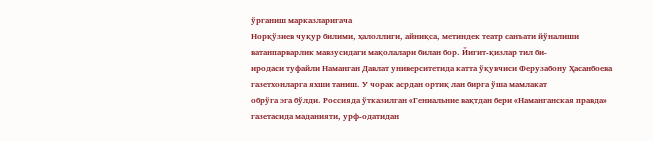ўрганиш марказларигача
Норқўзиев чуқур билими, ҳалоллиги, айниқса, метиндек театр санъати йўналиши ватанпарварлик мавзусидаги мақолалари билан бор. Йигит-қизлар тил би-
иродаси туфайли Наманган Давлат университетида катта ўқувчиси Ферузабону Ҳасанбоева газетхонларга яхши таниш. У чорак асрдан ортиқ лан бирга ўша мамлакат
обрўга эга бўлди. Россияда ўтказилган «Гениальние вақтдан бери «Наманганская правда» газетасида маданияти, урф-одатидан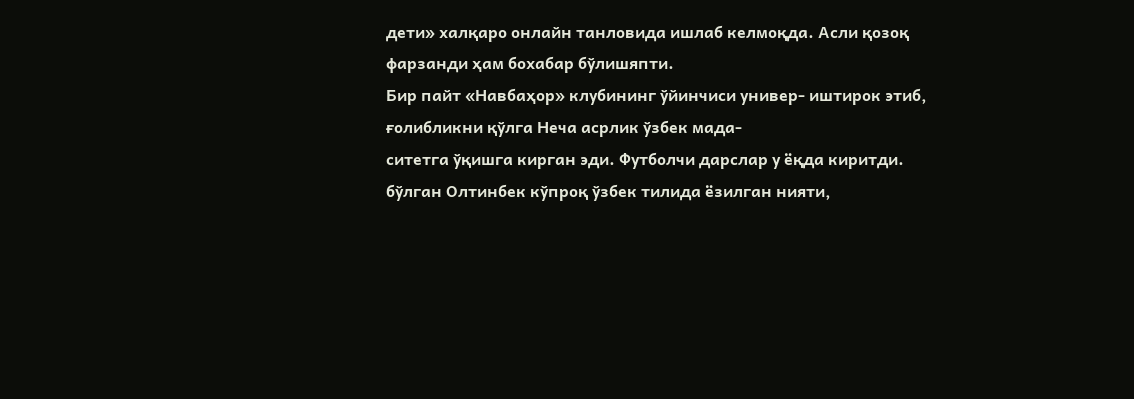дети» халқаро онлайн танловида ишлаб келмоқда. Асли қозоқ фарзанди ҳам бохабар бўлишяпти.
Бир пайт «Навбаҳор» клубининг ўйинчиси универ- иштирок этиб, ғолибликни қўлга Неча асрлик ўзбек мада-
ситетга ўқишга кирган эди. Футболчи дарслар у ёқда киритди. бўлган Олтинбек кўпроқ ўзбек тилида ёзилган нияти,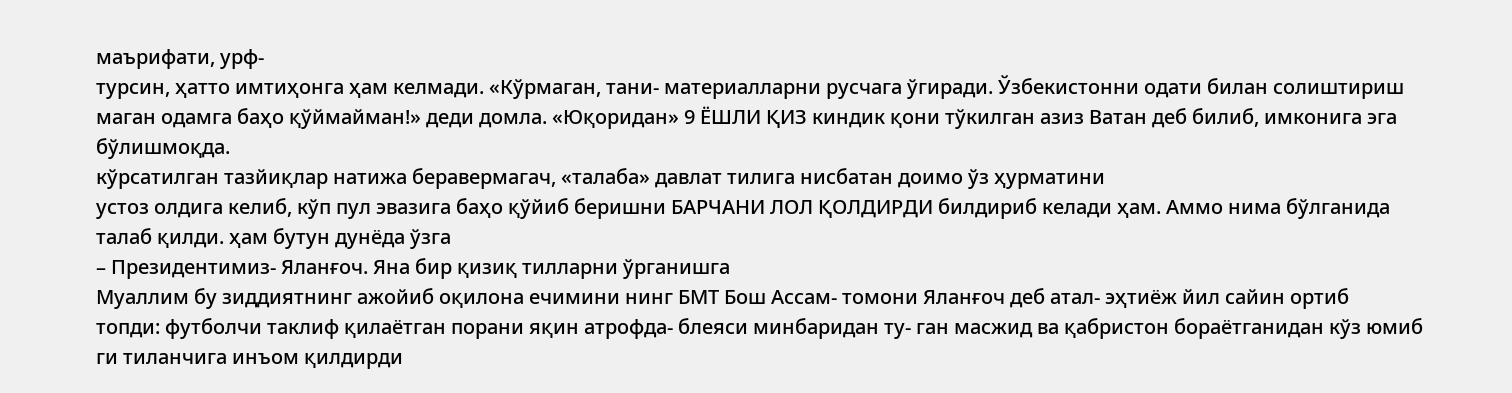маърифати, урф-
турсин, ҳатто имтиҳонга ҳам келмади. «Кўрмаган, тани- материалларни русчага ўгиради. Ўзбекистонни одати билан солиштириш
маган одамга баҳо қўймайман!» деди домла. «Юқоридан» 9 ЁШЛИ ҚИЗ киндик қони тўкилган азиз Ватан деб билиб, имконига эга бўлишмоқда.
кўрсатилган тазйиқлар натижа беравермагач, «талаба» давлат тилига нисбатан доимо ўз ҳурматини
устоз олдига келиб, кўп пул эвазига баҳо қўйиб беришни БАРЧАНИ ЛОЛ ҚОЛДИРДИ билдириб келади ҳам. Аммо нима бўлганида
талаб қилди. ҳам бутун дунёда ўзга
– Президентимиз- Яланғоч. Яна бир қизиқ тилларни ўрганишга
Муаллим бу зиддиятнинг ажойиб оқилона ечимини нинг БМТ Бош Ассам- томони Яланғоч деб атал- эҳтиёж йил сайин ортиб
топди: футболчи таклиф қилаётган порани яқин атрофда- блеяси минбаридан ту- ган масжид ва қабристон бораётганидан кўз юмиб
ги тиланчига инъом қилдирди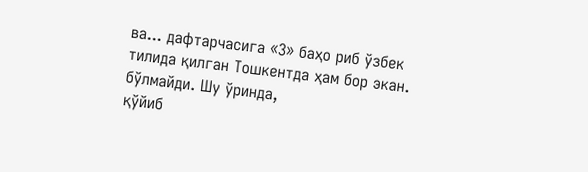ва... дафтарчасига «3» баҳо риб ўзбек тилида қилган Тошкентда ҳам бор экан. бўлмайди. Шу ўринда,
қўйиб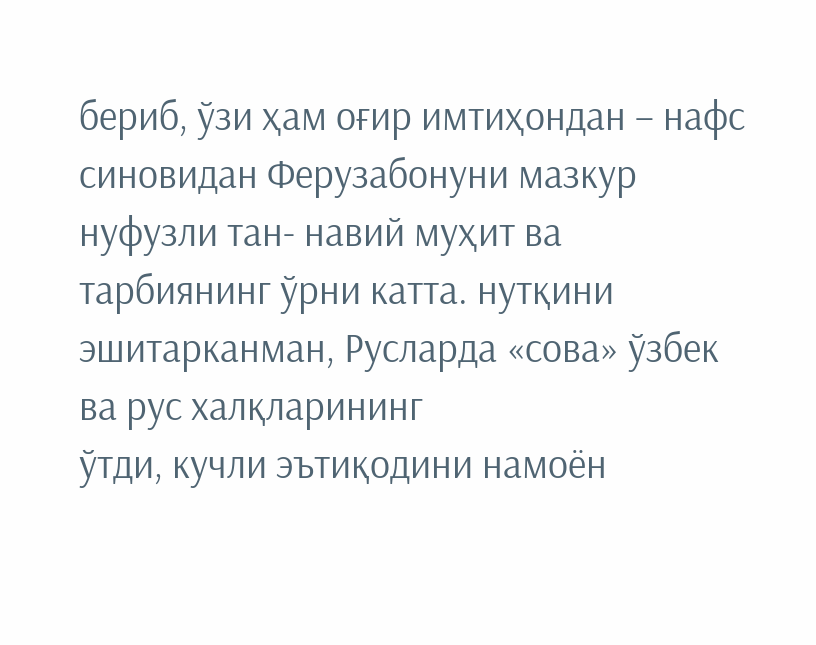бериб, ўзи ҳам оғир имтиҳондан – нафс синовидан Ферузабонуни мазкур нуфузли тан- навий муҳит ва тарбиянинг ўрни катта. нутқини эшитарканман, Русларда «сова» ўзбек ва рус халқларининг
ўтди, кучли эътиқодини намоён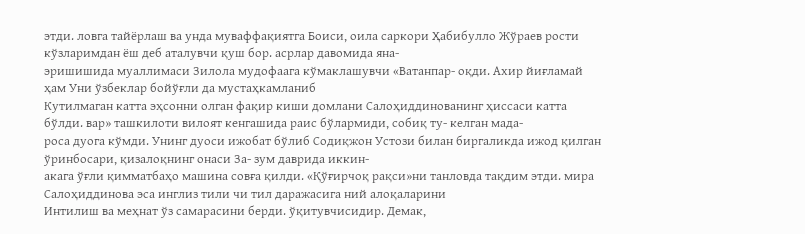этди. ловга тайёрлаш ва унда муваффақиятга Боиси, оила саркори Ҳабибулло Жўраев рости кўзларимдан ёш деб аталувчи қуш бор. асрлар давомида яна-
эришишида муаллимаси Зилола мудофаага кўмаклашувчи «Ватанпар- оқди. Ахир йиғламай ҳам Уни ўзбеклар бойўғли да мустаҳкамланиб
Кутилмаган катта эҳсонни олган фақир киши домлани Салоҳиддинованинг ҳиссаси катта бўлди. вар» ташкилоти вилоят кенгашида раис бўлармиди, собиқ ту- келган мада-
роса дуога кўмди. Унинг дуоси ижобат бўлиб Содиқжон Устози билан биргаликда ижод қилган ўринбосари, қизалоқнинг онаси За- зум даврида иккин-
акага ўғли қимматбаҳо машина совға қилди. «Қўғирчоқ рақси»ни танловда тақдим этди. мира Салоҳиддинова эса инглиз тили чи тил даражасига ний алоқаларини
Интилиш ва меҳнат ўз самарасини берди. ўқитувчисидир. Демак,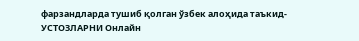фарзандларда тушиб қолган ўзбек алоҳида таъкид-
УСТОЗЛАРНИ Онлайн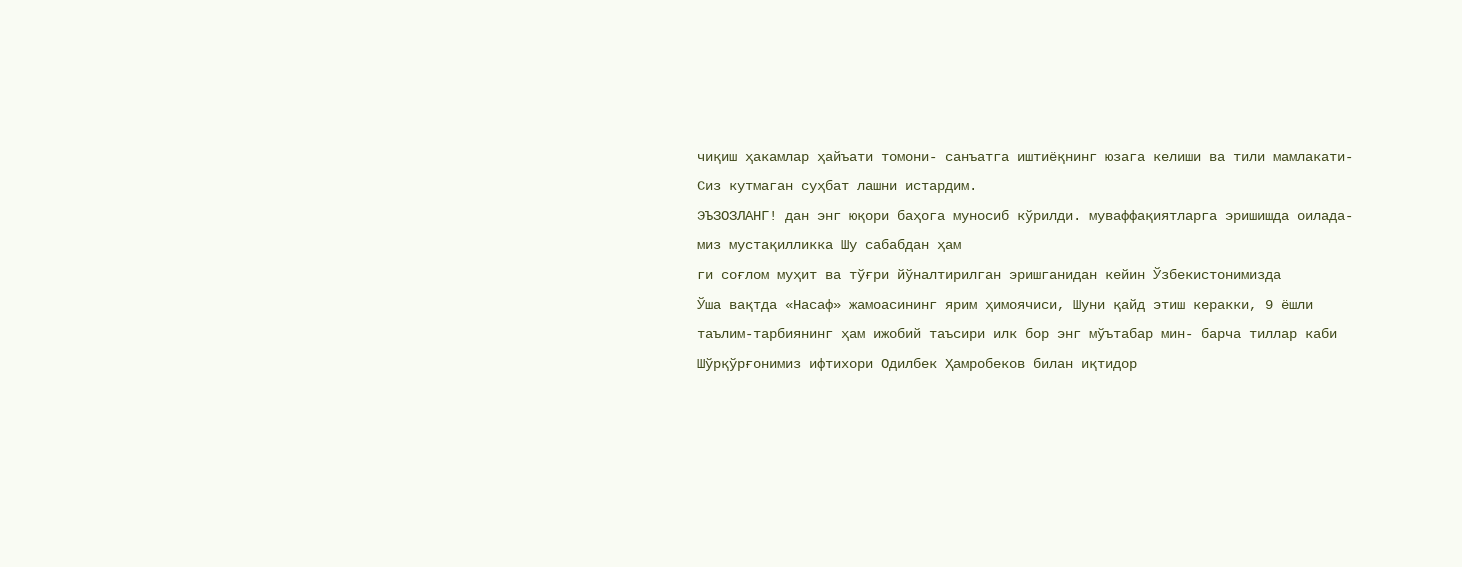чиқиш ҳакамлар ҳайъати томони- санъатга иштиёқнинг юзага келиши ва тили мамлакати- Сиз кутмаган суҳбат лашни истардим.
ЭЪЗОЗЛАНГ! дан энг юқори баҳога муносиб кўрилди. муваффақиятларга эришишда оилада- миз мустақилликка Шу сабабдан ҳам
ги соғлом муҳит ва тўғри йўналтирилган эришганидан кейин Ўзбекистонимизда
Ўша вақтда «Насаф» жамоасининг ярим ҳимоячиси, Шуни қайд этиш керакки, 9 ёшли таълим-тарбиянинг ҳам ижобий таъсири илк бор энг мўътабар мин- барча тиллар каби
Шўрқўрғонимиз ифтихори Одилбек Ҳамробеков билан иқтидор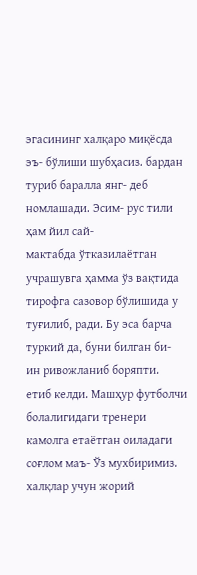эгасининг халқаро миқёсда эъ- бўлиши шубҳасиз. бардан туриб баралла янг- деб номлашади. Эсим- рус тили ҳам йил сай-
мактабда ўтказилаётган учрашувга ҳамма ўз вақтида тирофга сазовор бўлишида у туғилиб, ради. Бу эса барча туркий да, буни билган би- ин ривожланиб боряпти.
етиб келди. Машҳур футболчи болалигидаги тренери камолга етаётган оиладаги соғлом маъ- Ўз мухбиримиз. халқлар учун жорий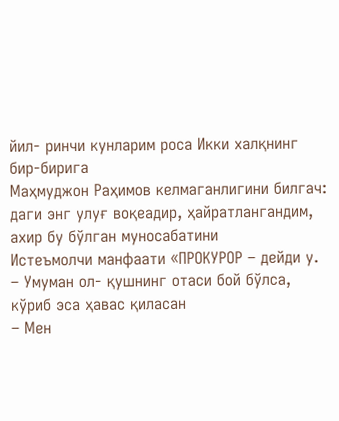йил- ринчи кунларим роса Икки халқнинг бир-бирига
Маҳмуджон Раҳимов келмаганлигини билгач: даги энг улуғ воқеадир, ҳайратлангандим, ахир бу бўлган муносабатини
Истеъмолчи манфаати «ПРОКУРОР – дейди у. – Умуман ол- қушнинг отаси бой бўлса, кўриб эса ҳавас қиласан
– Мен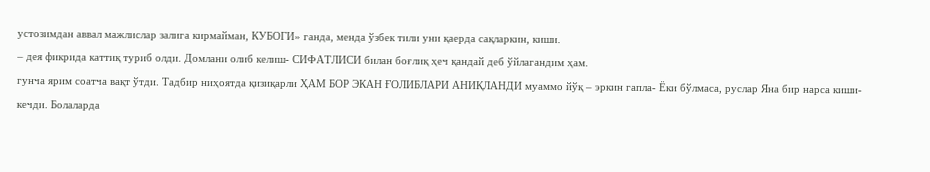устозимдан аввал мажлислар залига кирмайман, КУБОГИ» ганда, менда ўзбек тили уни қаерда сақларкин, киши.
– дея фикрида каттиқ туриб олди. Домлани олиб келиш- СИФАТЛИСИ билан боғлиқ ҳеч қандай деб ўйлагандим ҳам.
гунча ярим соатча вақт ўтди. Тадбир ниҳоятда қизиқарли ҲАМ БОР ЭКАН ҒОЛИБЛАРИ АНИҚЛАНДИ муаммо йўқ – эркин гапла- Ёки бўлмаса, руслар Яна бир нарса киши-
кечди. Болаларда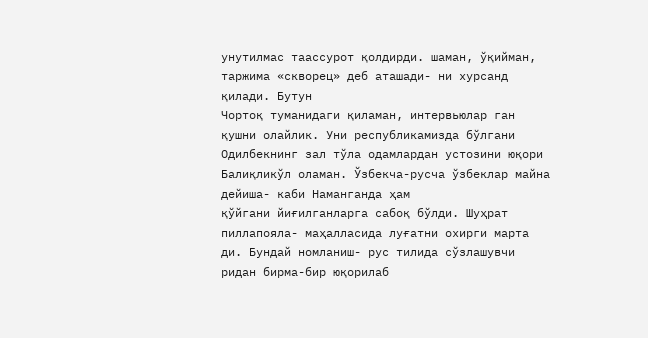унутилмас таассурот қолдирди. шаман, ўқийман, таржима «скворец» деб аташади- ни хурсанд қилади. Бутун
Чортоқ туманидаги қиламан, интервьюлар ган қушни олайлик. Уни республикамизда бўлгани
Одилбекнинг зал тўла одамлардан устозини юқори Балиқликўл оламан. Ўзбекча-русча ўзбеклар майна дейиша- каби Наманганда ҳам
қўйгани йиғилганларга сабоқ бўлди. Шуҳрат пиллапояла- маҳалласида луғатни охирги марта ди. Бундай номланиш- рус тилида сўзлашувчи
ридан бирма-бир юқорилаб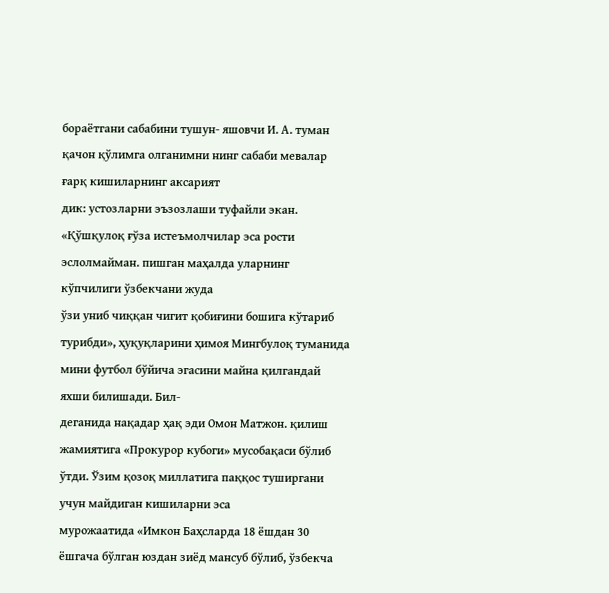бораётгани сабабини тушун- яшовчи И. А. туман қачон қўлимга олганимни нинг сабаби мевалар ғарқ кишиларнинг аксарият
дик: устозларни эъзозлаши туфайли экан. «Қўшқулоқ ғўза истеъмолчилар эса рости эслолмайман. пишган маҳалда уларнинг кўпчилиги ўзбекчани жуда
ўзи униб чиққан чигит қобиғини бошига кўтариб турибди», ҳуқуқларини ҳимоя Мингбулоқ туманида мини футбол бўйича эгасини майна қилгандай яхши билишади. Бил-
деганида нақадар ҳақ эди Омон Матжон. қилиш жамиятига «Прокурор кубоги» мусобақаси бўлиб ўтди. Ўзим қозоқ миллатига паққос туширгани учун майдиган кишиларни эса
мурожаатида «Имкон Баҳсларда 18 ёшдан 30 ёшгача бўлган юздан зиёд мансуб бўлиб, ўзбекча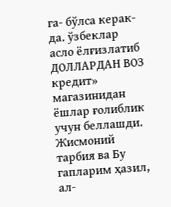га- бўлса керак-да. ўзбеклар асло ёлғизлатиб
ДОЛЛАРДАН ВОЗ кредит» магазинидан ёшлар ғолиблик учун беллашди. Жисмоний тарбия ва Бу гапларим ҳазил, ал-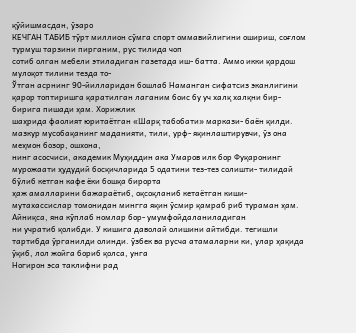қўйишмасдан, ўзаро
КЕЧГАН ТАБИБ тўрт миллион сўмга спорт оммавийлигини ошириш, соғлом турмуш тарзини пирганим, рус тилида чоп
сотиб олган мебели этиладиган газетада иш- батта. Аммо икки қардош мулоқот тилини тезда то-
Ўтган асрнинг 90-йилларидан бошлаб Наманган сифатсиз эканлигини қарор топтиришга қаратилган лаганим боис бу уч халқ халқни бир-бирига пишади ҳам. Хорижлик
шаҳрида фаолият юритаётган «Шарқ табобати» маркази- баён қилди. мазкур мусобақанинг маданияти, тили, урф- яқинлаштирувчи, ўз она меҳмон бозор, ошхона,
нинг асосчиси, академик Муҳиддин ака Умаров илк бор Фуқаронинг мурожаати ҳудудий босқичларида 5 одатини тез-тез солишти- тилидай бўлиб кетган кафе ёки бошқа бирорта
ҳаж амалларини бажараётиб, оқсоқланиб кетаётган киши- мутахассислар томонидан мингга яқин ўсмир қамраб риб тураман ҳам. Айниқса, яна кўплаб номлар бор- умумфойдаланиладиган
ни учратиб қолибди. У кишига даволай олишини айтибди. тегишли тартибда ўрганилди олинди. ўзбек ва русча атамаларни ки, улар ҳақида ўқиб, лол жойга бориб қолса, унга
Ногирон эса таклифни рад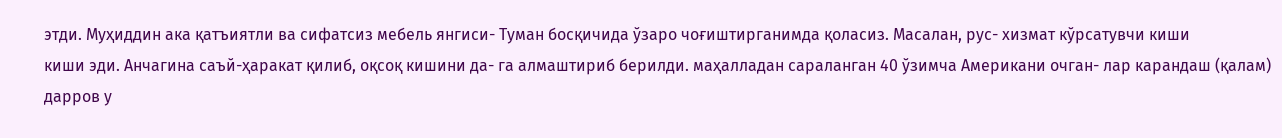этди. Муҳиддин ака қатъиятли ва сифатсиз мебель янгиси- Туман босқичида ўзаро чоғиштирганимда қоласиз. Масалан, рус- хизмат кўрсатувчи киши
киши эди. Анчагина саъй-ҳаракат қилиб, оқсоқ кишини да- га алмаштириб берилди. маҳалладан сараланган 40 ўзимча Американи очган- лар карандаш (қалам) дарров у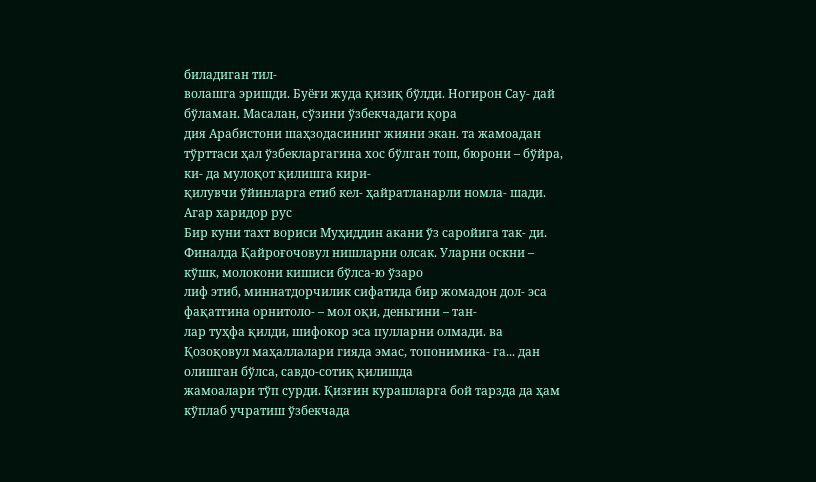биладиган тил-
волашга эришди. Буёғи жуда қизиқ бўлди. Ногирон Сау- дай бўламан. Масалан, сўзини ўзбекчадаги қора
дия Арабистони шаҳзодасининг жияни экан. та жамоадан тўрттаси ҳал ўзбекларгагина хос бўлган тош, бюрони – бўйра, ки- да мулоқот қилишга кири-
қилувчи ўйинларга етиб кел- ҳайратланарли номла- шади. Агар харидор рус
Бир куни тахт вориси Муҳиддин акани ўз саройига так- ди. Финалда Қайроғочовул нишларни олсак. Уларни оскни – кўшк, молокони кишиси бўлса-ю ўзаро
лиф этиб, миннатдорчилик сифатида бир жомадон дол- эса фақатгина орнитоло- – мол оқи, деньгини – тан-
лар туҳфа қилди, шифокор эса пулларни олмади. ва Қозоқовул маҳаллалари гияда эмас, топонимика- га... дан олишган бўлса, савдо-сотиқ қилишда
жамоалари тўп сурди. Қизғин курашларга бой тарзда да ҳам кўплаб учратиш ўзбекчада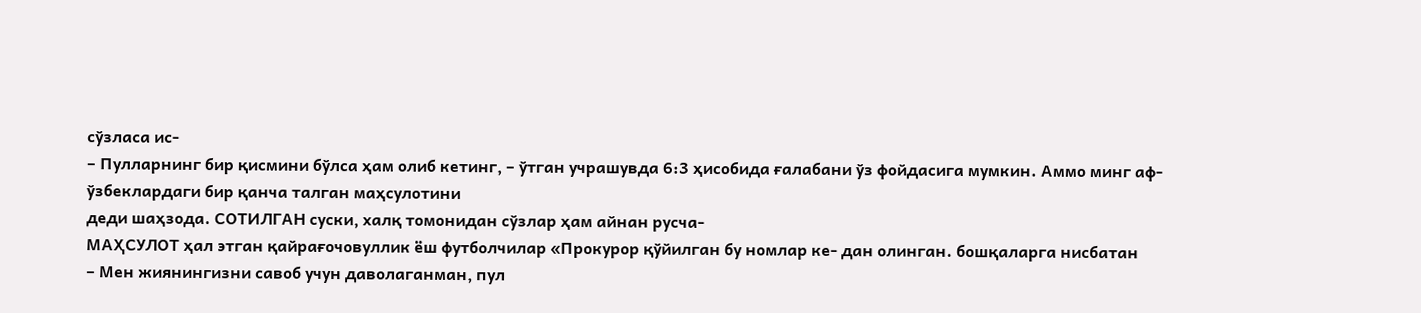сўзласа ис-
– Пулларнинг бир қисмини бўлса ҳам олиб кетинг, – ўтган учрашувда 6:3 ҳисобида ғалабани ўз фойдасига мумкин. Аммо минг аф- ўзбеклардаги бир қанча талган маҳсулотини
деди шаҳзода. СОТИЛГАН суски, халқ томонидан сўзлар ҳам айнан русча-
МАҲСУЛОТ ҳал этган қайрағочовуллик ёш футболчилар «Прокурор қўйилган бу номлар ке- дан олинган. бошқаларга нисбатан
– Мен жиянингизни савоб учун даволаганман, пул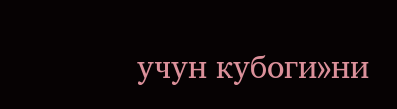учун кубоги»ни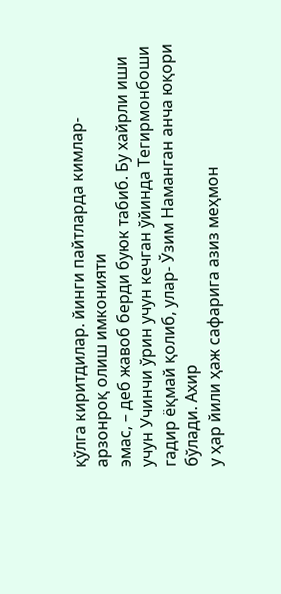қўлга киритдилар. йинги пайтларда кимлар- арзонроқ олиш имконияти
эмас, – деб жавоб берди буюк табиб. Бу хайрли иши учун Учинчи ўрин учун кечган ўйинда Тегирмонбоши гадир ёқмай қолиб, улар- Ўзим Наманган анча юқори бўлади. Ахир
у ҳар йили ҳаж сафарига азиз меҳмон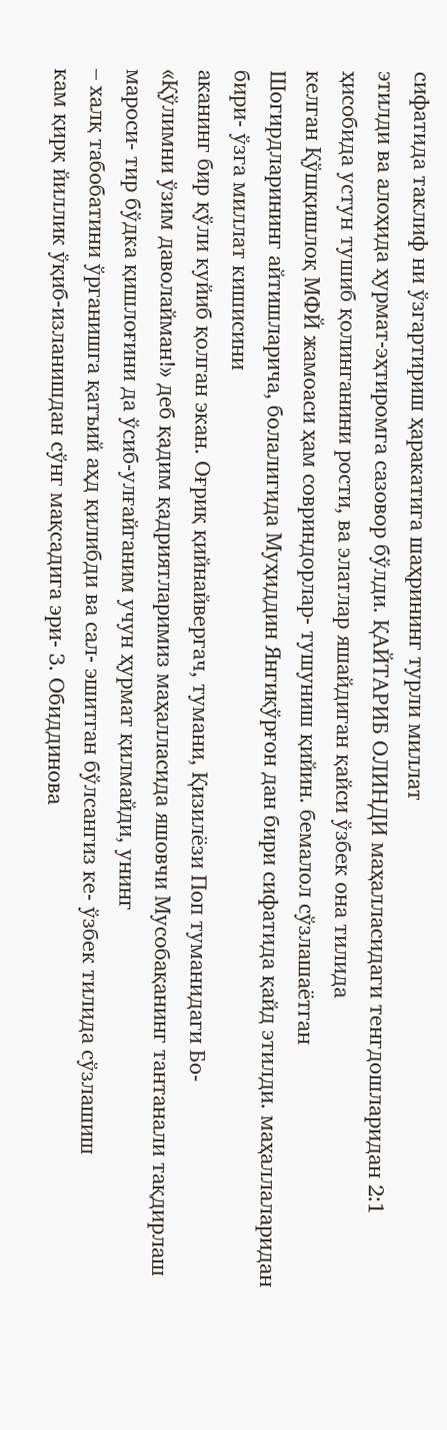сифатида таклиф ни ўзгартириш ҳаракатига шаҳрининг турли миллат
этилди ва алоҳида ҳурмат-эҳтиромга сазовор бўлди. ҚАЙТАРИБ ОЛИНДИ маҳалласидаги тенгдошларидан 2:1 ҳисобида устун тушиб қолинганини рости, ва элатлар яшайдиган қайси ўзбек она тилида
келган Қўшқишлоқ МФЙ жамоаси ҳам совриндорлар- тушуниш қийин. бемалол сўзлашаётган
Шогирдларининг айтишларича, болалигида Муҳиддин Янгиқўрғон дан бири сифатида қайд этилди. маҳаллаларидан бири- ўзга миллат кишисини
аканинг бир қўли куйиб қолган экан. Оғриқ қийнайвергач, тумани, Қизилёзи Поп туманидаги Бо-
«Қўлимни ўзим даволайман!» деб қадим қадриятларимиз маҳалласида яшовчи Мусобақанинг тантанали тақдирлаш мароси- тир бўдка қишлоғини да ўсиб-улғайганим учун ҳурмат қилмайди, унинг
– халқ табобатини ўрганишга қатъий аҳд қилибди ва сал- эшитган бўлсангиз ке- ўзбек тилида сўзлашиш
кам қирқ йиллик ўқиб-изланишдан сўнг мақсадига эри- З. Обиддинова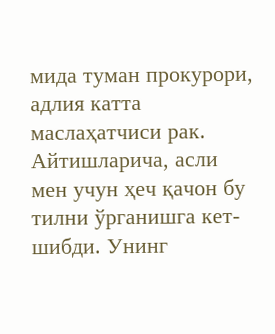мида туман прокурори, адлия катта маслаҳатчиси рак. Айтишларича, асли мен учун ҳеч қачон бу тилни ўрганишга кет-
шибди. Унинг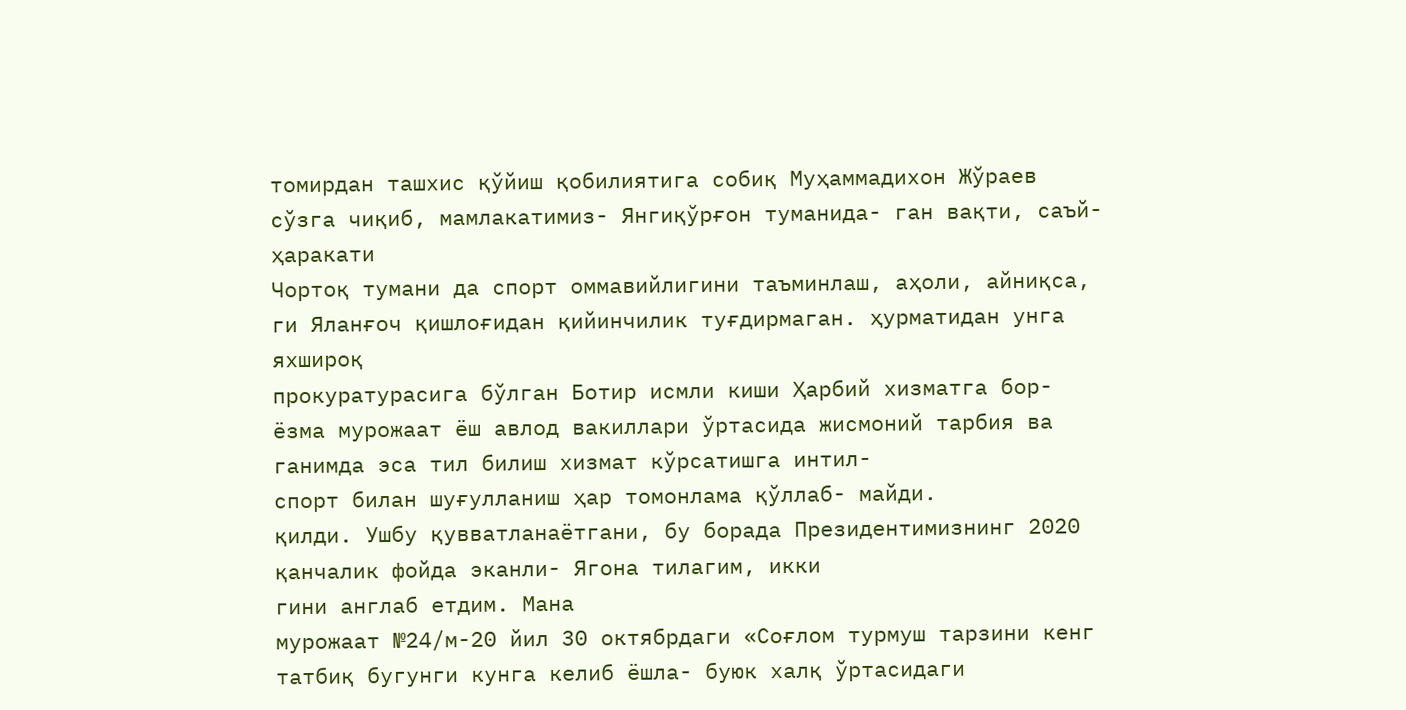томирдан ташхис қўйиш қобилиятига собиқ Муҳаммадихон Жўраев сўзга чиқиб, мамлакатимиз- Янгиқўрғон туманида- ган вақти, саъй-ҳаракати
Чортоқ тумани да спорт оммавийлигини таъминлаш, аҳоли, айниқса, ги Яланғоч қишлоғидан қийинчилик туғдирмаган. ҳурматидан унга яхшироқ
прокуратурасига бўлган Ботир исмли киши Ҳарбий хизматга бор-
ёзма мурожаат ёш авлод вакиллари ўртасида жисмоний тарбия ва ганимда эса тил билиш хизмат кўрсатишга интил-
спорт билан шуғулланиш ҳар томонлама қўллаб- майди.
қилди. Ушбу қувватланаётгани, бу борада Президентимизнинг 2020 қанчалик фойда эканли- Ягона тилагим, икки
гини англаб етдим. Мана
мурожаат №24/м-20 йил 30 октябрдаги «Соғлом турмуш тарзини кенг татбиқ бугунги кунга келиб ёшла- буюк халқ ўртасидаги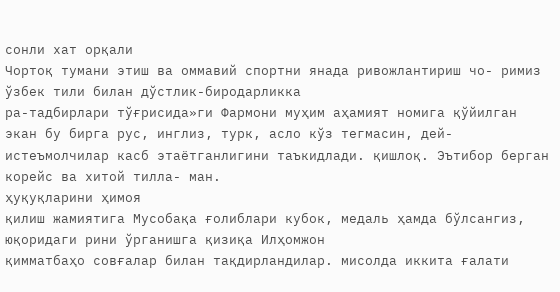сонли хат орқали
Чортоқ тумани этиш ва оммавий спортни янада ривожлантириш чо- римиз ўзбек тили билан дўстлик-биродарликка
ра-тадбирлари тўғрисида»ги Фармони муҳим аҳамият номига қўйилган экан бу бирга рус, инглиз, турк, асло кўз тегмасин, дей-
истеъмолчилар касб этаётганлигини таъкидлади. қишлоқ. Эътибор берган корейс ва хитой тилла- ман.
ҳуқуқларини ҳимоя
қилиш жамиятига Мусобақа ғолиблари кубок, медаль ҳамда бўлсангиз, юқоридаги рини ўрганишга қизиқа Илҳомжон
қимматбаҳо совғалар билан тақдирландилар. мисолда иккита ғалати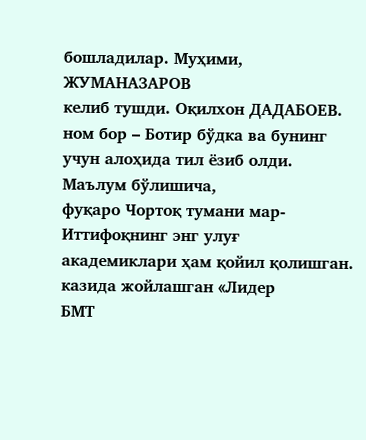бошладилар. Муҳими, ЖУМАНАЗАРОВ
келиб тушди. Оқилхон ДАДАБОЕВ. ном бор – Ботир бўдка ва бунинг учун алоҳида тил ёзиб олди.
Маълум бўлишича,
фуқаро Чортоқ тумани мар-
Иттифоқнинг энг улуғ академиклари ҳам қойил қолишган. казида жойлашган «Лидер
БМТ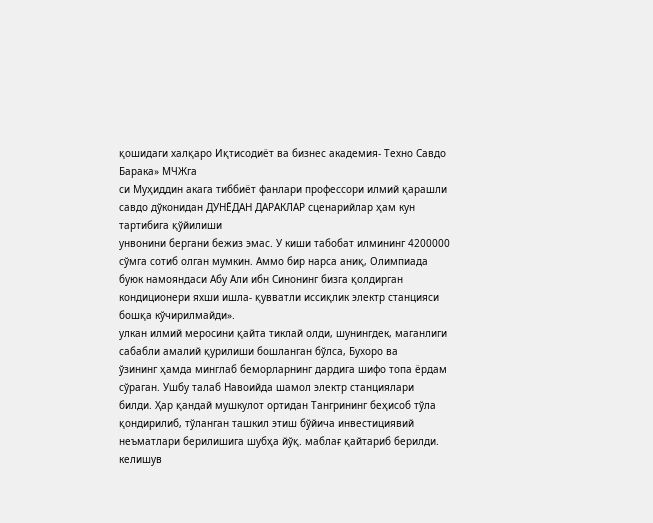қошидаги халқаро Иқтисодиёт ва бизнес академия- Техно Савдо Барака» МЧЖга
си Муҳиддин акага тиббиёт фанлари профессори илмий қарашли савдо дўконидан ДУНЁДАН ДАРАКЛАР сценарийлар ҳам кун тартибига қўйилиши
унвонини бергани бежиз эмас. У киши табобат илмининг 4200000 сўмга сотиб олган мумкин. Аммо бир нарса аниқ, Олимпиада
буюк намояндаси Абу Али ибн Синонинг бизга қолдирган кондиционери яхши ишла- қувватли иссиқлик электр станцияси бошқа кўчирилмайди».
улкан илмий меросини қайта тиклай олди, шунингдек, маганлиги сабабли амалий қурилиши бошланган бўлса, Бухоро ва
ўзининг ҳамда минглаб беморларнинг дардига шифо топа ёрдам сўраган. Ушбу талаб Навоийда шамол электр станциялари
билди. Ҳар қандай мушкулот ортидан Тангрининг беҳисоб тўла қондирилиб, тўланган ташкил этиш бўйича инвестициявий
неъматлари берилишига шубҳа йўқ. маблағ қайтариб берилди. келишув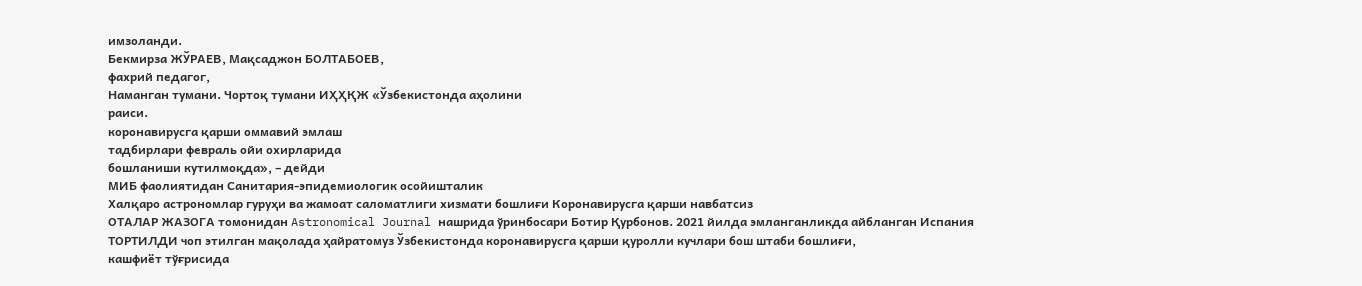имзоланди.
Бекмирза ЖЎРАЕВ, Мақсаджон БОЛТАБОЕВ,
фахрий педагог,
Наманган тумани. Чортоқ тумани ИҲҲҚЖ «Ўзбекистонда аҳолини
раиси.
коронавирусга қарши оммавий эмлаш
тадбирлари февраль ойи охирларида
бошланиши кутилмоқда», – дейди
МИБ фаолиятидан Санитария-эпидемиологик осойишталик
Халқаро астрономлар гуруҳи ва жамоат саломатлиги хизмати бошлиғи Коронавирусга қарши навбатсиз
ОТАЛАР ЖАЗОГА томонидан Astronomical Journal нашрида ўринбосари Ботир Қурбонов. 2021 йилда эмланганликда айбланган Испания
ТОРТИЛДИ чоп этилган мақолада ҳайратомуз Ўзбекистонда коронавирусга қарши қуролли кучлари бош штаби бошлиғи,
кашфиёт тўғрисида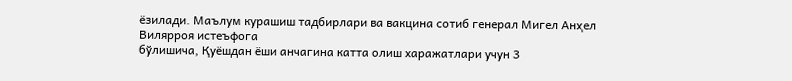ёзилади. Маълум курашиш тадбирлари ва вакцина сотиб генерал Мигел Анҳел Вилярроя истеъфога
бўлишича, Қуёшдан ёши анчагина катта олиш харажатлари учун 3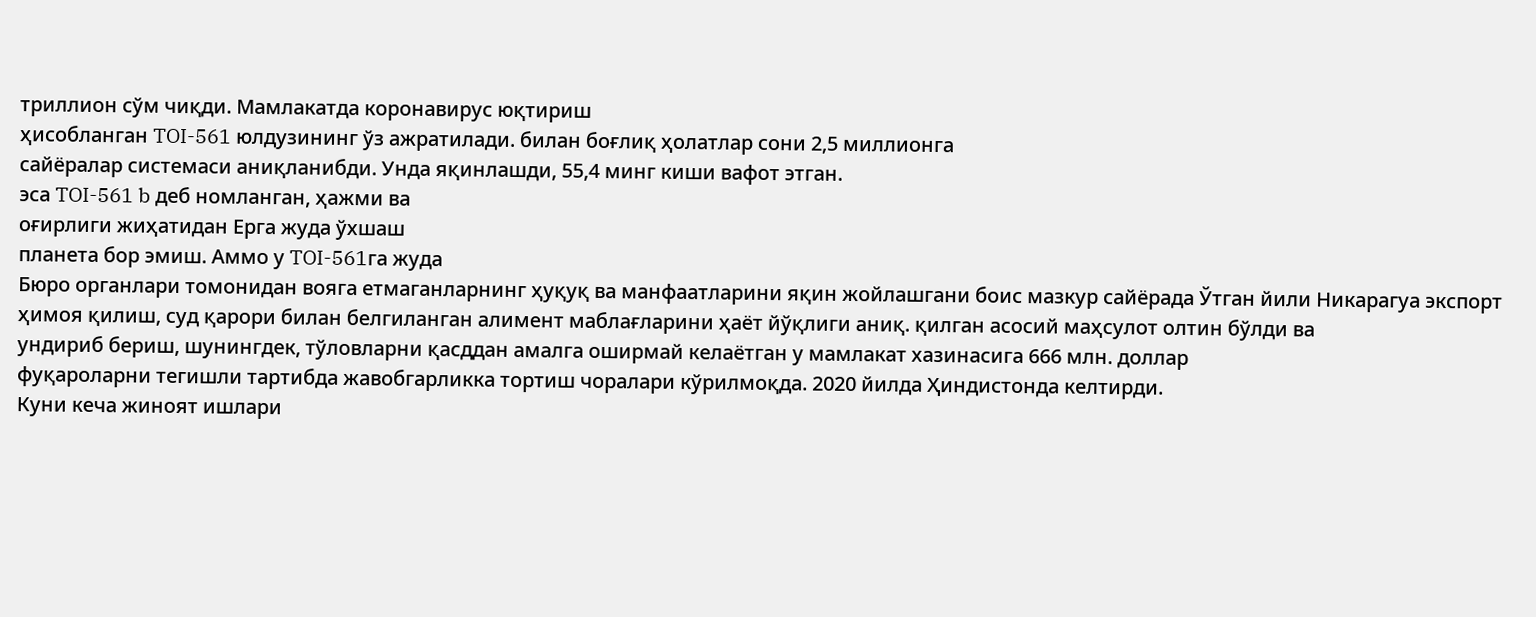триллион сўм чиқди. Мамлакатда коронавирус юқтириш
ҳисобланган TOI-561 юлдузининг ўз ажратилади. билан боғлиқ ҳолатлар сони 2,5 миллионга
сайёралар системаси аниқланибди. Унда яқинлашди, 55,4 минг киши вафот этган.
эса TOI-561 b деб номланган, ҳажми ва
оғирлиги жиҳатидан Ерга жуда ўхшаш
планета бор эмиш. Аммо у TOI-561га жуда
Бюро органлари томонидан вояга етмаганларнинг ҳуқуқ ва манфаатларини яқин жойлашгани боис мазкур сайёрада Ўтган йили Никарагуа экспорт
ҳимоя қилиш, суд қарори билан белгиланган алимент маблағларини ҳаёт йўқлиги аниқ. қилган асосий маҳсулот олтин бўлди ва
ундириб бериш, шунингдек, тўловларни қасддан амалга оширмай келаётган у мамлакат хазинасига 666 млн. доллар
фуқароларни тегишли тартибда жавобгарликка тортиш чоралари кўрилмоқда. 2020 йилда Ҳиндистонда келтирди.
Куни кеча жиноят ишлари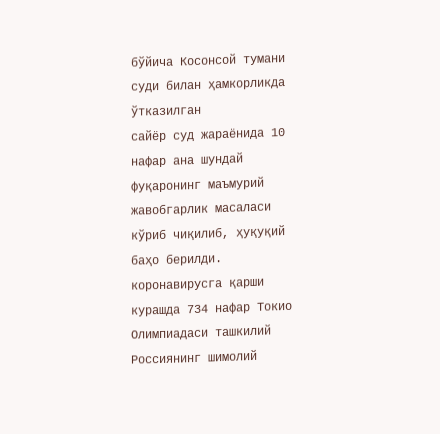бўйича Косонсой тумани суди билан ҳамкорликда ўтказилган
сайёр суд жараёнида 10 нафар ана шундай фуқаронинг маъмурий жавобгарлик масаласи
кўриб чиқилиб, ҳуқуқий баҳо берилди. коронавирусга қарши курашда 734 нафар Токио Олимпиадаси ташкилий Россиянинг шимолий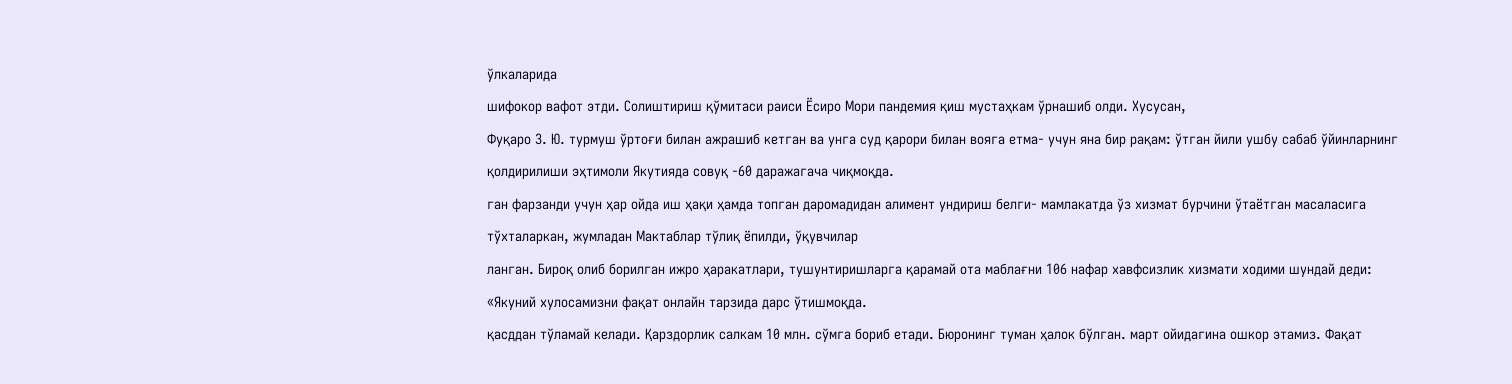ўлкаларида
шифокор вафот этди. Солиштириш қўмитаси раиси Ёсиро Мори пандемия қиш мустаҳкам ўрнашиб олди. Хусусан,
Фуқаро З. Ю. турмуш ўртоғи билан ажрашиб кетган ва унга суд қарори билан вояга етма- учун яна бир рақам: ўтган йили ушбу сабаб ўйинларнинг қолдирилиши эҳтимоли Якутияда совуқ -60 даражагача чиқмоқда.
ган фарзанди учун ҳар ойда иш ҳақи ҳамда топган даромадидан алимент ундириш белги- мамлакатда ўз хизмат бурчини ўтаётган масаласига тўхталаркан, жумладан Мактаблар тўлиқ ёпилди, ўқувчилар
ланган. Бироқ олиб борилган ижро ҳаракатлари, тушунтиришларга қарамай ота маблағни 106 нафар хавфсизлик хизмати ходими шундай деди: «Якуний хулосамизни фақат онлайн тарзида дарс ўтишмоқда.
қасддан тўламай келади. Қарздорлик салкам 10 млн. сўмга бориб етади. Бюронинг туман ҳалок бўлган. март ойидагина ошкор этамиз. Фақат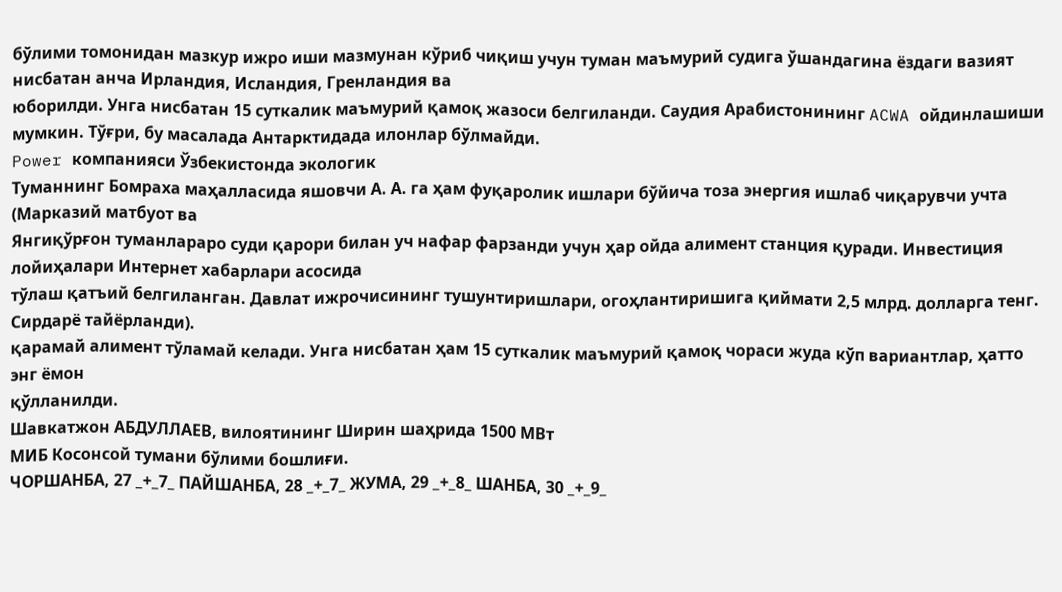бўлими томонидан мазкур ижро иши мазмунан кўриб чиқиш учун туман маъмурий судига ўшандагина ёздаги вазият нисбатан анча Ирландия, Исландия, Гренландия ва
юборилди. Унга нисбатан 15 суткалик маъмурий қамоқ жазоси белгиланди. Саудия Арабистонининг ACWA ойдинлашиши мумкин. Тўғри, бу масалада Антарктидада илонлар бўлмайди.
Power компанияси Ўзбекистонда экологик
Туманнинг Бомраха маҳалласида яшовчи А. А. га ҳам фуқаролик ишлари бўйича тоза энергия ишлаб чиқарувчи учта (Марказий матбуот ва
Янгиқўрғон туманлараро суди қарори билан уч нафар фарзанди учун ҳар ойда алимент станция қуради. Инвестиция лойиҳалари Интернет хабарлари асосида
тўлаш қатъий белгиланган. Давлат ижрочисининг тушунтиришлари, огоҳлантиришига қиймати 2,5 млрд. долларга тенг. Сирдарё тайёрланди).
қарамай алимент тўламай келади. Унга нисбатан ҳам 15 суткалик маъмурий қамоқ чораси жуда кўп вариантлар, ҳатто энг ёмон
қўлланилди.
Шавкатжон АБДУЛЛАЕВ, вилоятининг Ширин шаҳрида 1500 МВт
МИБ Косонсой тумани бўлими бошлиғи.
ЧОРШАНБА, 27 _+_7_ ПАЙШАНБА, 28 _+_7_ ЖУМА, 29 _+_8_ ШАНБА, 30 _+_9_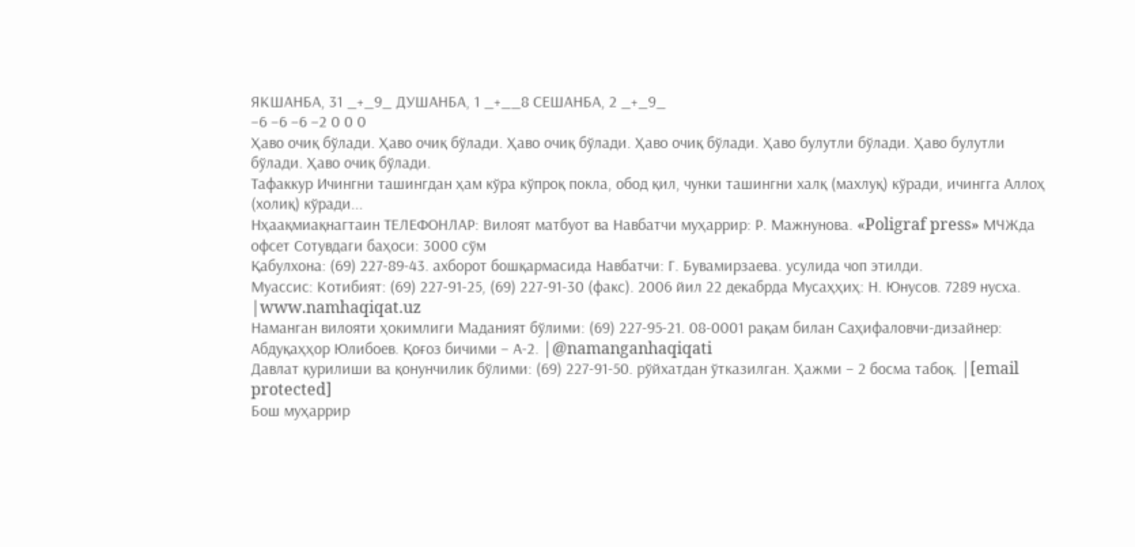ЯКШАНБА, 31 _+_9_ ДУШАНБА, 1 _+__8 СЕШАНБА, 2 _+_9_
–6 –6 –6 –2 0 0 0
Ҳаво очиқ бўлади. Ҳаво очиқ бўлади. Ҳаво очиқ бўлади. Ҳаво очиқ бўлади. Ҳаво булутли бўлади. Ҳаво булутли бўлади. Ҳаво очиқ бўлади.
Тафаккур Ичингни ташингдан ҳам кўра кўпроқ покла, обод қил, чунки ташингни халқ (махлуқ) кўради, ичингга Аллоҳ (холиқ) кўради...
Нҳаақмиақнагтаин ТЕЛЕФОНЛАР: Вилоят матбуот ва Навбатчи муҳаррир: Р. Мажнунова. «Poligraf press» МЧЖда офсет Сотувдаги баҳоси: 3000 сўм
Қабулхона: (69) 227-89-43. ахборот бошқармасида Навбатчи: Г. Бувамирзаева. усулида чоп этилди.
Муассис: Котибият: (69) 227-91-25, (69) 227-91-30 (факс). 2006 йил 22 декабрда Мусаҳҳиҳ: Н. Юнусов. 7289 нусха. |www.namhaqiqat.uz
Наманган вилояти ҳокимлиги Маданият бўлими: (69) 227-95-21. 08-0001 рақам билан Саҳифаловчи-дизайнер: Абдуқаҳҳор Юлибоев. Қоғоз бичими – А-2. |@namanganhaqiqati
Давлат қурилиши ва қонунчилик бўлими: (69) 227-91-50. рўйхатдан ўтказилган. Ҳажми – 2 босма табоқ. |[email protected]
Бош муҳаррир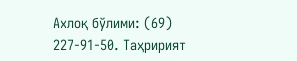Ахлоқ бўлими: (69) 227-91-50. Таҳририят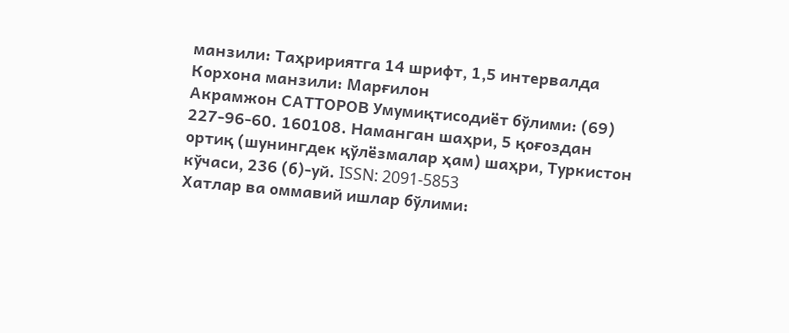манзили: Таҳририятга 14 шрифт, 1,5 интервалда Корхона манзили: Марғилон
Акрамжон САТТОРОВ Умумиқтисодиёт бўлими: (69) 227-96-60. 160108. Наманган шаҳри, 5 қоғоздан ортиқ (шунингдек қўлёзмалар ҳам) шаҳри, Туркистон кўчаси, 236 (б)-уй. ISSN: 2091-5853
Хатлар ва оммавий ишлар бўлими: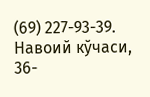(69) 227-93-39. Навоий кўчаси, 36-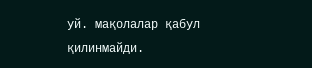уй. мақолалар қабул қилинмайди.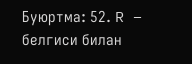Буюртма: 52. R – белгиси билан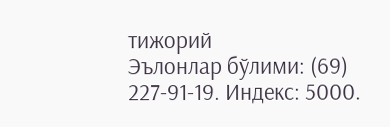тижорий
Эълонлар бўлими: (69) 227-91-19. Индекс: 5000.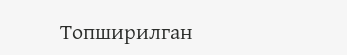Топширилган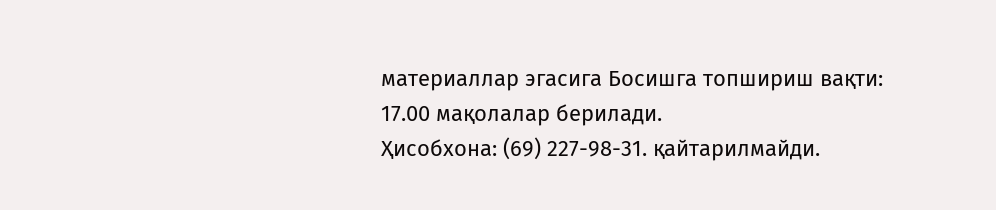материаллар эгасига Босишга топшириш вақти: 17.00 мақолалар берилади.
Ҳисобхона: (69) 227-98-31. қайтарилмайди.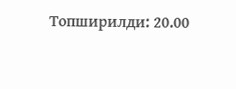Топширилди: 20.00